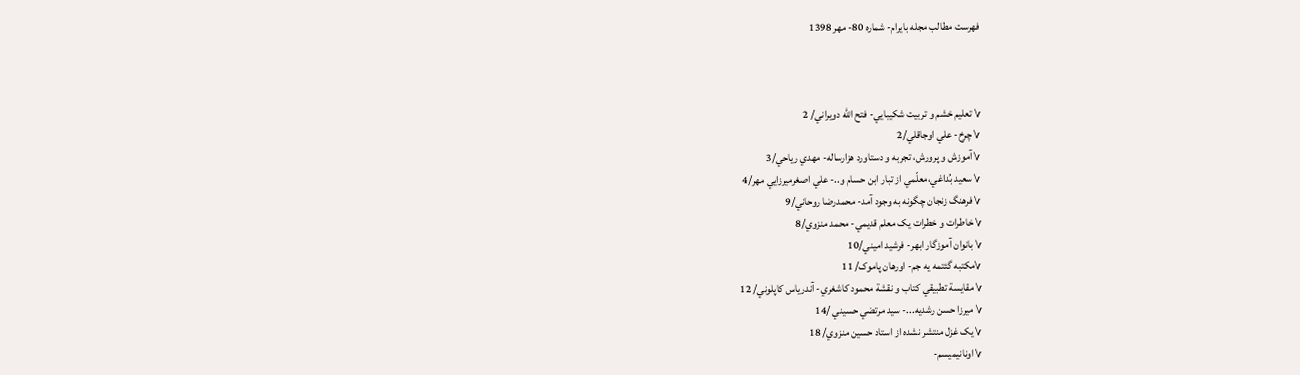فهرست مطالب مجله بایرام- شماره 80- مهر 1398



√ تعليم خشم و تربيت شکيبايي- فتح الله دويراني/ 2
√ چرخ- علي اوجاقلي/2
√ آموزش و پرورش، تجربه و دستاورد هزارساله- مهدي رياحي/3
√ سعيد بُداغي،معلّمي از تبار ابن حسام و..- علي اصغرميرزايي مهر/4
√ فرهنگ زنجان چگونه به وجود آمد- محمدرضا روحاني/9
√ خاطرات و خطرات يک معلم قديمي- محمد منزوي/8
√ بانوان آموزگار ابهر- فرشيد اميني/10
√مکتبه گئتمه يه جم- اورهان پاموک/ 11
√ مقايسة تطبيقي کتاب و نقشة محمود کاشغري- آندرياس کاپلوني/ 12
√ ميرزا حسن رشديه...- سيد مرتضي حسيني /14
√ يک غزل منتشر نشده از استاد حسين منزوي/ 18
√ اونانيميسم-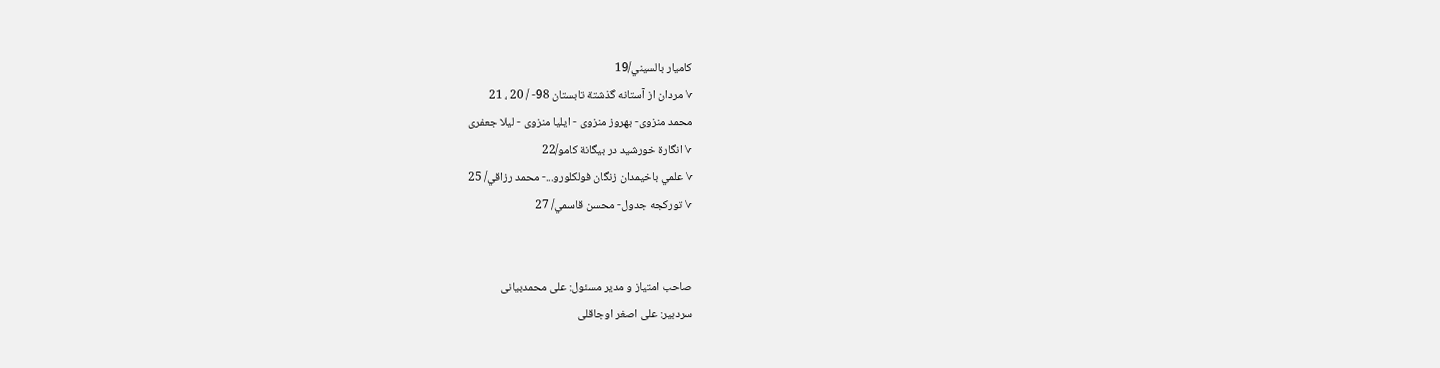کاميار بالسيني/19
√ مردان از آستانه گذشتة تابستان 98- / 20 ، 21
محمد منزوی- بهروز منزوی - ایلیا منزوی - لیلا جعفری
√ انگارة خورشيد در بيگانة کامو/22
√ علمي باخيمدان زنگان فولکلورو...- محمد رزاقي/ 25
√ تورکجه جدول- محسن قاسمي/ 27


صاحب امتیاز و مدیر مسئول: علی محمدبیانی
سردبیر: علی اصغر اوجاقلی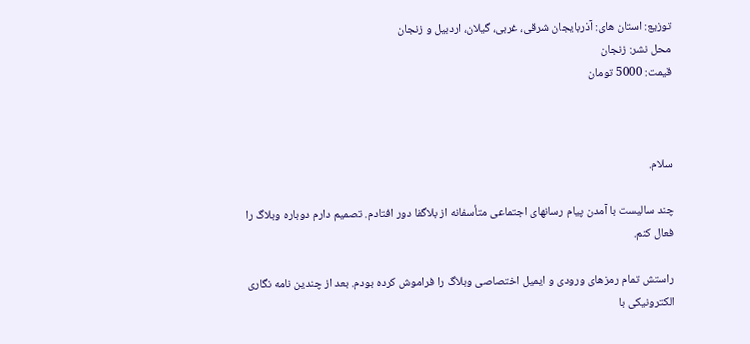توزیع: استان های: آذربایجان شرقی، غربی، گیلان، اردبیل و زنجان
محل نشر: زنجان
قیمت: 5000 تومان



سلام.

چند سالیست با آمدن پیام رسانهای اجتماعی متأسفانه از بلاگفا دور افتادم. تصمیم دارم دوباره وبلاگ را فعال کنم.

راستش تمام رمزهای ورودی و ایمیل اختصاصی وبلاگ را فراموش کرده بودم. بعد از چندین نامه نگاری الکترونیکی با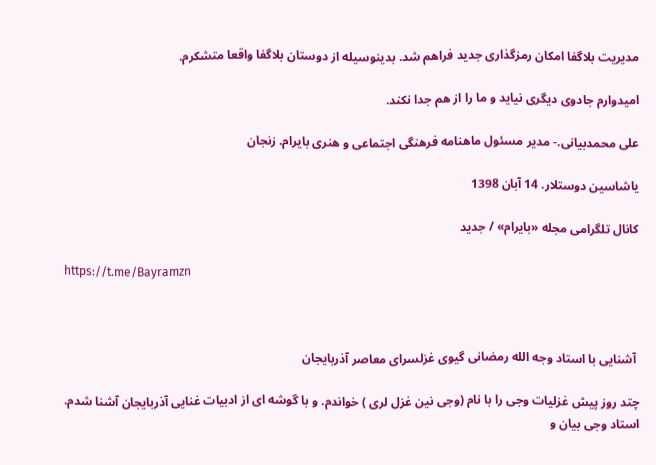مدیریت بلاگفا امکان رمزگذاری جدید فراهم شد. بدینوسیله از دوستان بلاگفا واقعا متشکرم.

امیدوارم جادوی دیگری نیاید و ما را از هم جدا نکند.

علی محمدبیانی.- مدیر مسئول ماهنامه فرهنگی اجتماعی و هنری بایرام. زنجان

یاشاسین دوستلار. 14 آبان 1398

کانال تلگرامی مجله «بایرام» / جدید

https://t.me/Bayramzn



 آشنایی با استاد وجه الله رمضانی گیوی غزلسرای معاصر آذربایجان

چتد روز پیش غزلیات وجی را با نام (وجی نین غزل لری ) خواندم. و با گوشه ای از ادبیات غنایی آذربایجان آشنا شدم. استاد وجی بیان و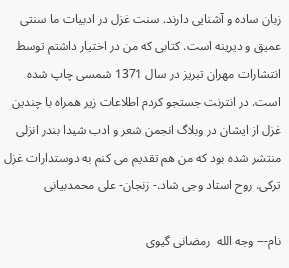زبان ساده و آشنایی دارند. سنت غزل در ادبیات ما سنتی عمیق و دیرینه است. کتابی که من در اختیار داشتم توسط انتشارات مهران تبریز در سال 1371 شمسی چاپ شده است. در انترنت جستجو کردم اطلاعات زیر همراه با چندین غزل از ایشان در وبلاگ انجمن شعر و ادب شیدا بندر انزلی منتشر شده بود که من هم تقدیم می کنم به دوستدارات غزل ترکی. روح استاد وجی شاد.- زنجان- علی محمدبیانی

نام--- وجه الله  رمضانی گیوی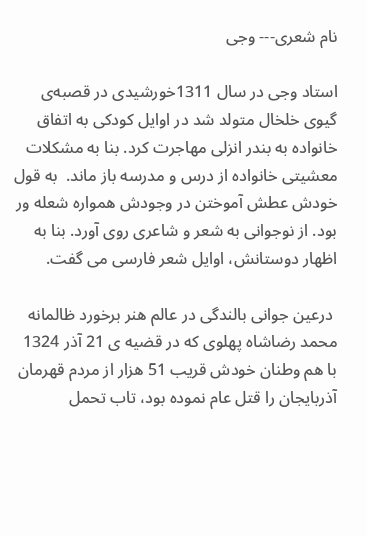نام شعری--- وجی

استاد وجی در سال 1311خورشیدی در قصبه‌ی گیوی خلخال متولد شد در اوایل كودکی به اتفاق خانواده به بندر انزلی مهاجرت کرد. بنا به مشكلات معشیتی خانواده از درس و مدرسه باز ماند.  به قول خودش عطش آموختن در وجودش همواره شعله ور بود. از نوجوانی به شعر و شاعری روی آورد. بنا به اظهار دوستانش، اوایل شعر فارسی می گفت.

 درعین جوانی بالندگی در عالم هنر برخورد ظالمانه محمد رضاشاه پهلوی كه در قضیه ‌ی 21 آذر 1324 با هم وطنان خودش قریب 51 هزار از مردم قهرمان آذربایجان را قتل عام نموده بود، تاب تحمل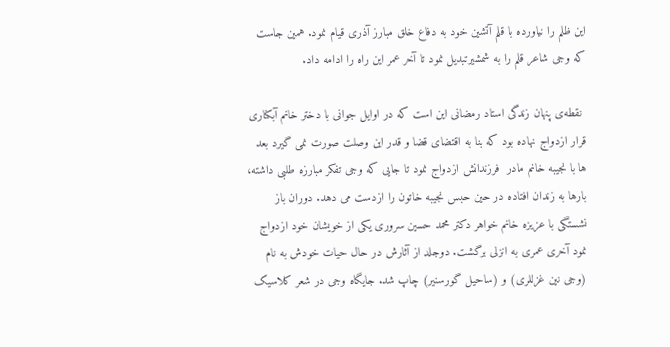این ظلم را نیاورده با قلم آتشین خود به دفاع خلق مبارز آذری قیام نمود. همین جاست که وجی شاعر قلم را به شمشیرتبدیل نمود تا آخر عمر این راه را ادامه داد.

 نقطه‌ی پنهان زندگی استاد رمضانی این است که در اوایل جوانی با دختر خانم آبکناری قرار ازدواج نهاده بود كه بنا به اقتضای قضا و قدر این وصلت صورت نمی گیرد بعد ها با نجیبه خانم مادر  فرزندانش ازدواج نمود تا جایی که وجی تفکر مبارزه طلبی داشته، بارها به زندان افتاده در حین حبس نجیبه خاتون را ازدست می دهد. دوران باز نشستگی با عزیزه خانم خواهر دکتر محمد حسین سروری یکی از خویشان خود ازدواج نمود آخری عمری به انزلی برگشت. دوجلد از آثارش در حال حیات خودش به نام (وجی نین غزللری) و (ساحیل گورسنیر) چاپ شد. جایگاه وجی در شعر کلاسیک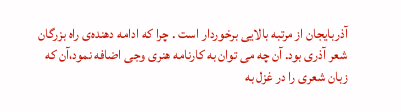آذربایجان از مرتبه بالایی برخوردار است . چرا که ادامه دهنده‌ی راه بزرگان شعر آذری بود. آن چه می توان به کارنامه هنری وجی اضافه نمود،آن که زبان شعری را در غزل به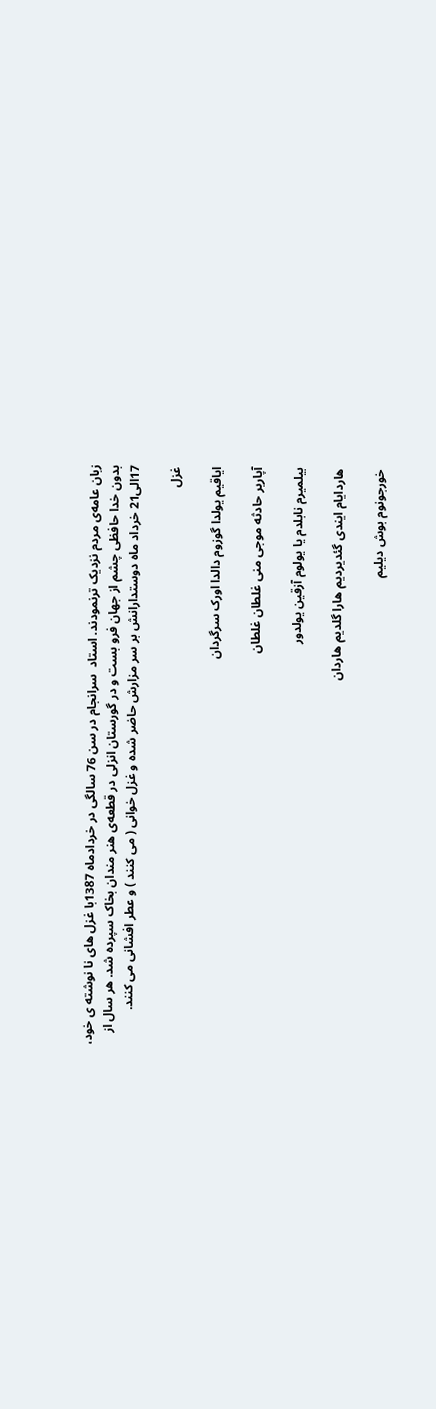زبان عامه‌ی مردم نزدیک ترنمودند. استاد  سرانجام در سن 76 سالگی در خردادماه 1387با غزل های نا نوشته ی خود، بدون خدا حافظی چشم از جهان فرو بست و در گورستان انزلی در قطعه‌ی هنر مندان بخاک سپرده شد. هر سال از 17الی21 خرداد ماه دوستدارانش بر سر مزارش حاضر شده و غزل خوانی ( می كنند ) و عطر افشانی می كنند.

غزل

ایاقیم یولدا گوزوم دالدا اورک سرگردان

آپاریر حادثه موجی منی غلطان غلطان

بیلمیرم نابلدم یا یولوم آزقین یولدور

هاردایام ایندی گئدیردیم هارا گلدیم هاردان

خورجونوم بوش دیلیم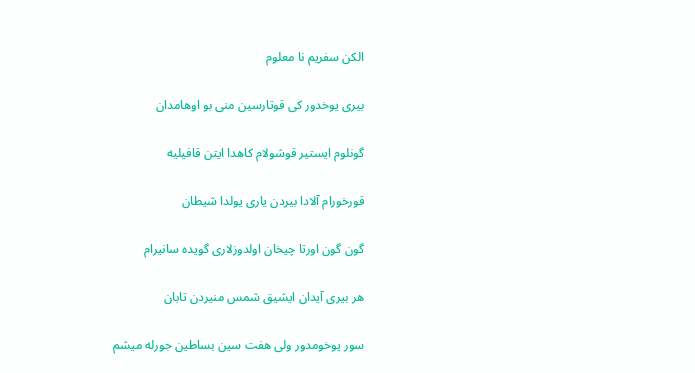الکن سفریم نا معلوم

بیری یوخدور کی قوتارسین منی بو اوهامدان

گونلوم ایستیر قوشولام کاهدا ایتن قافیلیه

قورخورام آلادا بیردن یاری یولدا شیطان

گون گون اورتا چیخان اولدوزلاری گویده سانیرام

هر بیری آیدان ایشیق شمس منیردن تابان

سور یوخومدور ولی هفت سین بساطین جورله میشم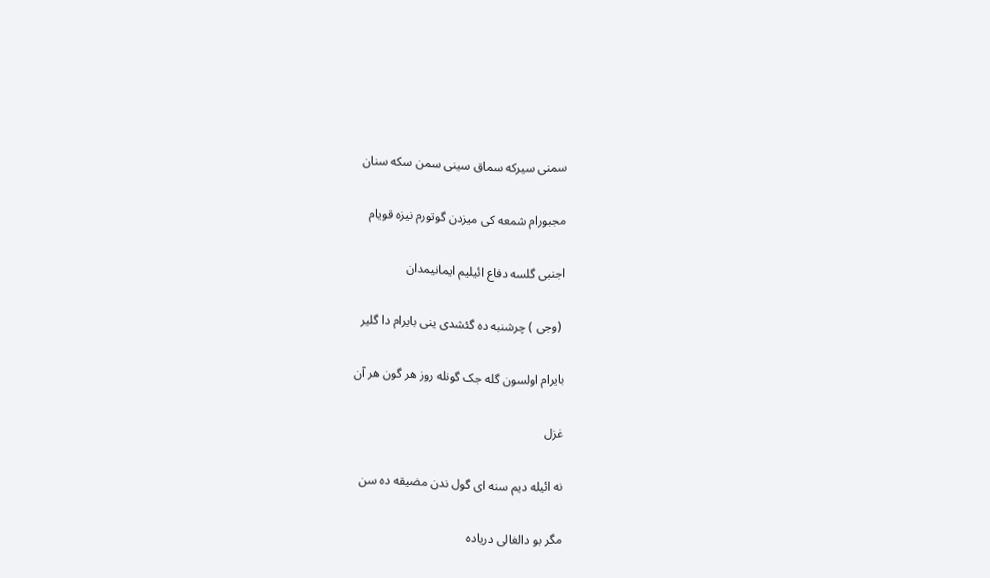سمنی سیرکه سماق سینی سمن سکه سنان

مجبورام شمعه کی میزدن گوتورم نیزه قویام

اجنبی گلسه دفاع ائیلیم ایمانیمدان

 (وجی ) چرشنبه ده گئشدی ینی بایرام دا گلیر

بایرام اولسون گله جک گونله روز هر گون هر آن

غزل

نه ائیله دیم سنه ای گول ندن مضیقه ده سن

مگر بو دالغالی دریاده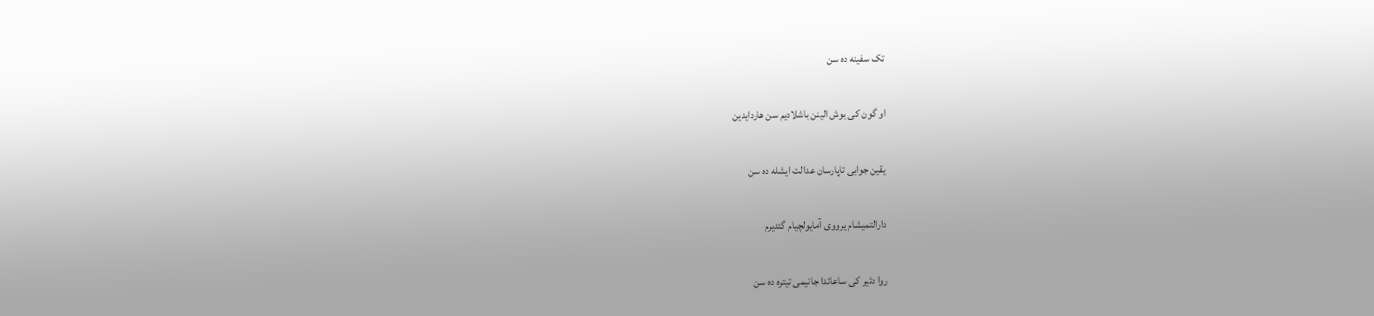تک سفینه ده سن

او گون کی بوش الینن باشلادیم سن هاردایدین

یقین جوابی تاپارسان عدالت ایشله ده سن

دارالتمیشام یرووی آمایولچیام گئدیرم

روا دئیر کی ساعاتدا جانیمی تیتره ده سن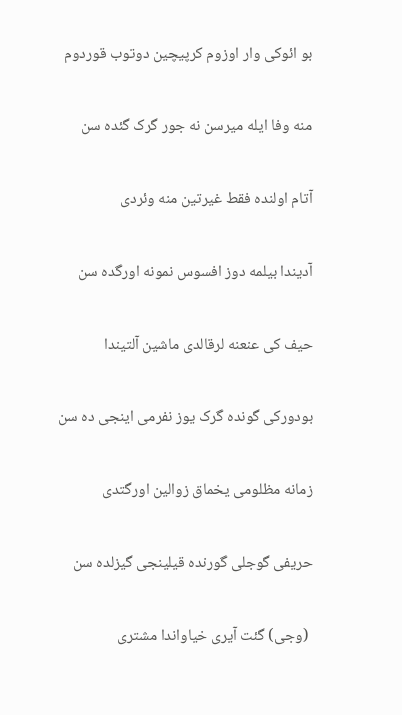بو ائوکی وار اوزوم کرپیچین دوتوب قوردوم

منه وفا ایله میرسن نه جور گرک گئده سن

آتام اولنده فقط غیرتین منه وئردی

آدیندا بیلمه دوز افسوس نمونه اورگده سن

حیف کی عنعنه لرقالدی ماشین آلتیندا

بودورکی گونده گرک یوز نفرمی اینجی ده سن

زمانه مظلومی یخماق زوالین اورگتدی

حریفی گوجلی گورنده قیلینجی گیزلده سن

 (وجی) گئت آیری خیاواندا مشتری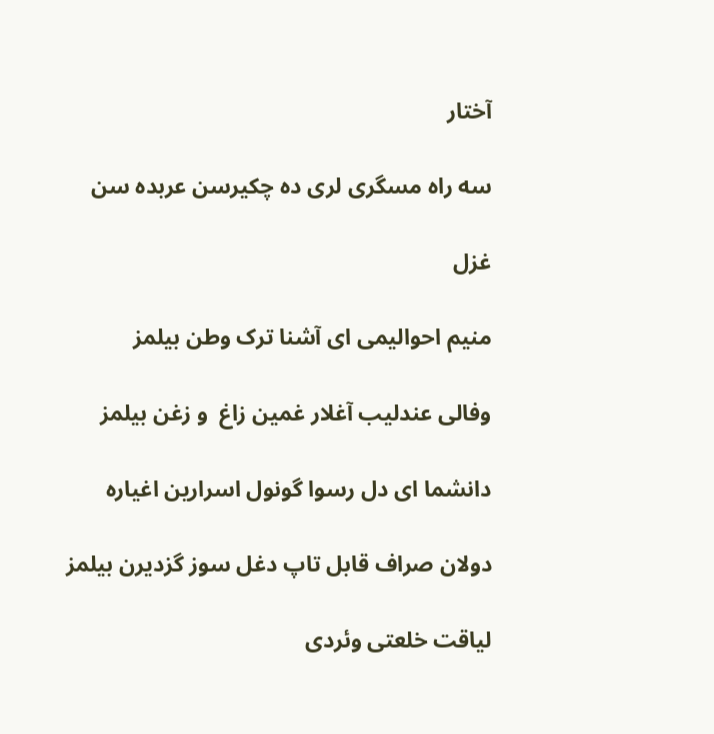آختار

سه راه مسگری لری ده چکیرسن عربده سن

غزل

منیم احوالیمی ای آشنا ترک وطن بیلمز

وفالی عندلیب آغلار غمین زاغ  و زغن بیلمز

دانشما ای دل رسوا گونول اسرارین اغیاره

دولان صراف قابل تاپ دغل سوز گزدیرن بیلمز

لیاقت خلعتی وئردی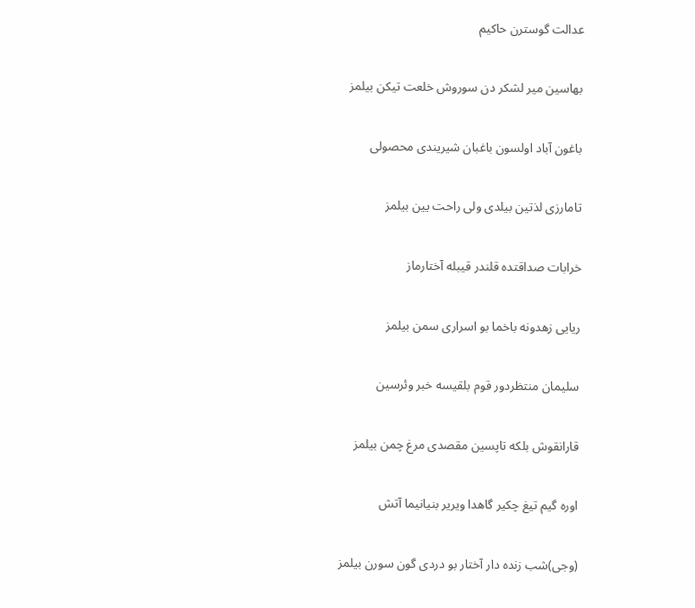عدالت گوسترن حاکیم

بهاسین میر لشکر دن سوروش خلعت تیکن بیلمز

باغون آباد اولسون باغبان شیریندی محصولی

تامارزی لذتین بیلدی ولی راحت یین بیلمز

خرابات صداقتده قلندر قیبله آختارماز

ریایی زهدونه باخما بو اسراری سمن بیلمز

سلیمان منتظردور قوم بلقیسه خبر وئرسین

قارانقوش بلکه تاپسین مقصدی مرغ چمن بیلمز

اوره گیم تیغ چکیر گاهدا ویریر بنیانیما آتش

(وجی)شب زنده دار آختار بو دردی گون سورن بیلمز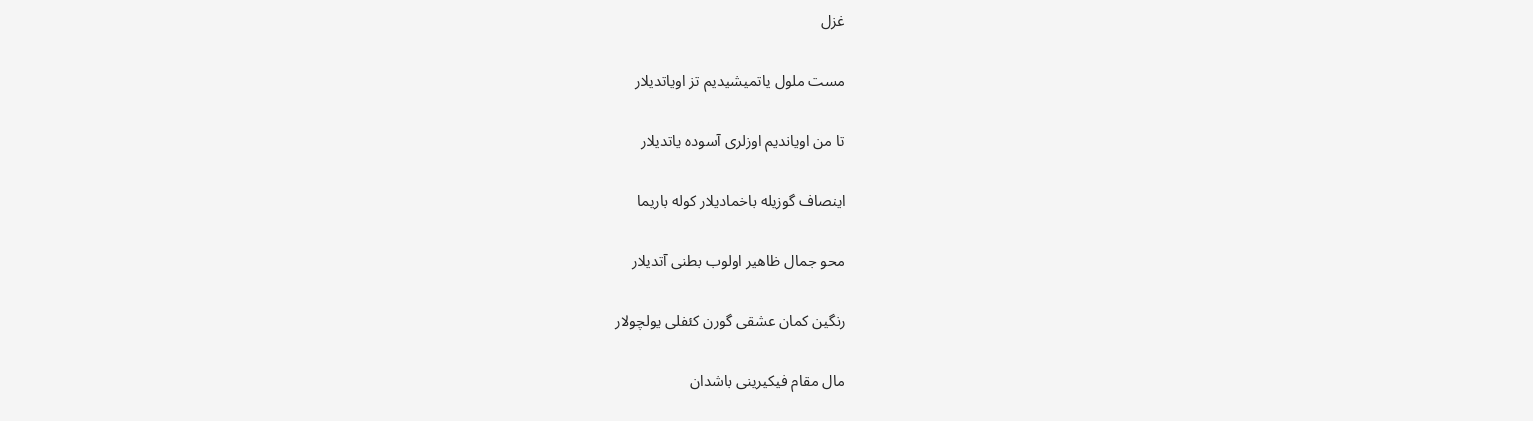غزل

مست ملول یاتمیشیدیم تز اویاتدیلار

تا من اویاندیم اوزلری آسوده یاتدیلار

اینصاف گوزیله باخمادیلار کوله باریما

محو جمال ظاهیر اولوب بطنی آتدیلار

رنگین کمان عشقی گورن کئفلی یولچولار

مال مقام فیکیرینی باشدان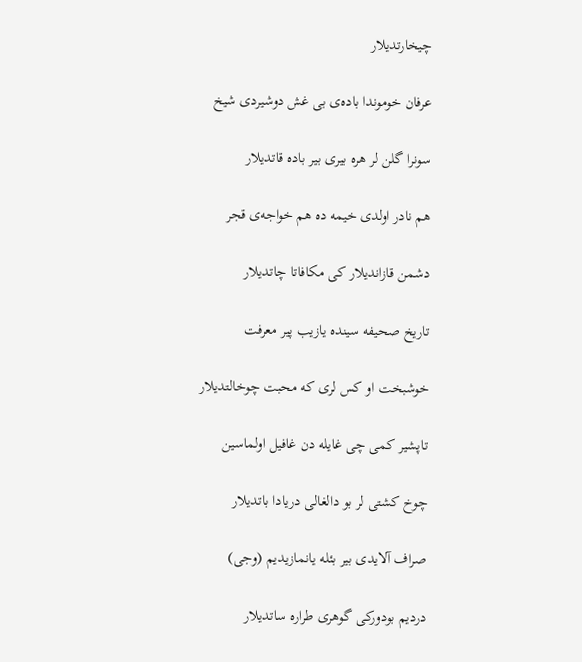چیخارتدیلار

عرفان خوموندا باده‌ی بی غش دوشیردی شیخ

سونرا گلن لر هره بیری بیر باده قاتدیلار

هم نادر اولدی خیمه ده هم خواجه‌ی قجر

دشمن قازاندیلار کی مکافاتا چاتدیلار

تاریخ صحیفه سینده یازیب پیر معرفت

خوشبخت او کس لری که محبت چوخالتدیلار

تاپشیر کمی چی غایله دن غافیل اولماسین

چوخ کشتی لر بو دالغالی دریادا باتدیلار

صراف آلایدی بیر بئله یانمازیدیم (وجی)

دردیم بودورکی گوهری طراره ساتدیلار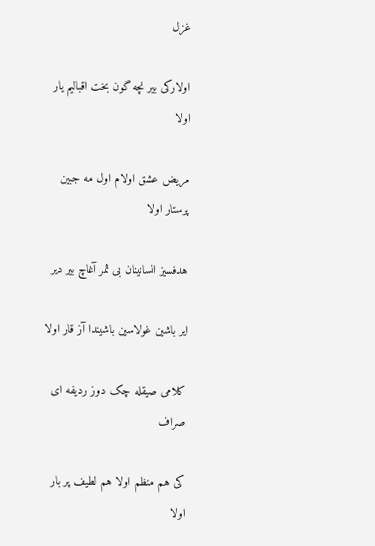غزل

اولارکی بیر نچه گون بخت اقبالیم یار اولا

مریض عشق اولام اول مه جبین پرستار اولا

هدفسیز انسانینان بی ثمر آغاچ بیر دیر

ایر باشین غولاسین باشیندا آز قار اولا

کلامی صیقله چک دوز ردیفه ای صراف

کی هم منظم اولا هم لطیف پر بار اولا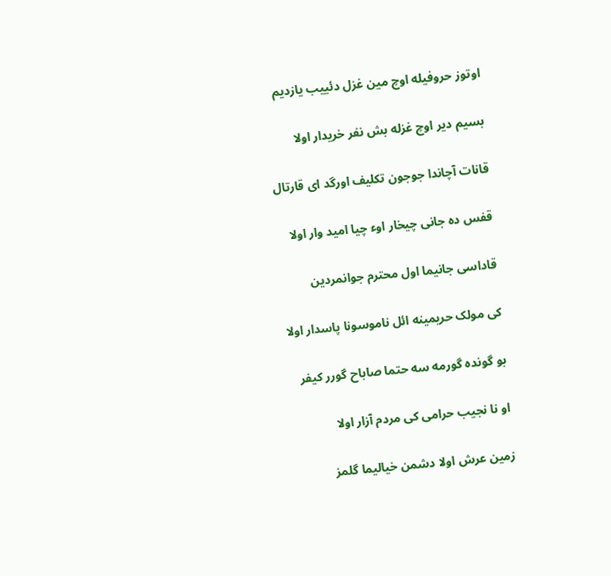اوتوز حروفیله اوچ مین غزل دئییب یازدیم

بسیم دیر اوچ غزله بش نفر خریدار اولا

قانات آچاندا جوجون تکلیف اورگد ای قارتال

قفس ده جانی چیخار اوء چیا امید وار اولا

قاداسی جانیما اول محترم جوانمردین

کی مولک حریمینه ائل ناموسونا پاسدار اولا

بو گونده گورمه سه حتما صاباح گورر کیفر

او نا نجیب حرامی کی مردم آزار اولا

زمین عرش اولا دشمن خیالیما گلمز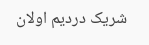شریک دردیم اولان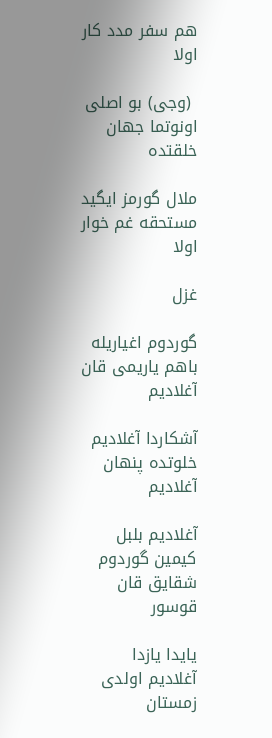هم سفر مدد کار اولا

 (وجی) بو اصلی اونوتما جهان خلقتده

ملال گورمز ایگید مستحقه غم خوار اولا

غزل

گوردوم اغیاریله باهم یاریمی قان آغلادیم

آشکاردا آغلادیم خلوتده پنهان آغلادیم

آغلادیم بلبل کیمین گوردوم شقایق قان قوسور

یایدا یازدا آغلادیم اولدی زمستان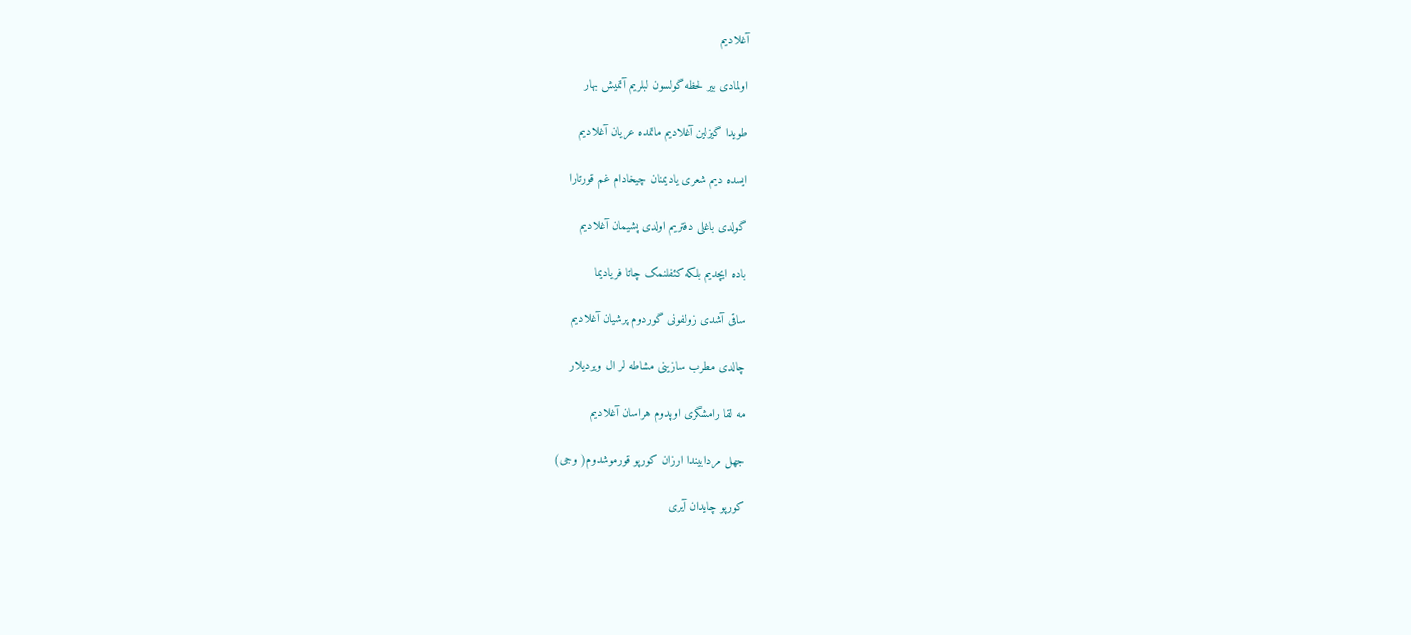آغلادیم

اولمادی بیر لحظه گولسون لبلریم آتمیش بهار

طویدا گیزلین آغلادیم ماتمده عریان آغلادیم

ایسده دیم شعری یادیمنان چیخادام غم قورتارا

گولدی باغلی دفتریم اولدی پشیمان آغلادیم

باده ایچدیم بلکه کئفلنمک چاتا فریادیما

ساقی آشدی زولفونی گوردوم پرشیان آغلادیم

چالدی مطرب سازینی مشاطه لر ال ویردیلار

مه لقا رامشگری اوپدوم هراسان آغلادیم

جهل مردابیندا ارزان کورپو قورموشدوم( وجی)

کورپو چایدان آیری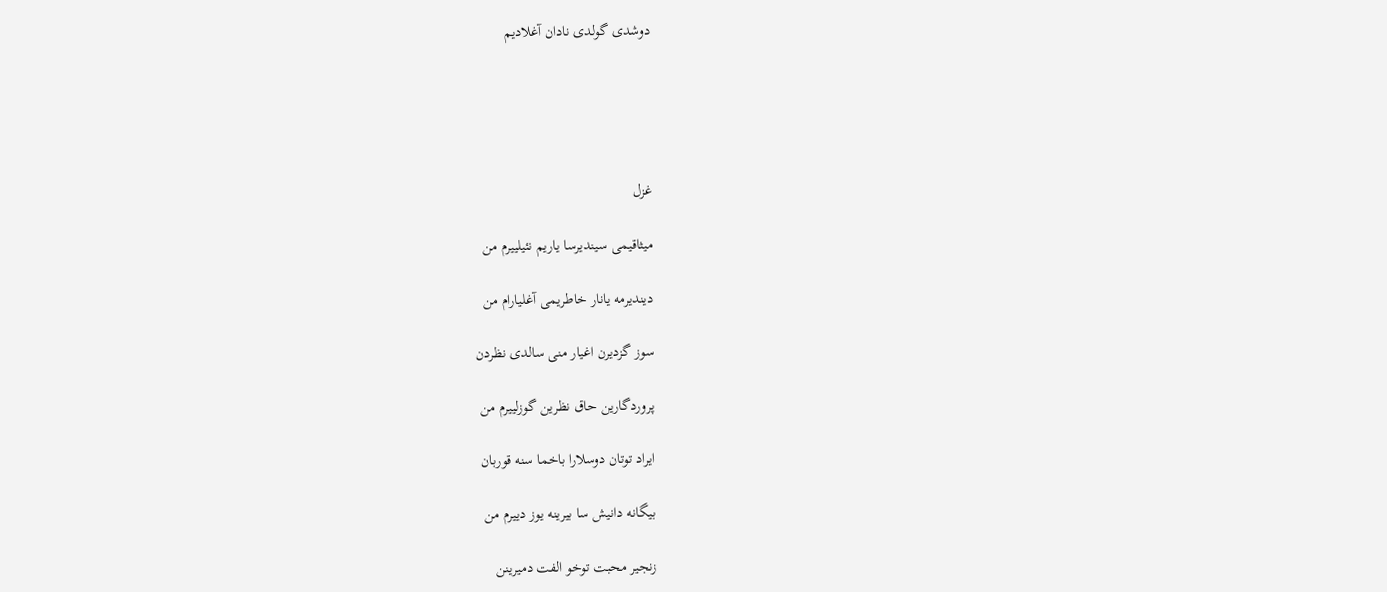دوشدی گولدی نادان آغلادیم





غزل

میثاقیمی سیندیرسا یاریم نئیلییرم من

دیندیرمه یانار خاطریمی آغلیارام من

سوز گزدیرن اغیار منی سالدی نظردن

پروردگارین حاق نظرین گوزلییرم من

ایراد توتان دوسلارا باخما سنه قوربان

بیگانه دانیش سا بیرینه یوز دییرم من

زنجیر محبت توخو الفت دمیرینن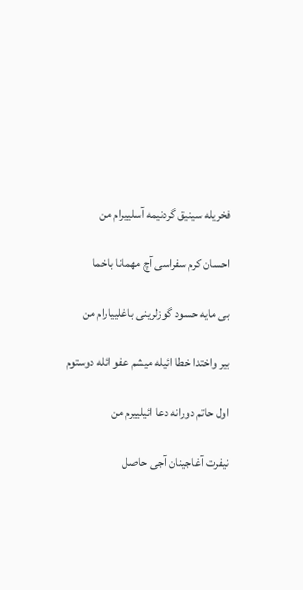فخریله سینیق گردنیمه آسلییرام من

احسان کرم سفراسی آچ مهمانا باخما

بی مایه حسود گوزلرینی باغلییارام من

بیر واختدا خطا ائیله میشم عفو ائله دوستوم

اول حاتم دورانه دعا ائیلییرم من

نیفرت آغاجینان آجی حاصل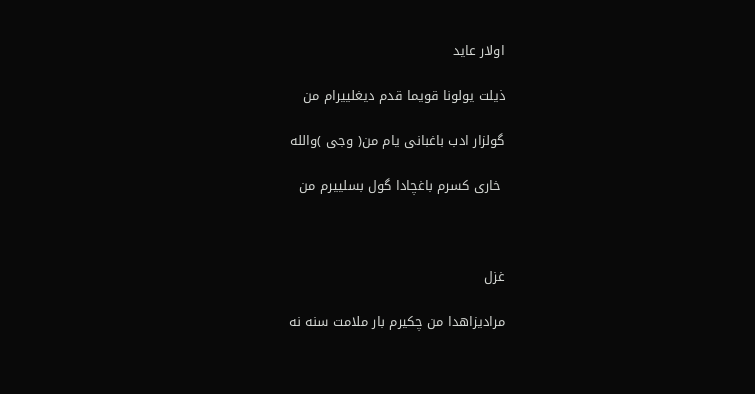اولار عاید

ذیلت یولونا قویما قدم دیغلییرام من

گولزار ادب باغبانی یام من( وجی )والله

 خاری کسرم باغچادا گول بسلییرم من



غزل

مرادیزاهدا من چکیرم بار ملامت سنه نه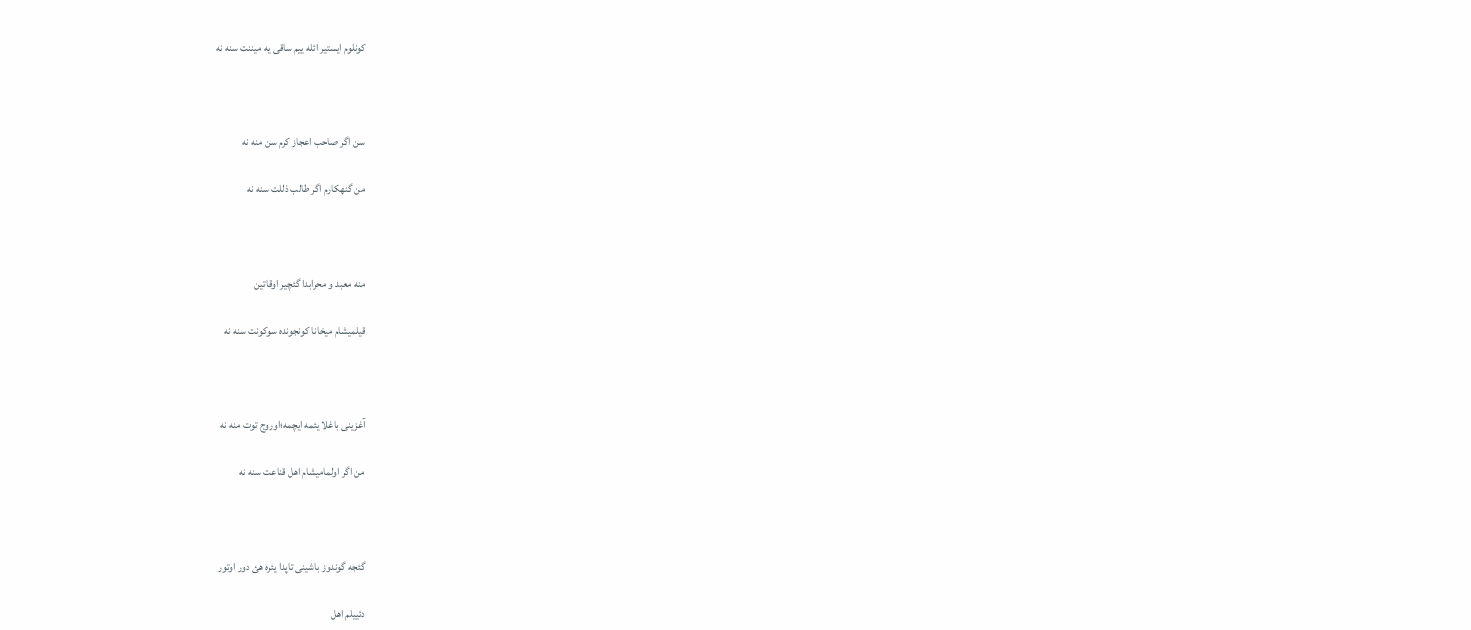کونلوم ایستیر ائله ییم ساقی یه میننت سنه نه



سن اگر صاحب اعجاز کرم سن منه نه

من گنهکارم اگر طالب ذللت سنه نه



منه معبد و محرابدا گئچیر اوقاتین

قیلمیشام میخانا کونجونده سوکونت سنه نه



آغزینی باغلا یئمه ایچمه؛اوروج توت منه نه

من اگر اولمامیشام اهل قناعت سنه نه



گئجه گوندوز باشینی تاپدا یئره هئ دور اوتور

دئییلم اهل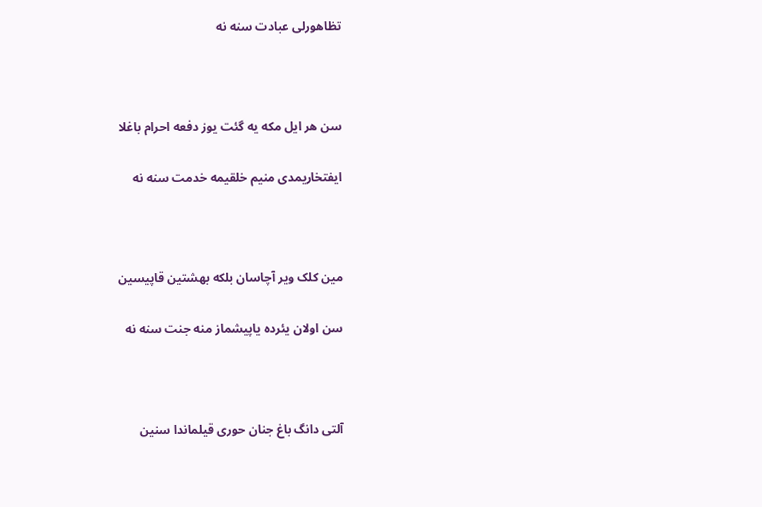تظاهورلی عبادت سنه نه



سن هر ایل مکه یه گئت یوز دفعه احرام باغلا

ایفتخاریمدی منیم خلقیمه خدمت سنه نه



مین کلک ویر آچاسان بلکه بهشتین قاپیسین

سن اولان یئرده یاپیشماز منه جنت سنه نه



آلتی دانگ باغ جنان حوری قیلماندا سنین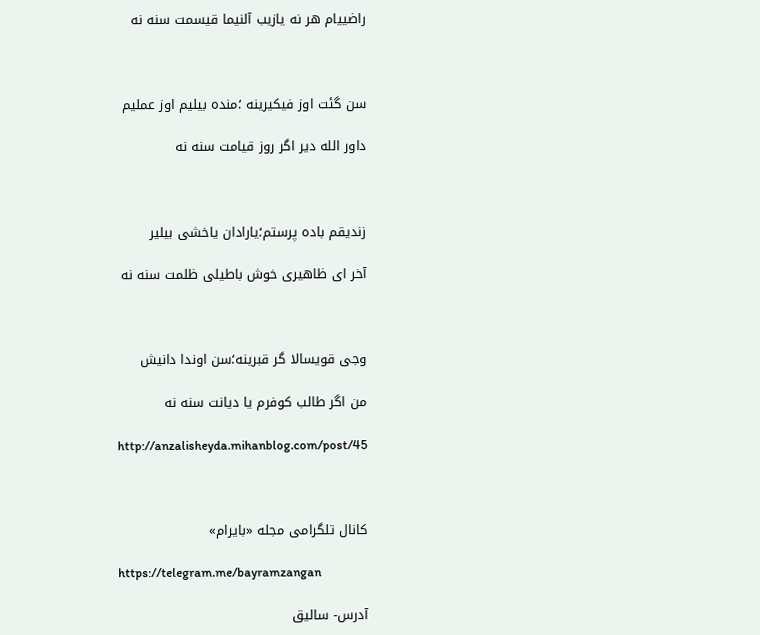راضییام هر نه یازیب آلنیما قیسمت سنه نه



سن گئت اوز فیکیرینه ؛منده بیلیم اوز عملیم

داور الله دیر اگر روز قیامت سنه نه



زندیقم باده پرستم؛یارادان یاخشی بیلیر

آخر ای ظاهیری خوش باطیلی ظلمت سنه نه



وجی قویسالا گر قبرینه؛سن اوندا دانیش

من اگر طالب کوفرم یا دیانت سنه نه

http://anzalisheyda.mihanblog.com/post/45



کانال تلگرامی مجله «بایرام»

https://telegram.me/bayramzangan

آدرس- سالیق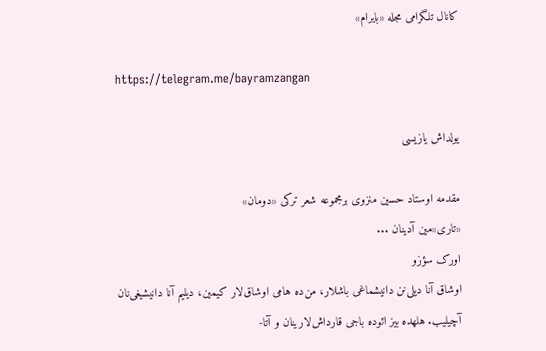کانال تلگرامی مجله «بایرام»

https://telegram.me/bayramzangan

یولداش یازیسی

مقدمه اوستاد حسین منزوی برمجموعه شعر ترکی «دومان»
«تاری»مین آدینان ...
اورک سؤزو
اوشاق آنا دیلی‌نن دانیشماغی باشلار، من‌ده هامی اوشاق‌لار کیمین، دیلیم آنا دانیشیغی‌نان آچیلیب. هلهده بیز ائوده باجی قارداش‌لارینان و آتا-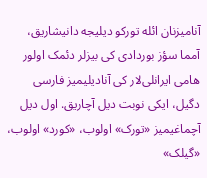آنامیزنان ائله تورکو دیلیجه دانیشاریق، آمما سؤز بوردادی کی بیزلر دئمک اولور هامی ایرانلی‌لار کی آنادیلیمیز فارسی دگیل، ایکی نوبت دیل آچاریق. اول دیل آچماغیمیز «تورک» اولوب، «کورد» اولوب، «گیلک»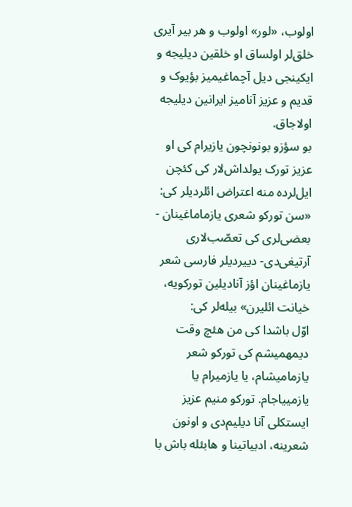اولوب، «لور» اولوب و هر بیر آیری خلق‌لر اولساق او خلقین دیلیجه و ایکینجی دیل آچماغیمیز بؤیوک و قدیم و عزیز آنامیز ایرانین دیلیجه اولاجاق.
بو سؤزو بونونچون یازیرام کی او عزیز تورک یولداش‌لار کی کئچن ایل‌لرده منه اعتراض ائلردیلر کی:
«سن تورکو شعری یازماماغینان - بعضی‌لری کی تعصّب‌لاری آرتیغی‌دی- دییردیلر فارسی شعر یازماغینان اؤز آنادیلین تورکویه، خیانت ائلیرن» بیله‌لر کی:
اوّل باشدا کی من هئچ وقت دیمهمیشم کی تورکو شعر یازمامیشام، یا یازمیرام یا یازمییاجام. تورکو منیم عزیز ایستکلی آنا دیلیم‌دی و اونون شعرینه، ادبیاتینا و هابئله باش با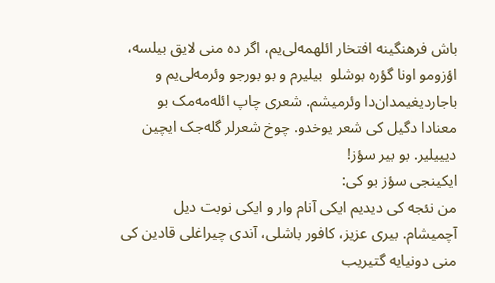باش فرهنگینه افتخار ائلهمه‌لی‌یم، اگر ده منی لایق بیلسه، اؤزومو اونا گؤره بوشلو  بیلیرم و بو بورجو وئرمه‌لی‌یم و باجاردیغیمدان‌دا وئرمیشم. شعری چاپ ائله‌مه‌مک بو معنادا دگیل کی شعر یوخدو. چوخ شعرلر گله‌جک ایچین دیییلیر. بو بیر سؤز!
ایکینجی سؤز بو کی:
من نئجه کی دیدیم ایکی آنام وار و ایکی نوبت دیل آچمیشام. بیری عزیز، کافور باشلی، آندی چیراغلی قادین کی منی دونیایه گتیریب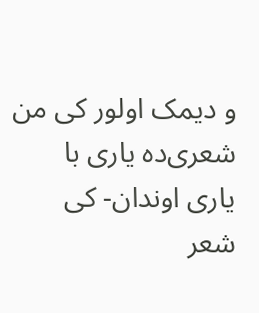و دیمک اولور کی من شعری‌ده یاری با یاری اوندان- کی شعر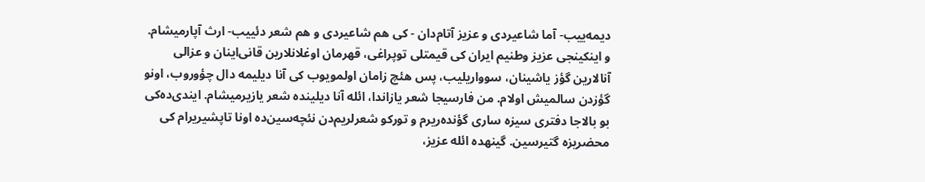دیمه‌ییب- آما شاعیردی و عزیز آتام‌دان - کی هم شاعیردی و هم شعر دئییب- ارث آپارمیشام.
و اینکینجی عزیز وطنیم ایران کی قیمتلی توپراغی، قهرمان اوغلانلارین قانی‌اینان و عزالی آنالارین گؤز یاشینان، سوواریلیب، پس هئچ زامان اولمویوب کی آنا دیلیمه دال چؤوروب، اونو گؤزدن سالمیش اولام. من فارسیجا شعر یازاندا، ائله آنا دیلینده شعر یازیرمیشام. ایندی‌ده‌‌کی بو بالاجا دفتری سیزه ساری گؤنده‌ریرم و تورکو شعرلریم‌دن نئچه‌سین‌ده اونا تاپشیریرام کی محضریزه گتیرسین. گینهده ائله عزیز،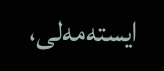ایسته‌مه‌لی،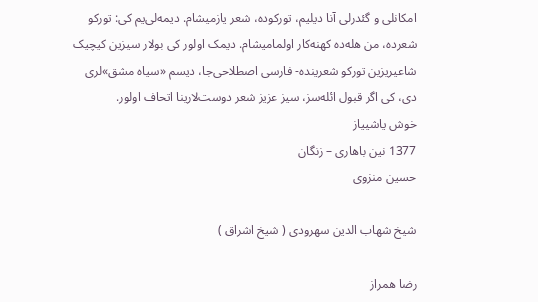امکانلی و گئدرلی آنا دیلیم، تورکوده، شعر یازمیشام. دیمه‌لی‌یم کی: تورکو شعرده، من هله‌ده کهنه‌کار اولمامیشام. دیمک اولور کی بولار سیزین کیچیک شاعیریزین تورکو شعرینده- فارسی اصطلاحی‌جا، دیسم «سیاه مشق»لری دی، کی اگر قبول ائله‌سز، سیز عزیز شعر دوست‌لارینا اتحاف اولور.
خوش یاشییاز
1377 نین باهاری – زنگان
حسین منزوی

شیخ شهاب الدین سهرودی ( شیخ اشراق )

رضا همراز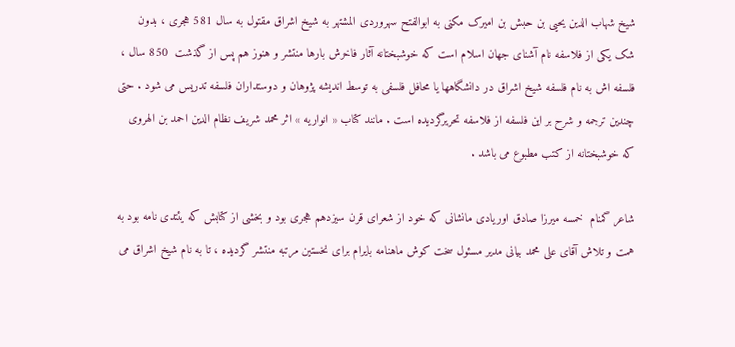شیخ شهاب الدین یحیی بن حبش بن امیرک مکنی به ابوالفتح سهروردی المشتهر به شیخ اشراق مقتول به سال 581 هجری ، بدون شک یکی از فلاسفه نام آشنای جهان اسلام است که خوشبختانه آثار فاخرش بارها منتشر و هنوز هم پس از گذشت  850 سال ، فلسفه اش به نام فلسفه شیخ اشراق در دانشگاهها یا محافل فلسفی به توسط اندیشه پژوهان و دوستداران فلسفه تدریس می شود . حتی چندین ترجمه و شرح بر این فلسفه از فلاسفه تحریرگردیده است . مانند کتاب « انواریه » اثر محمد شریف نظام الدین احمد بن الهروی که خوشبختانه از کتب مطبوع می باشد .

شاعر گمنام  خمسه میرزا صادق اوریادی مانشانی که خود از شعرای قرن سیزدهم هجری بود و بخشی از کتابش که یئتدی نامه بود به همت و تلاش آقای علی محمد بیانی مدیر مسئول سخت کوش ماهنامه بایرام برای نخستین مرتبه منتشر گردیده ، تا به نام شیخ اشراق می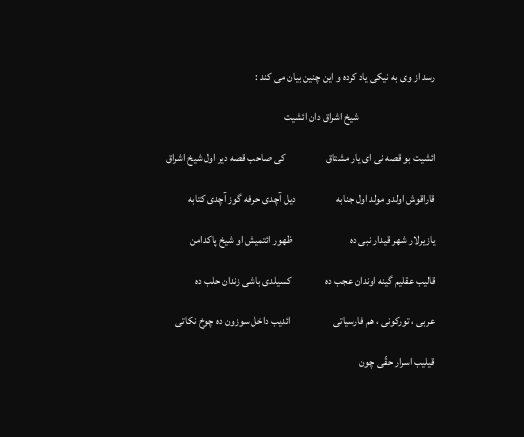رسد از وی به نیکی یاد کرده و این چنین بیان می کند :

                                    شیخ اشراق دان ائشیت

ائشیت بو قصه نی ای یار مشتاق                   کی صاحب قصه دیر اول شیخ اشراق

قاراقوش اولدو مولد اول جنابه                   دیل آچدی حرفه گوز آچدی کتابه

یازیرلار شهر قیدار نبی ده                           ظهور ائتمیش او شیخ پاکدامن

قالیب عقلیم گینه اوندان عجب ده                کسیلدی باشی زندان حلب ده

عربی ، تورکونی ، هم فارسیاتی                    ائدیب داخل سوزون ده چوخ نکاتی

قیلیب اسرار حقّی چون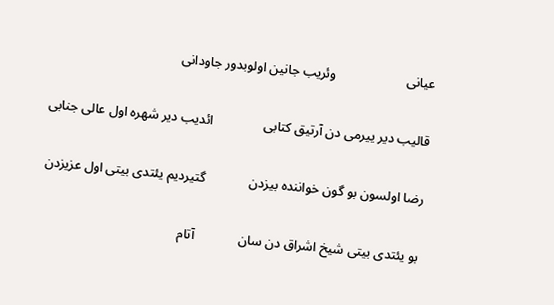عیانی                     وئریب جانین اولوبدور جاودانی

قالیب دیر ییرمی دن آرتیق کتابی               ائدیب دیر شهره اول عالی جنابی

رضا اولسون بو گون خواننده بیزدن             گتیردیم یئتدی بیتی اول عزیزدن

بو یئتدی بیتی شیخ اشراق دن سان             آتام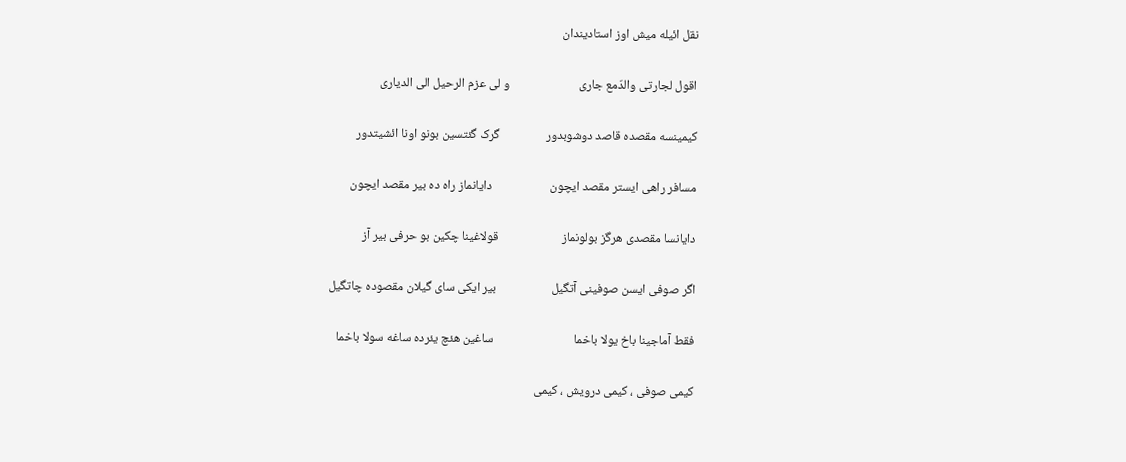نقل ائیله میش اوز استادیندان

اقول لجارتی والدّمع جاری                        و لی عزم الرحیل الی الدیاری

کیمینسه مقصده قاصد دوشوبدور                گرک گئتسین بونو اونا ائشیتدور

مسافر راهی ایستر مقصد ایچون                    دایانماز راه ده بیر مقصد ایچون

دایانسا مقصدی هرگز بولونماز                      قولاغینا چکین بو حرفی بیر آز

اگر صوفی ایسن صوفینی آتگیل                   بیر ایکی سای گیلان مقصوده چاتگیل

فقط آماجینا باخ یولا باخما                            ساغین هئچ یئرده ساغه سولا باخما

کیمی صوفی ، کیمی درویش ، کیمی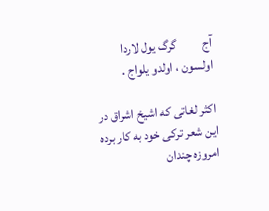آج          گرگ یول لاردا اولسون ، اولدو یلواج .

اکثر لغاتی که اشیخ اشراق در این شعر ترکی خود به کار برده امروزه چندان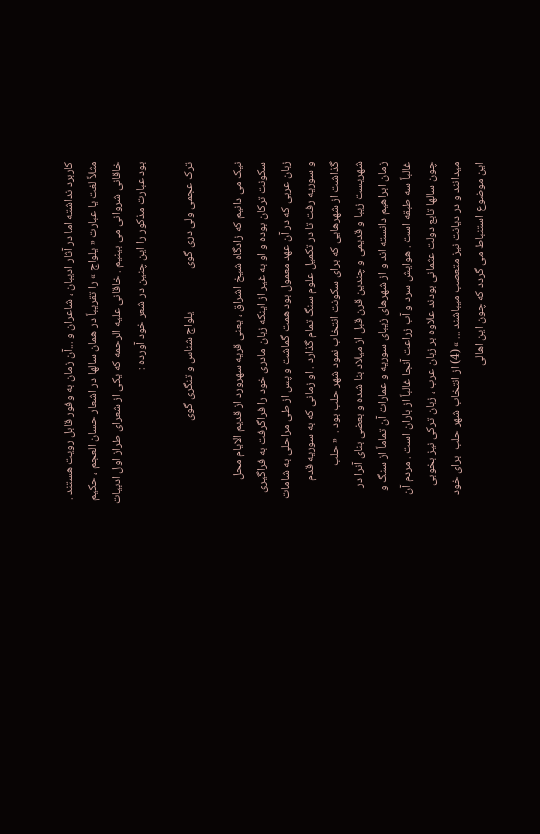کاربرد نداشته اما در آثار ادیبان ، شاعران و ...آن زمان به وفور قابل رویت هستند . مثلاً لغت یا عبارت « یلواج » را تقریباً در همان سالها در اشعار حسان العجم ، حکیم خاقانی شروانی می بینیم . خاقانی علیه الرحمه که یکی از شعرای طراز اول ادبیات بود عبارت مذکور را این چنین در شعر خود آورده :

ترک عجمی ولی دری گوی                یلواج شناس و تنگری گوی

نیک می دانیم که زادگاه شیخ اشراق ، یعنی قریه سهرورد از قدیم الایام محل سکونت ترکان بوده و او به غیر از اینکه زبان مادری خود را فراگرفت به فراگیری زبان عربی که در آن عهد معمول بود همت گماشت و پس از طی مراحلی به شامات و سوریه رفت تا در تکمیل علوم سنگ تمام گذارد . او زمانی که به سوریه قدم گذاشت از شهرهایی که برای سکونت انتخاب نمود شهر حلب بود .  « حلب شهریست زیبا و قدیمی و چندین قرن قبل از میلاد بنا شده و بعضی بنای آنرا در زمان ابراهیم دانسته اند و از شهرهای زیبای سوریه و عمارات آن تماماً از سنگ و غالباً سه طبقه است . هوایش سرد و آب زراعت آنجا غالباً از باران است . مردم آن چون سالها تابع دولت عثمانی بودند علاوه بر زبان عرب ، زبان ترکی نیز بخوبی میدانند و در دیانت نیز متعصب میباشند ... » (4) از انتخاب شهر حلب  برای خود این موضوع استنباط می گردد که چون این اهالی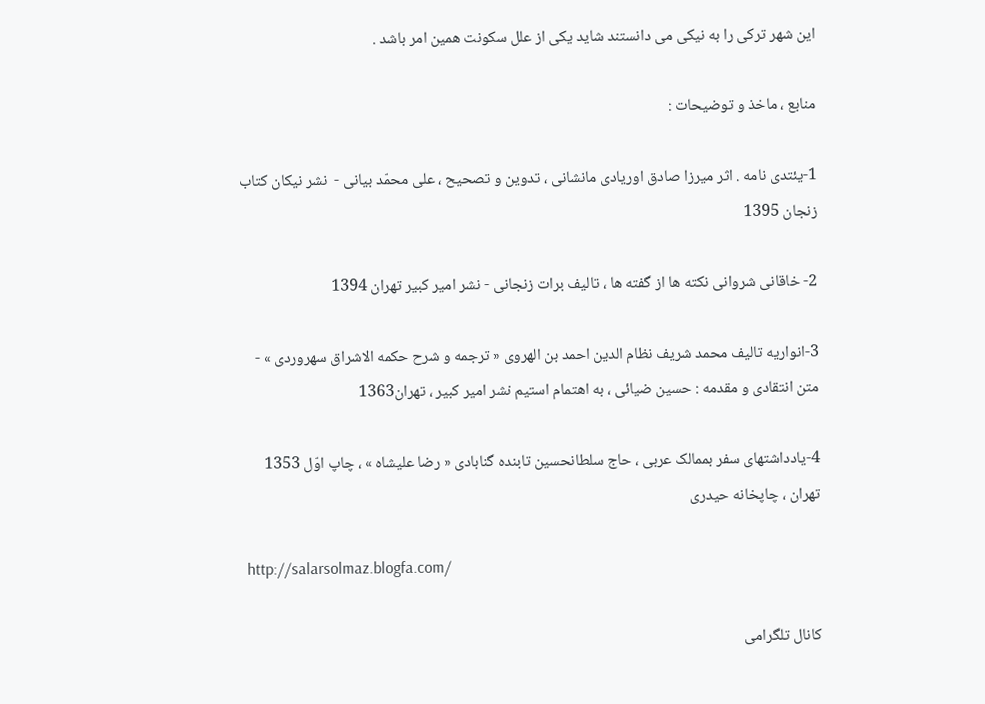این شهر ترکی را به نیکی می دانستند شاید یکی از علل سکونت همین امر باشد .

منابع ، ماخذ و توضیحات :

1-یئتدی نامه . اثر میرزا صادق اوریادی مانشانی ، تدوین و تصحیح ، علی محمّد بیانی -  نشر نیکان کتاب زنجان 1395

2- خاقانی شروانی نکته ها از گفته ها ، تالیف برات زنجانی - نشر امیر کبیر تهران 1394

3-انواریه تالیف محمد شریف نظام الدین احمد بن الهروی « ترجمه و شرح حکمه الاشراق سهروردی » - متن انتقادی و مقدمه : حسین ضیائی ، به اهتمام استیم نشر امیر کبیر ، تهران1363

4-یادداشتهای سفر بممالک عربی ، حاج سلطانحسین تابنده گنابادی « رضا علیشاه » ، چاپ اوّل 1353 تهران ، چاپخانه حیدری

 http://salarsolmaz.blogfa.com/

کانال تلگرامی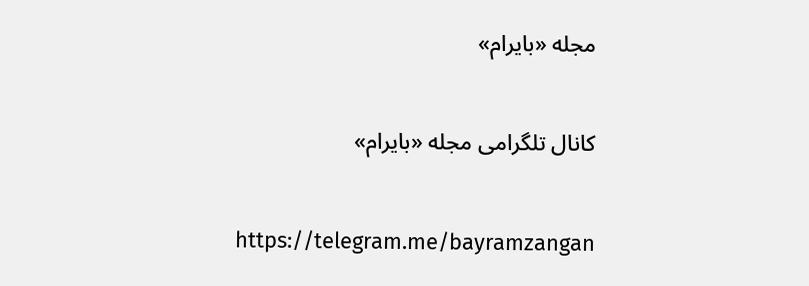مجله «بایرام»

کانال تلگرامی مجله «بایرام»

https://telegram.me/bayramzangan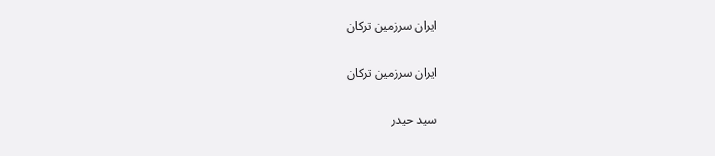ایران سرزمین ترکان

ایران سرزمین ترکان

سید حیدر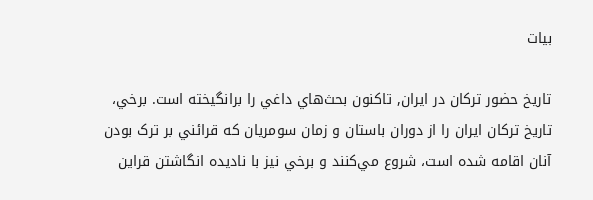بیات

تاريخ حضور ترکان در ايران, تاکنون بحث‌هاي داغي را برانگيخته است. برخي، تاريخ ترکان ايران را از دوران باستان و زمان سومريان که قرائني بر ترک بودن آنان اقامه شده است، شروع مي‌کنند و برخي نيز با ناديده انگاشتن قراين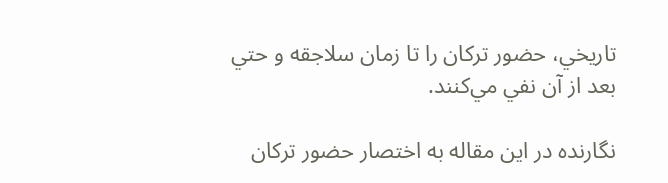تاريخي، حضور ترکان را تا زمان سلاجقه و حتي بعد از آن نفي مي‌کنند.

نگارنده در اين مقاله به اختصار حضور ترکان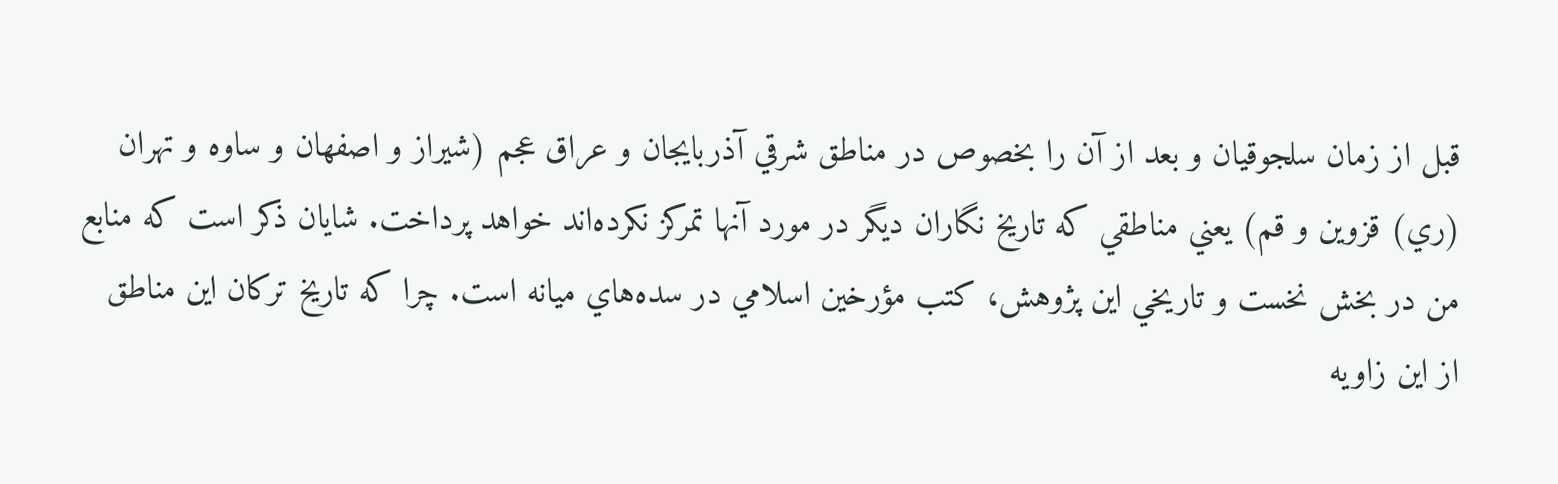قبل از زمان سلجوقيان و بعد از آن را بخصوص در مناطق شرقي آذربايجان و عراق عجم (شيراز و اصفهان و ساوه و تهران (ري) قزوين و قم) يعني مناطقي که تاریخ‌ نگاران دیگر در مورد آنها تمرکز نکرده‌اند خواهد پرداخت. شايان ذکر است که منابع من در بخش نخست و تاريخي اين پژوهش، کتب مؤرخين اسلامي در سده‌هاي ميانه است. چرا که تاريخ ترکان اين مناطق از اين زاويه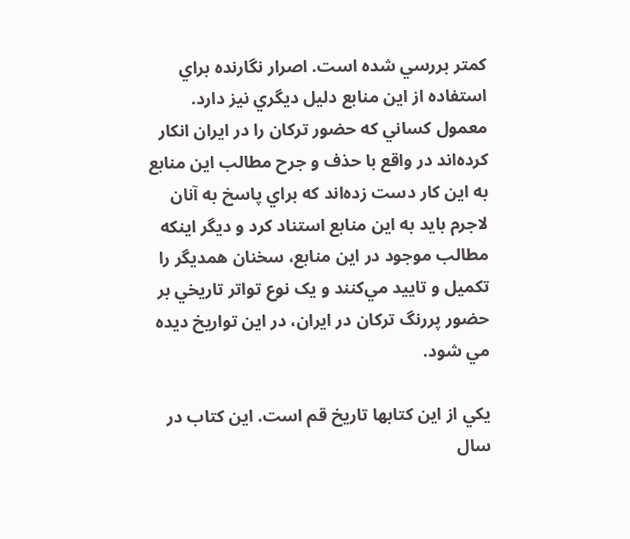کمتر بررسي شده است. اصرار نگارنده براي استفاده از اين منابع دليل ديگري نيز دارد. معمول کساني که حضور ترکان را در ايران انکار کرده‌اند در واقع با حذف و جرح مطالب اين منابع به اين کار دست زده‌اند که براي پاسخ به آنان لاجرم بايد به اين منابع استناد کرد و ديگر اينکه مطالب موجود در اين منابع، سخنان همديگر را تکميل و تاييد مي‌کنند و يک نوع تواتر تاريخي بر حضور پررنگ ترکان در ايران، در اين تواريخ ديده مي شود.

يکي از اين کتابها تاريخ قم است. اين کتاب در سال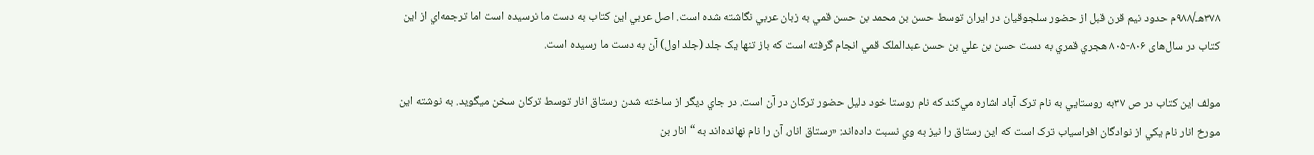۳۷۸هـ/۹۸۸م حدود نيم قرن قبل از حضور سلجوقيان در ايران توسط حسن بن محمد بن حسن قمي به زبان عربي نگاشته شده است. اصل عربي اين کتاب به دست ما نرسيده است اما ترجمه‌اي از اين کتاب در سال‌های ۸۰۶-۸۰۵ هجري قمري به دست حسن بن علي بن حسن عبدالملک قمي انجام گرفته است که باز تنها يک جلد (جلد اول) آن به دست ما رسيده است.

مولف اين کتاب در ص ۳۷به روستايي به نام ترک آباد اشاره مي‌کند که نام روستا خود دليل حضور ترکان در آن است. در جاي ديگر از ساخته شدن رستاق انار توسط ترکان سخن ميگويد. به نوشته اين مورخ انار نام يکي از نوادگان افراسياب ترک است که اين رستاق را نيز به وي نسبت داده‌اند: «رستاق انار، آن را نام نهانده‌اند به “انار بن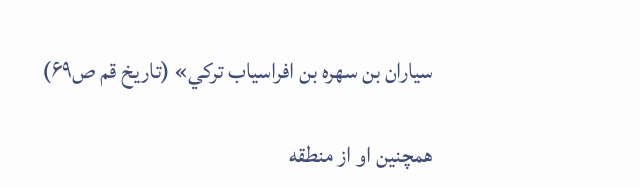سياران بن سهره بن افراسياب ترکي» (تاريخ قم ص۶۹)

همچنين او از منطقه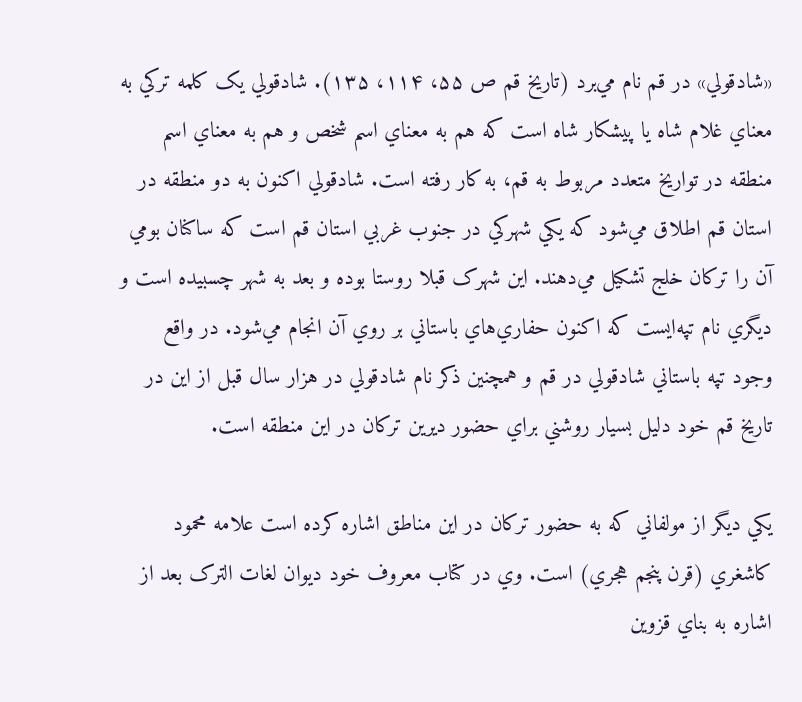«شادقولي» در قم نام مي‌برد (تاريخ قم ص ۵۵، ۱۱۴، ۱۳۵). شادقولي يک کلمه ترکي به معناي غلام شاه يا پيشکار شاه است که هم به معناي اسم شخص و هم به معناي اسم منطقه در تواريخ متعدد مربوط به قم، به کار رفته است. شادقولي اکنون به دو منطقه در استان قم اطلاق مي‌شود که يکي شهرکي در جنوب غربي استان قم است که ساکنان بومي آن را ترکان خلج تشکيل مي‌دهند. اين شهرک قبلا روستا بوده و بعد به شهر چسبيده است و ديگري نام تپه‌ايست که اکنون حفاري‌هاي باستاني بر روي آن انجام مي‌شود. در واقع وجود تپه باستاني شادقولي در قم و همچنين ذکر نام شادقولي در هزار سال قبل از اين در تاريخ قم خود دليل بسيار روشني براي حضور ديرين ترکان در اين منطقه است.

يکي ديگر از مولفاني که به حضور ترکان در اين مناطق اشاره کرده است علامه محمود کاشغري (قرن پنجم هجري) است. وي در کتاب معروف خود ديوان لغات الترک بعد از اشاره به بناي قزوين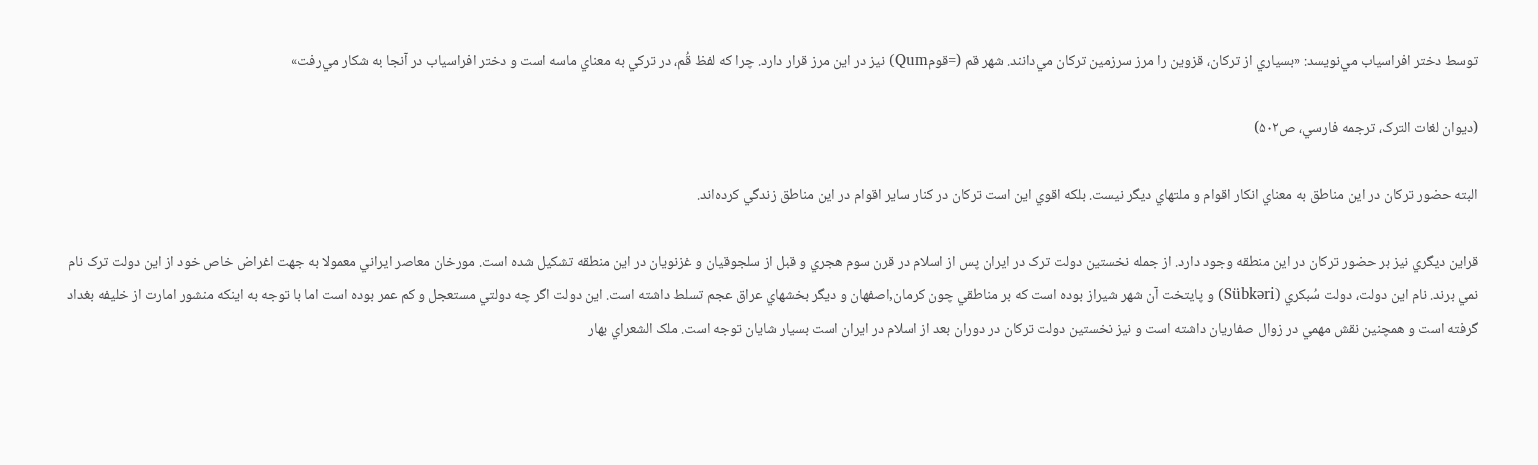توسط دختر افراسياب مي‌نويسد: «بسياري از ترکان، قزوين را مرز سرزمين ترکان مي‌دانند. شهر قم (=قومQum) نيز در اين مرز قرار دارد. چرا که لفظ قُم، در ترکي به معناي ماسه است و دختر افراسياب در آنجا به شکار مي‌رفت»

(ديوان لغات الترک، ترجمه فارسي، ص۵۰۲)

البته حضور ترکان در اين مناطق به معناي انکار اقوام و ملتهاي ديگر نيست. بلکه اقوي اين است ترکان در کنار ساير اقوام در اين مناطق زندگي کرده‌اند.

قراين ديگري نيز بر حضور ترکان در اين منطقه وجود دارد. از جمله نخستين دولت ترک در ايران پس از اسلام در قرن سوم هجري و قبل از سلجوقيان و غزنويان در اين منطقه تشکيل شده است. مورخان معاصر ايراني معمولا به جهت اغراض خاص خود از اين دولت ترک نام نمي برند. نام اين دولت، دولت سُبکري (Sübkəri) و پايتخت آن شهر شيراز بوده است که بر مناطقي چون کرمان,اصفهان و ديگر بخشهاي عراق عجم تسلط داشته است. اين دولت اگر چه دولتي مستعجل و کم عمر بوده است اما با توجه به اينکه منشور امارت از خليفه بغداد گرفته است و همچنين نقش مهمي در زوال صفاريان داشته است و نيز نخستين دولت ترکان در دوران بعد از اسلام در ايران است بسيار شايان توجه است. ملک الشعراي بهار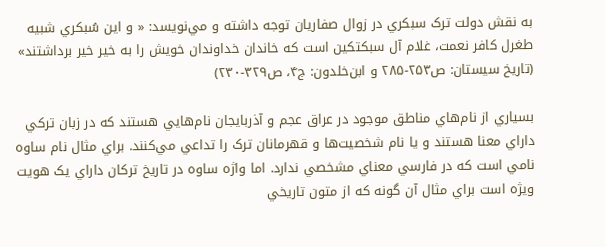به نقش دولت ترک سبکري در زوال صفاريان توجه داشته و مي‌نويسد: « و اين سُبكري شبيه طغرل كافر نعمت، غلام آل سبكتکين است كه خاندان خداوندان خويش را به خير خير برداشتند» (تاريخ سيستان: ص۲۵۳-۲۸۵ و ابن‌خلدون: ج۴، ص۳۲۹-۲۳۰)

بسياري از نام‌هاي مناطق موجود در عراق عجم و آذربايجان نام‌هايي هستند که در زبان ترکي داراي معنا هستند و يا نام شخصيت‌ها و قهرمانان ترک را تداعي مي‌کنند. براي مثال نام ساوه نامي است که در فارسي معناي مشخصي ندارد. اما واژه ساوه در تاريخ ترکان داراي يک هويت ويژه است براي مثال آن گونه که از متون تاريخي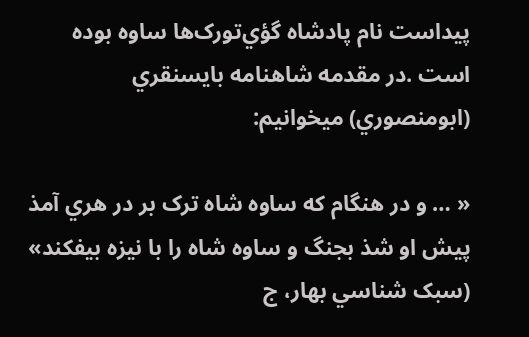پيداست نام پادشاه گؤي‌تورک‌ها ساوه بوده است .در مقدمه شاهنامه بايسنقري (ابومنصوري) ميخوانيم:

« … و در هنگام که ساوه شاه ترک بر در هري آمذ پيش او شذ بجنگ و ساوه شاه را با نيزه بيفکند» (سبک شناسي بهار، ج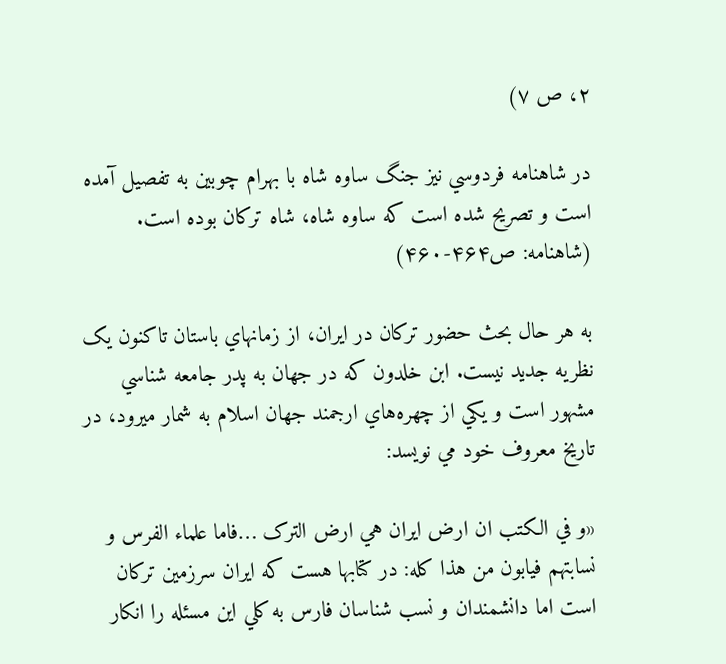۲، ص ۷)

در شاهنامه فردوسي نيز جنگ ساوه شاه با بهرام چوبين به تفصيل آمده است و تصريح شده است که ساوه شاه، شاه ترکان بوده است. (شاهنامه: ص۴۶۴-۴۶۰)

به هر حال بحث حضور ترکان در ايران، از زمانهاي باستان تاکنون يک نظريه جديد نيست. ابن خلدون که در جهان به پدر جامعه شناسي مشهور است و يکي از چهره‌هاي ارجمند جهان اسلام به شمار ميرود، در تاريخ معروف خود مي نويسد:

«و في الکتب ان ارض ايران هي ارض الترک …فاما علماء الفرس و نسابتهم فيابون من هذا کله: در کتابها هست که ايران سرزمين ترکان است اما دانشمندان و نسب شناسان فارس به کلي اين مسئله را انکار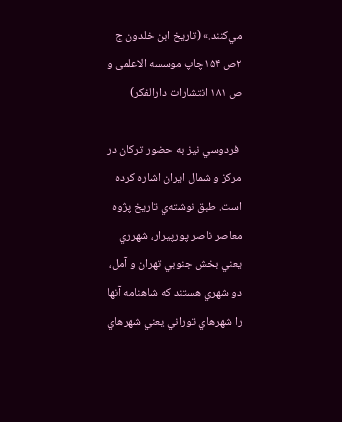مي‌کنند.» (تاريخ ابن خلدون ج ۲ص ۱۵۴چاپ موسسه الاعلمی و ص ۱۸۱ انتشارات دارالفکر)

 فردوسي نيز به حضور ترکان در مرکز و شمال ايران اشاره کرده است. طبق نوشته‌ي تاريخ پژوه معاصر ناصر پورپيرار، شهرري يعني بخش جنوبي تهران و آمل، دو شهري هستند که شاهنامه آنها را شهرهاي توراني يعني شهرهاي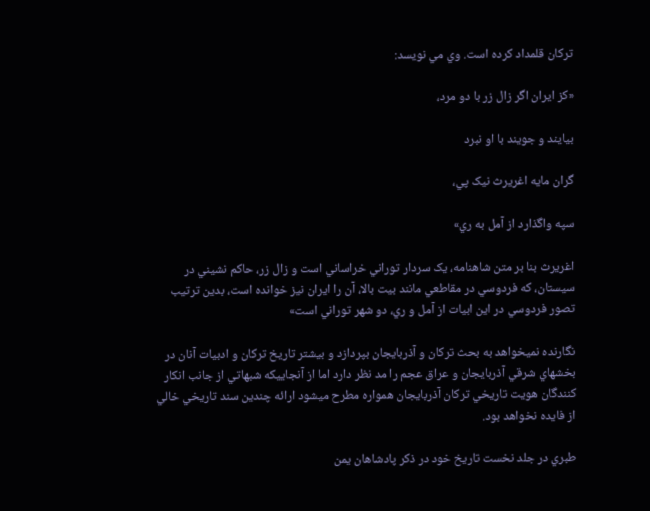ترکان قلمداد کرده است. وي مي نويسد:

«کز ايران اگر زال زر با دو مرد،

بيايند و جويند با او نبرد

گران مايه اغريرث نيک پي،

سپه واگذارد از آمل به ري»

اغريرث بنا بر متن شاهنامه، يک سردار توراني خراساني است و زال زر، حاکم نشيني در سيستان، که فردوسي در مقاطعي مانند بيت بالا، آن را ايران نيز خوانده است، بدين ترتيب تصور فردوسي در اين ابيات از آمل و ري، دو شهر توراني است»

نگارنده نميخواهد به بحث ترکان و آذربايجان بپردازد و بيشتر تاريخ ترکان و ادبيات آنان در بخشهاي شرقي آذربايجان و عراق عجم را مد نظر دارد اما از آنجاييکه شبهاتي از جانب انکار کنندگان هويت تاريخي ترکان آذربايجان همواره مطرح ميشود ارائه چندين سند تاريخي خالي از فايده نخواهد بود.

طبري در جلد نخست تاريخ خود در ذکر پادشاهان يمن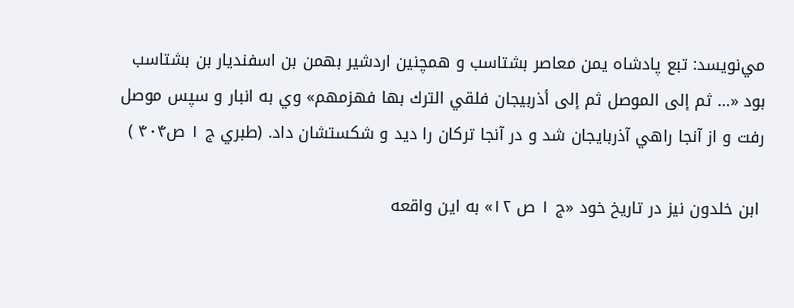مي‌نويسد: تبع پادشاه يمن معاصر بشتاسب و همچنين اردشير بهمن بن اسفنديار بن بشتاسب بود «… ثم إلى الموصل ثم إلى أذربيجان فلقي الترك بها فهزمهم» وي به انبار و سپس موصل رفت و از آنجا راهي آذربايجان شد و در آنجا ترکان را ديد و شکستشان داد. (طبري ج ۱ ص۴۰۴ )

 ابن خلدون نيز در تاريخ خود «ج ۱ ص ۱۲» به اين واقعه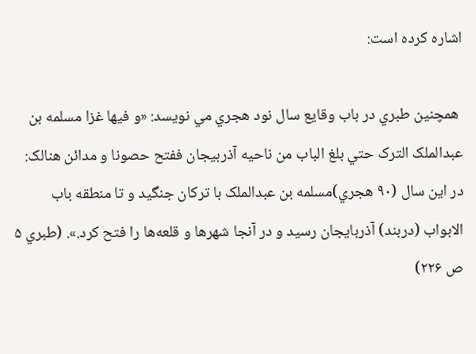اشاره کرده است:

 همچنين طبري در باب وقايع سال نود هجري مي نويسد: «و فيها غزا مسلمه بن عبدالملک الترک حتي بلغ الباب من ناحيه آذربيجان ففتح حصونا و مدائن هنالک: در اين سال (۹۰ هجري)مسلمه بن عبدالملک با ترکان جنگيد و تا منطقه باب الابواب (دربند) آذربايجان رسيد و در آنجا شهرها و قلعه‌ها را فتح کرد.». (طبري ۵ ص ۲۲۶)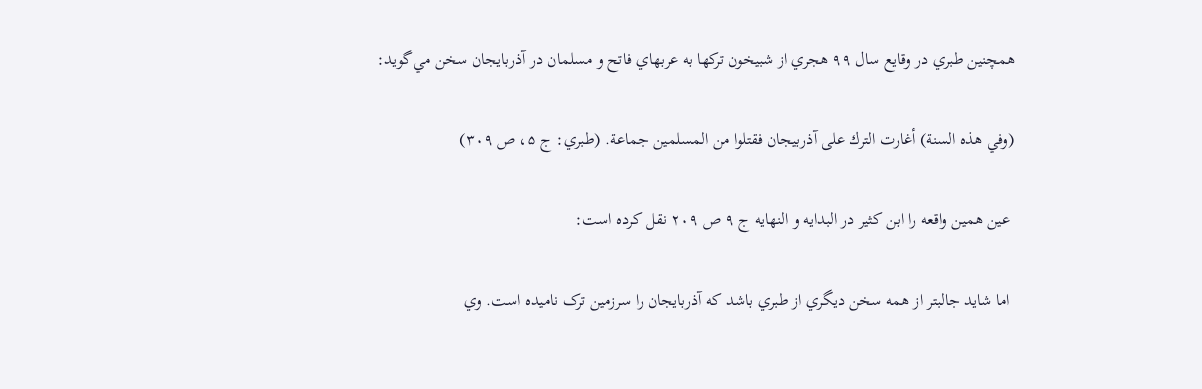همچنين طبري در وقايع سال ۹۹ هجري از شبيخون ترکها به عربهاي فاتح و مسلمان در آذربايجان سخن مي‌گويد:

(وفي هذه السنة) أغارت الترك على آذربيجان فقتلوا من المسلمين جماعة. (طبري: ج ۵، ص ۳۰۹)

 عين همين واقعه را ابن کثير در البدايه و النهايه ج ۹ ص ۲۰۹ نقل کرده است:

 اما شايد جالبتر از همه سخن ديگري از طبري باشد که آذربايجان را سرزمين ترک ناميده است. وي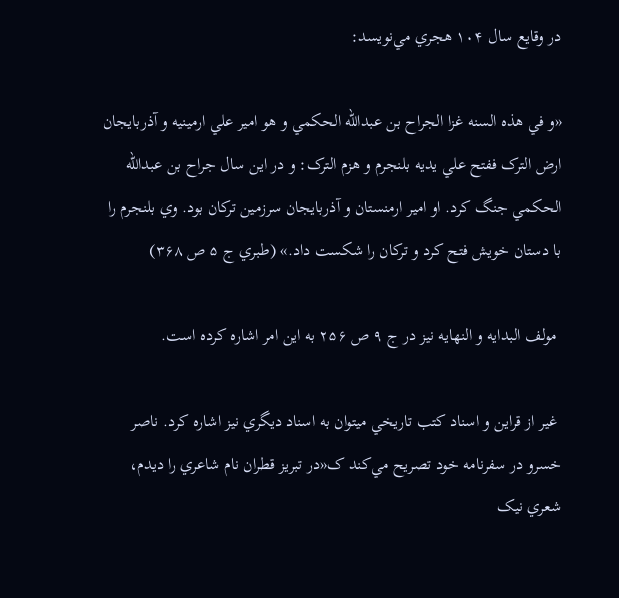در وقايع سال ۱۰۴ هجري مي‌نويسد:

«و في هذه السنه غزا الجراح بن عبدالله الحکمي و هو امير علي ارمينيه و آذربايجان ارض الترک ففتح علي يديه بلنجرم و هزم الترک: و در اين سال جراح بن عبدالله الحکمي جنگ کرد. او امير ارمنستان و آذربايجان سرزمين ترکان بود. وي بلنجرم را با دستان خويش فتح کرد و ترکان را شکست داد.» (طبري ج ۵ ص ۳۶۸)

 مولف البدايه و النهايه نيز در ج ۹ ص ۲۵۶ به اين امر اشاره کرده است.

 غير از قراين و اسناد کتب تاريخي ميتوان به اسناد ديگري نيز اشاره کرد. ناصر خسرو در سفرنامه خود تصريح مي‌کند ک«در تبريز قطران نام شاعري را ديدم، شعري نيک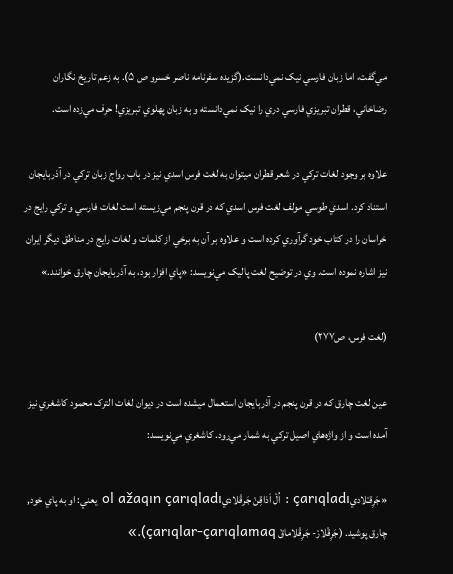مي‌گفت، اما زبان فارسي نيک نمي‌دانست.(گزيده سفرنامه ناصر خسرو ص ۵). به زعم تاريخ نگاران رضاخاني، قطران تبريزي فارسي دري را نيک نمي‌دانسته و به زبان پهلوي تبريزي! حرف مي‌زده است.

علاوه بر وجود لغات ترکي در شعر قطران ميتوان به لغت فرس اسدي نيز در باب رواج زبان ترکي در آذربايجان استناد کرد. اسدي طوسي مولف لغت فرس اسدي که در قرن پنجم مي‌زيسته است لغات فارسي و ترکي رايج در خراسان را در کتاب خود گرآوري کرده است و علاوه بر آن به برخي از کلمات و لغات رايج در مناطق ديگر ايران نيز اشاره نموده است. وي در توضيح لغت پاليک مي‌نويسد: «پاي افزار بود، به آذربايجان چارق خوانند.»

(لغت فرس، ص۲۷۷)

عين لغت چارق که در قرن پنجم در آذربايجان استعمال ميشده است در ديوان لغات الترک محمود کاشغري نيز آمده است و از واژه‌هاي اصيل ترکي به شمار مي‌رود. کاشغري مي‌نويسد:

«جَرِقـْلاديçarıqladı : اُلْ اَذاقِنْ جَرقْلاديol ažaqın çarıqladı يعني: او به پاي خود, چارق پوشيد. (جَرِقْلارْ- جَرِقْلاماقْ çarıqlar-çarıqlamaq).»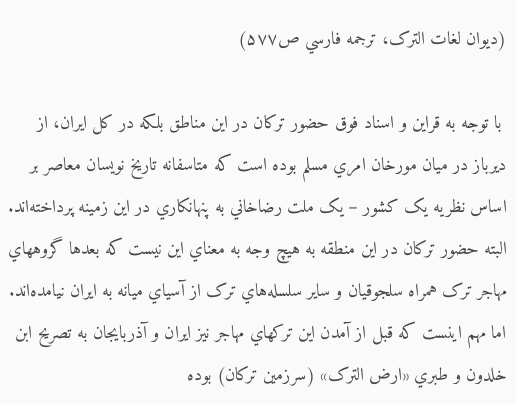(ديوان لغات الترک، ترجمه فارسي ص۵۷۷)

 با توجه به قراين و اسناد فوق حضور ترکان در اين مناطق بلکه در کل ايران، از ديرباز در ميان مورخان امري مسلم بوده است که متاسفانه تاريخ نويسان معاصر بر اساس نظريه يک کشور – يک ملت رضاخاني به پنهانکاري در اين زمينه پرداخته‌اند. البته حضور ترکان در اين منطقه به هيچ وجه به معناي اين نيست که بعدها گروههاي مهاجر ترک همراه سلجوقيان و ساير سلسله‌هاي ترک از آسياي ميانه به ايران نيامده‌اند. اما مهم اينست که قبل از آمدن اين ترکهاي مهاجر نيز ايران و آذربايجان به تصريح ابن خلدون و طبري «ارض الترک» (سرزمين ترکان) بوده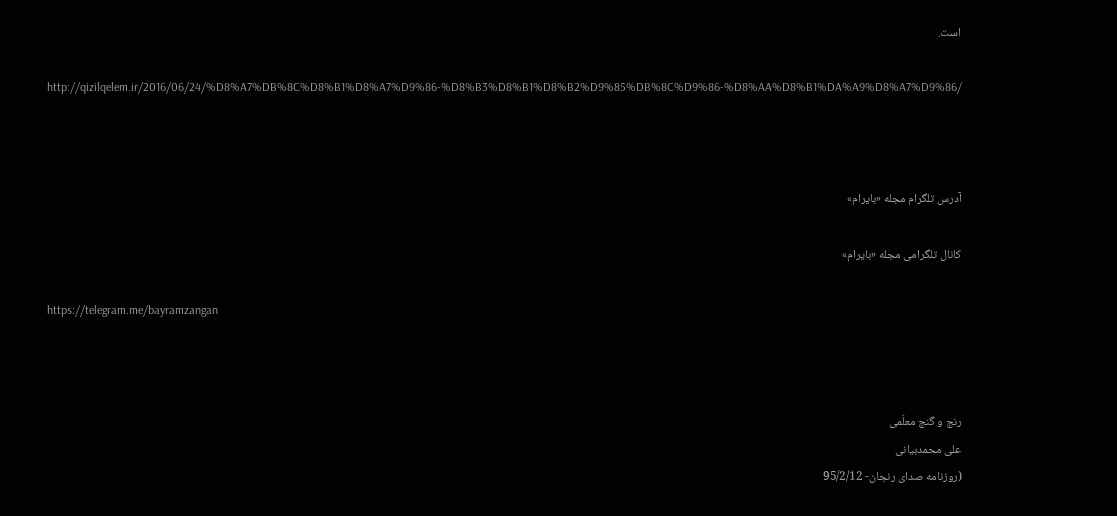است.

http://qizilqelem.ir/2016/06/24/%D8%A7%DB%8C%D8%B1%D8%A7%D9%86-%D8%B3%D8%B1%D8%B2%D9%85%DB%8C%D9%86-%D8%AA%D8%B1%DA%A9%D8%A7%D9%86/



آدرس تلگرام مجله «بایرام»

کانال تلگرامی مجله «بایرام»

https://telegram.me/bayramzangan



رنج و گنج معلّمی
علی محمدبیانی
(روزنامه صدای رنجان- 95/2/12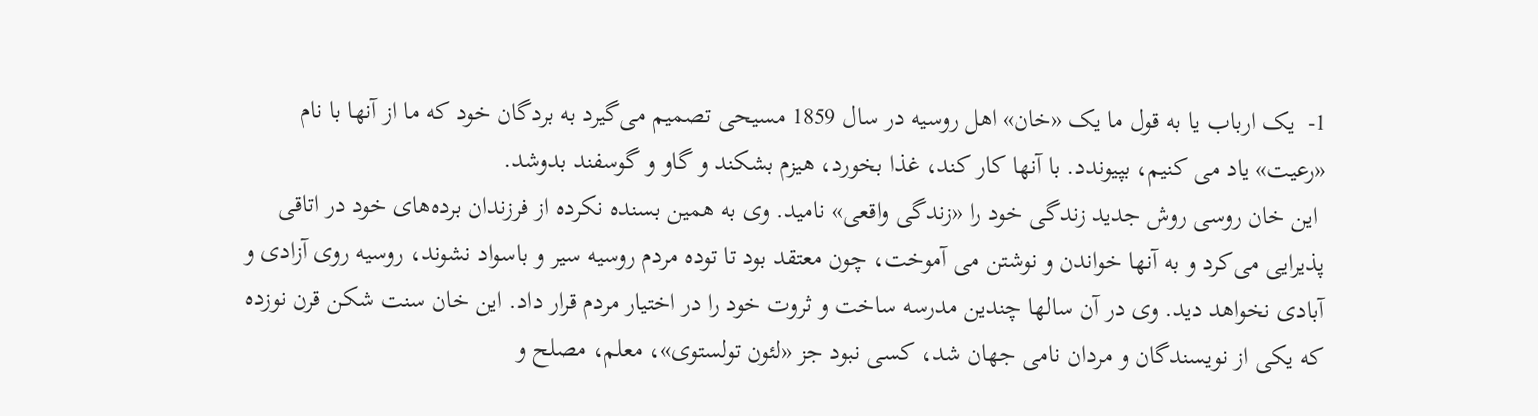1-  یک ارباب یا به قول ما یک «خان» اهل روسیه در سال 1859 مسیحی تصمیم می‌گیرد به بردگان خود که ما از آنها با نام «رعیت» یاد می کنیم، بپیوندد. با آنها کار کند، غذا بخورد، هیزم بشکند و گاو و گوسفند بدوشد.
 این خان روسی روش جدید زندگی خود را «زندگی واقعی» نامید. وی به همین بسنده نکرده از فرزندان برده‌های خود در اتاقی پذیرایی می‌کرد و به آنها خواندن و نوشتن می آموخت، چون معتقد بود تا توده مردم روسیه سیر و باسواد نشوند، روسیه روی آزادی و آبادی نخواهد دید. وی در آن سالها چندین مدرسه ساخت و ثروت خود را در اختیار مردم قرار داد. این خان سنت شکن قرن نوزده که یکی از نویسندگان و مردان نامی جهان شد، کسی نبود جز «لئون تولستوی»، معلم، مصلح و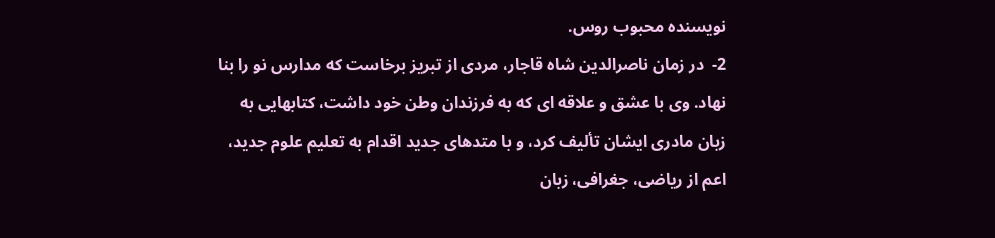نویسنده محبوب روس.
2-  در زمان ناصرالدین شاه قاجار، مردی از تبریز برخاست که مدارس نو را بنا نهاد. وی با عشق و علاقه ای که به فرزندان وطن خود داشت، کتابهایی به زبان مادری ایشان تألیف کرد، و با متدهای جدید اقدام به تعلیم علوم جدید، اعم از ریاضی، جغرافی، زبان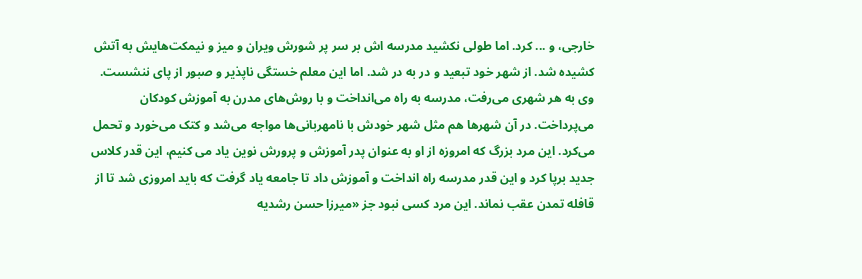خارجی، و ... کرد. اما طولی نکشید مدرسه اش بر سر پر شورش ویران و میز و نیمکت‌هایش به آتش کشیده شد. از شهر خود تبعید و در به در شد. اما این معلم خستگی ناپذیر و صبور از پای ننشست. وی به هر شهری می‌رفت، مدرسه به راه می‌انداخت و با روش‌های مدرن به آموزش کودکان می‌پرداخت. در آن شهرها هم مثل شهر خودش با نامهربانی‌ها مواجه می‌شد و کتک می‌خورد و تحمل می‌کرد. این مرد بزرگ که امروزه از او به عنوان پدر آموزش و پرورش نوین یاد می کنیم، این قدر کلاس جدید برپا کرد و این قدر مدرسه راه انداخت و آموزش داد تا جامعه یاد گرفت که باید امروزی شد تا از قافله تمدن عقب نماند. این مرد کسی نبود جز «میرزا حسن رشدیه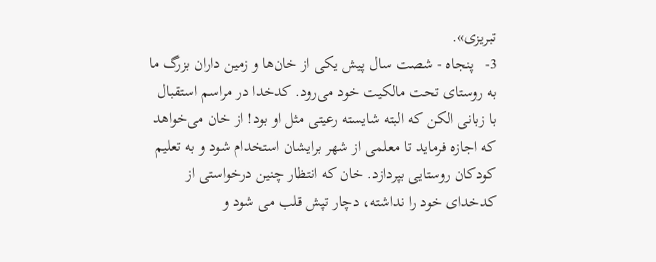تبریزی».
3-   پنجاه - شصت سال پیش یکی از خان‌ها و زمین داران بزرگ ما به روستای تحت مالکیت خود می‌رود. کدخدا در مراسم استقبال با زبانی الکن که البته شایسته رعیتی مثل او بود! از خان می‌خواهد که اجازه فرماید تا معلمی از شهر برایشان استخدام شود و به تعلیم کودکان روستایی بپردازد. خان که انتظار چنین درخواستی از کدخدای خود را نداشته، دچار تپش قلب می شود و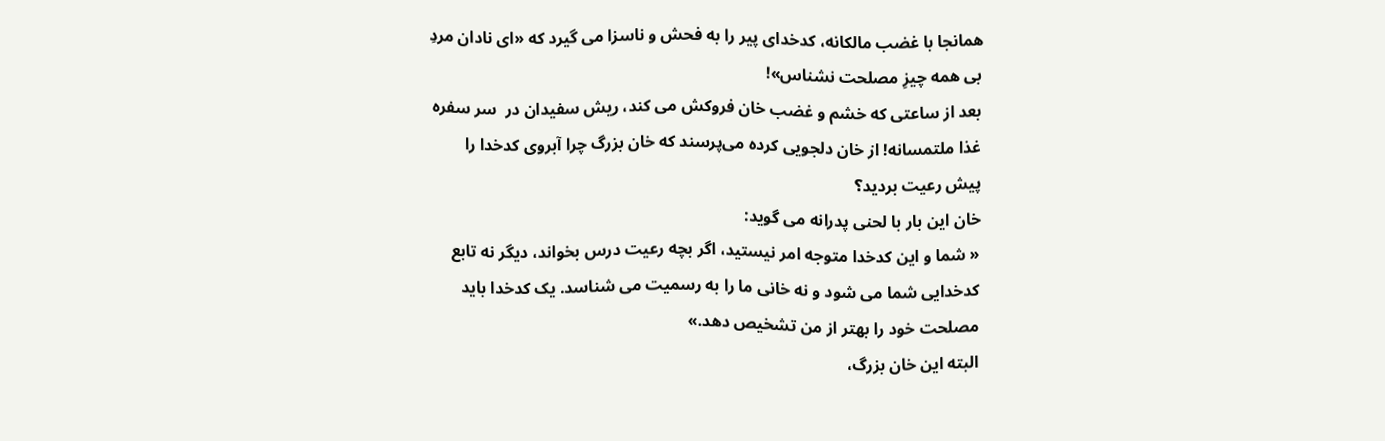همانجا با غضب مالکانه، کدخدای پیر را به فحش و ناسزا می گیرد که «ای نادان مردِ بی همه چیزِ مصلحت نشناس»!
بعد از ساعتی که خشم و غضب خان فروکش می کند، ریش سفیدان در  سر سفره غذا ملتمسانه! از خان دلجویی کرده می‌پرسند که خان بزرگ چرا آبروی کدخدا را پیش رعیت بردید؟
خان این بار با لحنی پدرانه می گوید:
« شما و این کدخدا متوجه امر نیستید، اگر بچه رعیت درس بخواند، دیگر نه تابع کدخدایی شما می شود و نه خانی ما را به رسمیت می شناسد. یک کدخدا باید مصلحت خود را بهتر از من تشخیص دهد.»
البته این خان بزرگ،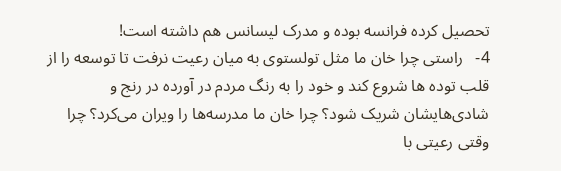تحصیل کرده فرانسه بوده و مدرک لیسانس هم داشته است!
4-   راستی چرا خان ما مثل تولستوی به میان رعیت نرفت تا توسعه را از قلب توده ها شروع کند و خود را به رنگ مردم در آورده در رنج و شادی‌هایشان شریک شود؟ چرا خان ما مدرسه‌ها را ویران می‌کرد؟ چرا وقتی رعیتی با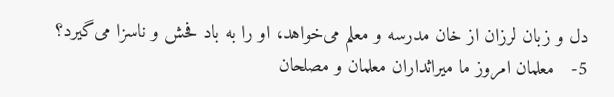دل و زبان لرزان از خان مدرسه و معلم می‌خواهد، او را به باد فحش و ناسزا می‌گیرد؟
5-   معلمان امروز ما میراثداران معلمان و مصلحان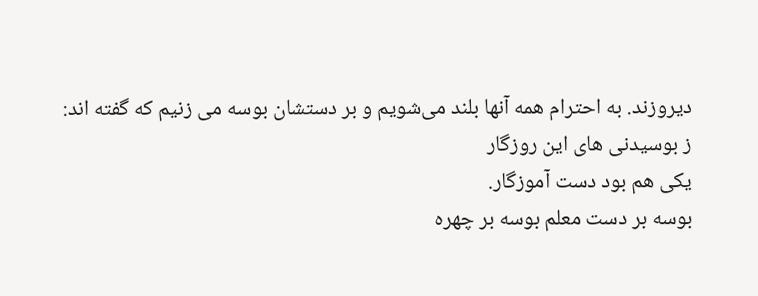دیروزند. به احترام همه آنها بلند می‌شویم و بر دستشان بوسه می زنیم که گفته اند:
ز بوسیدنی های این روزگار
یکی هم بود دست آموزگار.
بوسه بر دست معلم بوسه بر چهره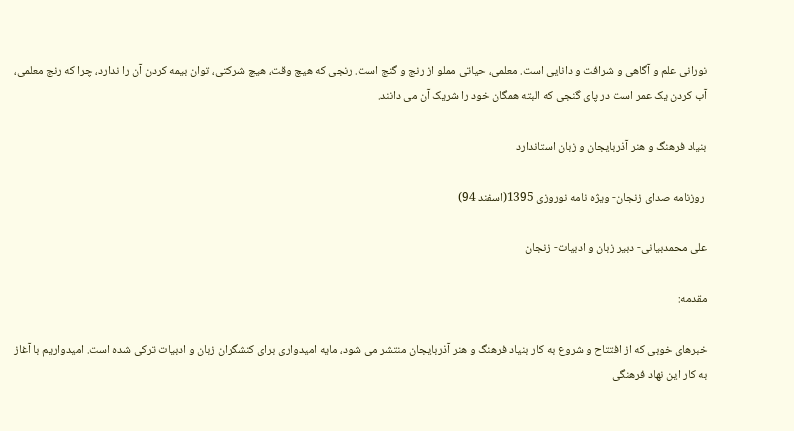نورانی علم و آگاهی و شرافت و دانایی است. معلمی، حیاتی مملو از رنج و گنج است. رنجی که هیچ وقت، هیچ شرکتی، توان بیمه کردن آن را ندارد، چرا که رنج معلمی، آب کردن یک عمر است در پای گنجی که البته همگان خود را شریک آن می دانند.

بنیاد فرهنگ و هنر آذربایجان و زبان استاندارد

 روزنامه صدای زنجان- ویژه نامه نوروزی 1395(اسفند 94)

علی محمدبیانی- دبیر زبان و ادبیات- زنجان

مقدمه:

خبرهای خوبی که از افتتاح و شروع به کار بنیاد فرهنگ و هنر آذربایجان منتشر می شود، مایه امیدواری برای کنشگران زبان و ادبیات ترکی شده است. امیدواریم با آغاز به کار این نهاد فرهنگی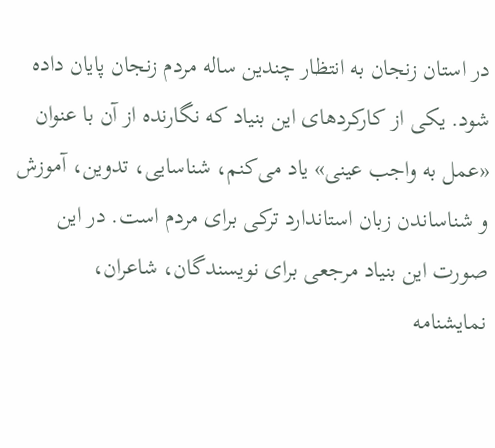در استان زنجان به انتظار چندین ساله مردم زنجان پایان داده شود. یکی از کارکردهای این بنیاد که نگارنده از آن با عنوان «عمل به واجب عینی» یاد می‌کنم، شناسایی، تدوین، آموزش و شناساندن زبان استاندارد ترکی برای مردم است. در این صورت این بنیاد مرجعی برای نویسندگان، شاعران، نمایشنامه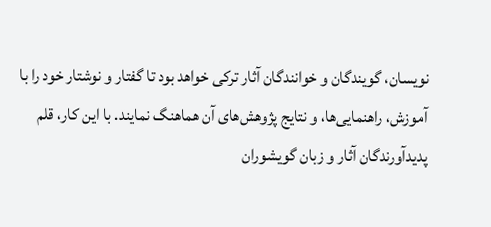نویسان، گویندگان و خوانندگان آثار ترکی خواهد بود تا گفتار و نوشتار خود را با آموزش، راهنمایی‌ها، و نتایج پژوهش‌های آن هماهنگ نمایند. با این کار، قلم پدیدآورندگان آثار و زبان گویشوران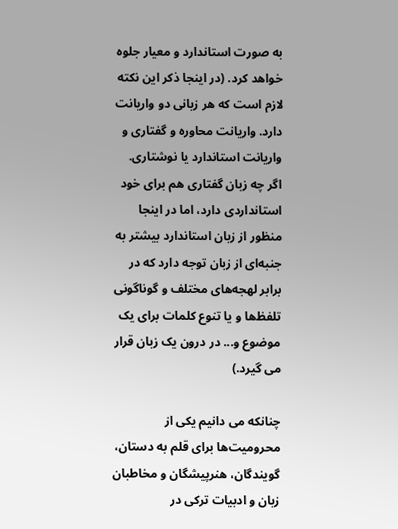به صورت استاندارد و معیار جلوه خواهد کرد. (در اینجا ذکر این نکته لازم است که هر زبانی دو واریانت دارد. واریانت محاوره و گفتاری و واریانت استاندارد یا نوشتاری. اگر چه زبان گفتاری هم برای خود استانداردی دارد، اما در اینجا منظور از زبان استاندارد بیشتر به جنبه‌ای از زبان توجه دارد که در برابر لهجه‌های مختلف و گوناگونی تلفظ‌ها و یا تنوع کلمات برای یک موضوع و... در درون یک زبان قرار می گیرد.)

چنانکه می دانیم یکی از محرومیت‌ها برای قلم به دستان، گویندگان، هنرپیشگان و مخاطبان زبان و ادبیات ترکی در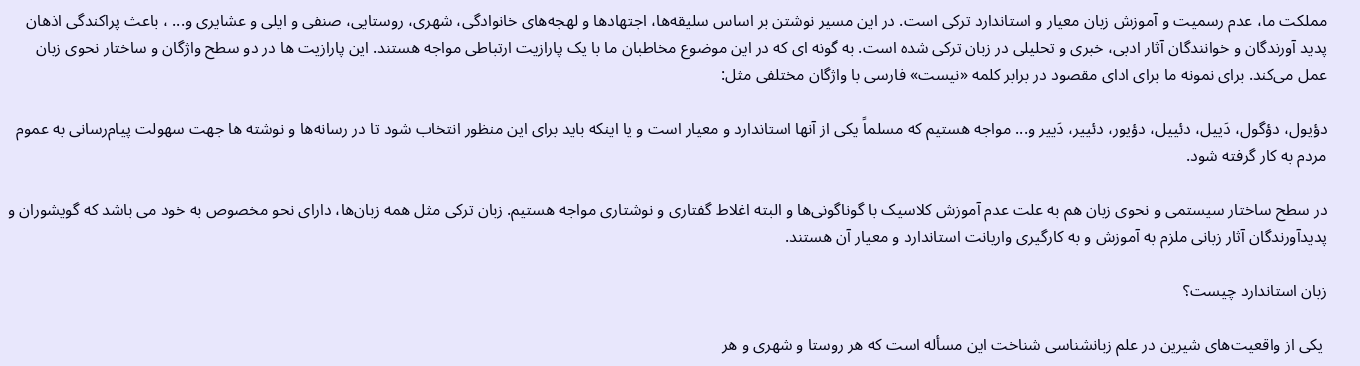مملکت ما، عدم رسمیت و آموزش زبان معیار و استاندارد ترکی است. در این مسیر نوشتن بر اساس سلیقه‌‌ها، اجتهادها و لهجه‌های خانوادگی، شهری، روستایی، صنفی و ایلی و عشایری و... ، باعث پراکندگی اذهان پدید آورندگان و خوانندگان آثار ادبی، خبری و تحلیلی در زبان ترکی شده است. به گونه ای که در این موضوع مخاطبان ما با یک پارازیت ارتباطی مواجه هستند. این پارازیت ها در دو سطح واژگان و ساختار نحوی زبان عمل می‌کند. برای نمونه ما برای ادای مقصود در برابر کلمه «نیست» فارسی با واژگان مختلفی مثل:

دؤیول، دؤگول، دَییل، دئییل، دؤیور، دئییر، دَییر و... مواجه هستیم که مسلماً یکی از آنها استاندارد و معیار است و یا اینکه باید برای این منظور انتخاب شود تا در رسانه‌ها و نوشته ها جهت سهولت پیام‌رسانی به عموم مردم به کار گرفته شود.

در سطح ساختار سیستمی و نحوی زبان هم به علت عدم آموزش کلاسیک با گوناگونی‌ها و البته اغلاط گفتاری و نوشتاری مواجه هستیم. زبان ترکی مثل همه زبان‌ها، دارای نحو مخصوص به خود می باشد که گویشوران و پدیدآورندگان آثار زبانی ملزم به آموزش و به کارگیری واریانت استاندارد و معیار آن هستند.

زبان استاندارد چیست؟

 یکی از واقعیت‌های شیرین در علم زبانشناسی شناخت این مسأله است که هر روستا و شهری و هر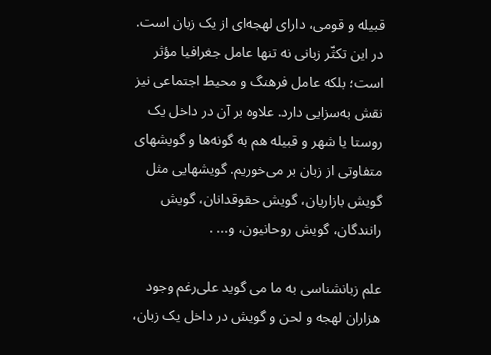قبیله و قومی، دارای لهجه‌ای از یک زبان است. در این تکثّر زبانی نه تنها عامل جغرافیا مؤثر است؛ بلکه عامل فرهنگ و محیط اجتماعی نیز نقش به‌سزایی دارد. علاوه بر آن در داخل یک روستا یا شهر و قبیله هم به گونه‌ها و گویشهای متفاوتی از زبان بر می‌خوریم. گویشهایی مثل گویش بازاریان، گویش حقوقدانان، گویش رانندگان، گویش روحانیون، و... .

علم زبانشناسی به ما می گوید علی‌رغم وجود هزاران لهجه و لحن و گویش در داخل یک زبان،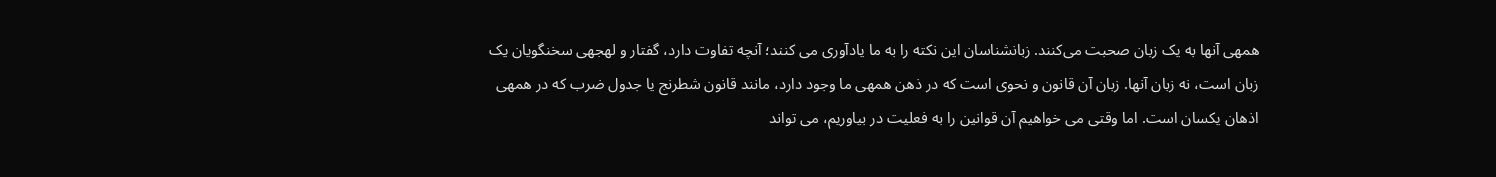همهی آنها به یک زبان صحبت می‌کنند. زبانشناسان این نکته را به ما یادآوری می کنند؛ آنچه تفاوت دارد، گفتار و لهجهی سخنگویان یک زبان است، نه زبان آنها. زبان آن قانون و نحوی است که در ذهن همهی ما وجود دارد، مانند قانون شطرنج یا جدول ضرب که در همهی اذهان یکسان است. اما وقتی می خواهیم آن قوانین را به فعلیت در بیاوریم، می تواند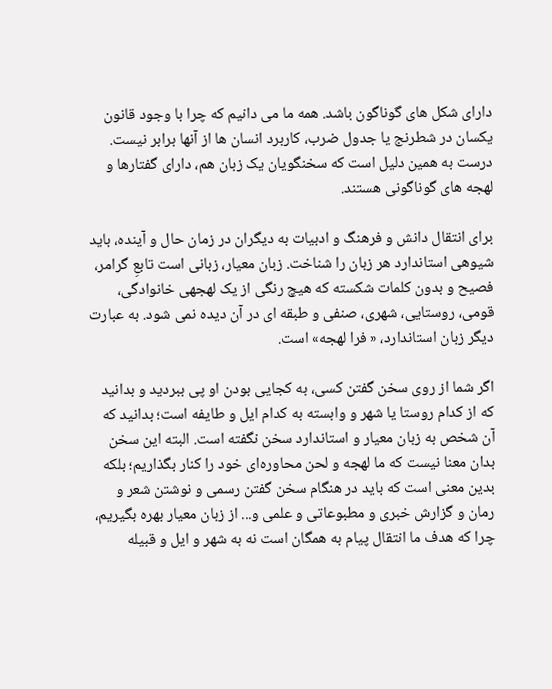دارای شکل های گوناگون باشد. همه ما می دانیم که چرا با وجود قانون یکسان در شطرنج یا جدول ضرب، کاربرد انسان ها از آنها برابر نیست. درست به همین دلیل است که سخنگویان یک زبان هم، دارای گفتارها و لهجه های گوناگونی هستند.

برای انتقال دانش و فرهنگ و ادبیات به دیگران در زمان حال و آینده، باید شیوهی استاندارد هر زبان را شناخت. زبان معیار، زبانی است تابعِ گرامر، فصیح و بدون کلمات شکسته که هیچ رنگی از یک لهجهی خانوادگی، قومی، روستایی، شهری، صنفی و طبقه ای در آن دیده نمی شود. به عبارت دیگر زبان استاندارد، « فرا لهجه» است.

اگر شما از روی سخن گفتن کسی، به کجایی بودن او پی ببردید و بدانید که از کدام روستا یا شهر و وابسته به کدام ایل و طایفه است؛ بدانید که آن شخص به زبان معیار و استاندارد سخن نگفته است. البته این سخن بدان معنا نیست که ما لهجه و لحن محاوره‌ای خود را کنار بگذاریم؛ بلکه بدین معنی است که باید در هنگام سخن گفتن رسمی و نوشتن شعر و رمان و گزارش خبری و مطبوعاتی و علمی و... از زبان معیار بهره بگیریم، چرا که هدف ما انتقال پیام به همگان است نه به شهر و ایل و قبیله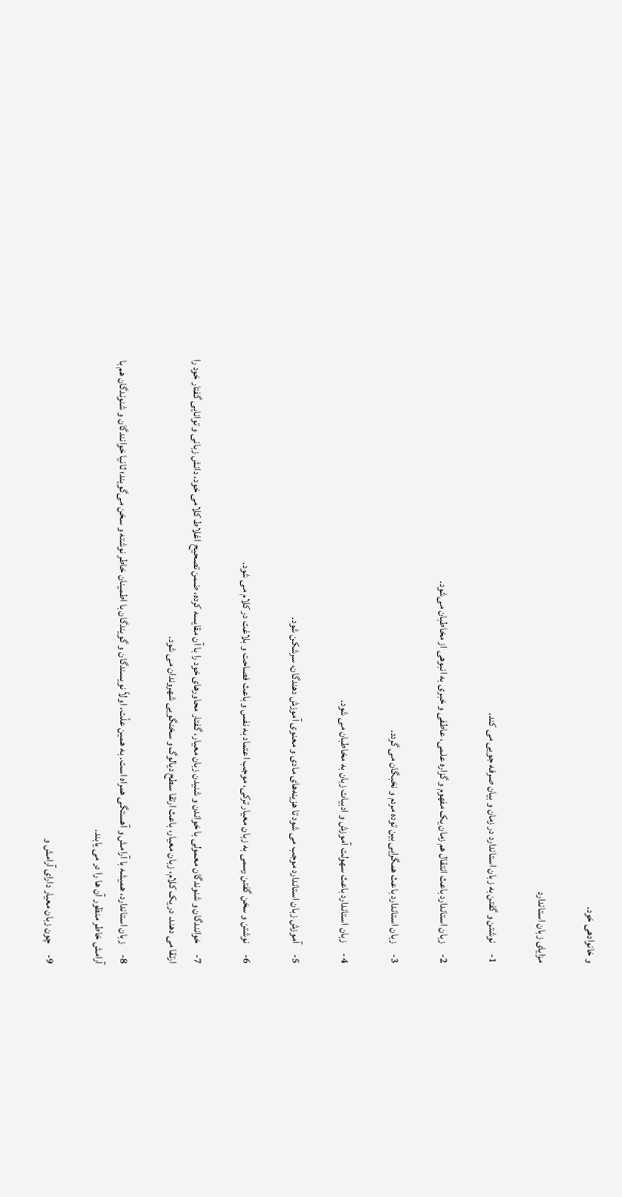و خانوادهی خود.

مزایای زبان استاندارد

1-     نوشتن و گفتن به زبان استاندارد در زمان و بیان صرفه جویی می کند.

2-     زبان استاندارد باعث انتقال هم زمان یک مفهوم و گزاره علمی، عاطفی و خبری به انبوهی از مخاطبان می‌شود.

3-     زبان استاندارد باعث همگرایی بین توده مردم و نخبگان می گردد.

4-     زبان استاندارد باعث سهولت آموزش و ادبیات زبان به مخاطبان می شود.

5-     آموزش زبان استاندارد موجب می شود تا هزینه‌های مادی و معنوی آموزش دهندگان، سرشکن شود.

6-     نوشتن و سخن گفتن رسمی به زبان معیار ترکی، موجب اعتماد به نفس و باعث فصاحت و بلاغت در کلام می شود.

7-     خوانندگان و شنوندگان معمولی با خواندن و شنیدن زبان معیار، گفتار محاورهای خود را با آن مقایسه کرده، ضمن تصحیح اغلاط کلامی خود، دانش زبانی و توانایی گفتار خود را ارتقا می دهند. در یک کلام، زبان معیار، باعث ارتقا سطح دیالوگ و سخنگویی شهروندان می شود.

8-     زبان استاندارد، همیشه با آرامش و آهستگی همراه است. به همین علّت، اولاً نویسندگان و گویندگان با اطمینان خاطر نوشته و سخن می‌گویند؛ ثانیا خوانندگان و شنوندگان هم با آرامش خاطر منظور آن ها را در می یابند.

9-     چون زبان معیار دارای آرامش و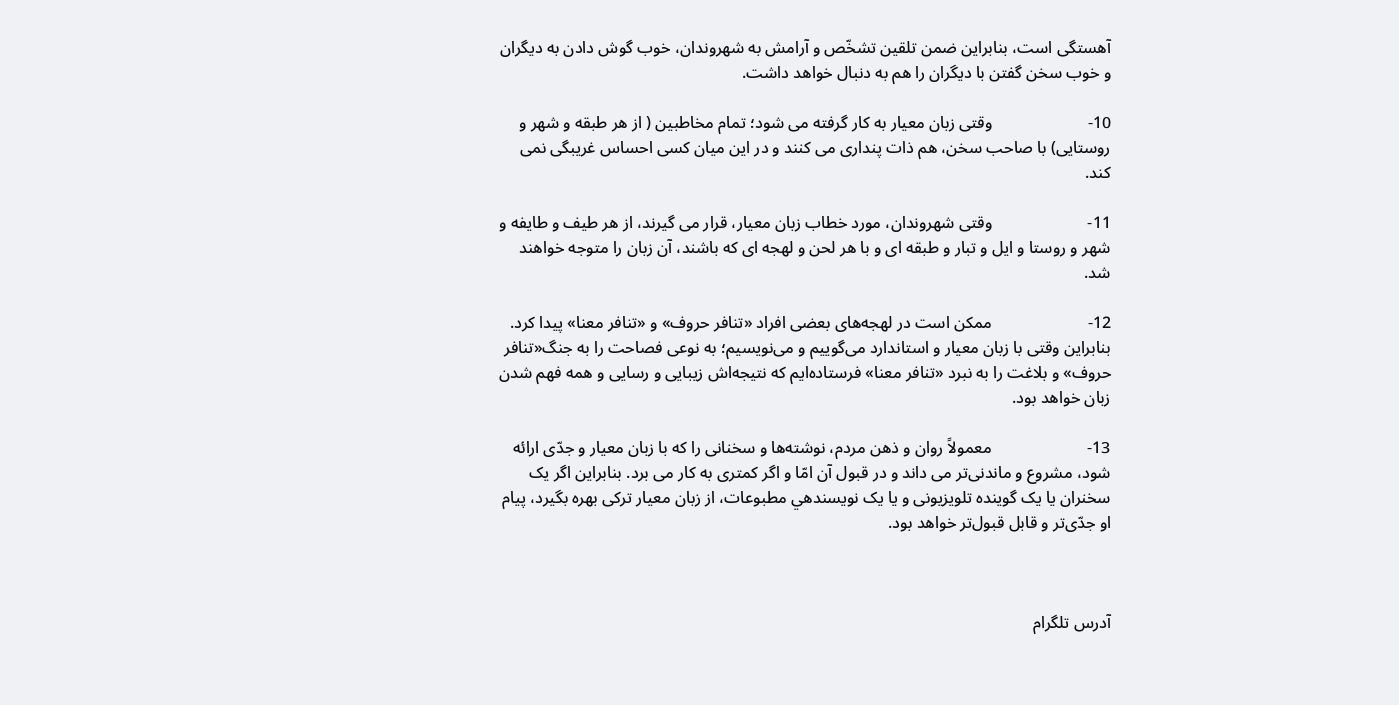آهستگی است، بنابراین ضمن تلقین تشخّص و آرامش به شهروندان، خوب گوش دادن به دیگران و خوب سخن گفتن با دیگران را هم به دنبال خواهد داشت.

10-                       وقتی زبان معیار به کار گرفته می شود؛ تمام مخاطبین ( از هر طبقه و شهر و روستایی) با صاحب سخن، هم ذات پنداری می کنند و در این میان کسی احساس غریبگی نمی کند.

11-                       وقتی شهروندان، مورد خطاب زبان معیار، قرار می گیرند، از هر طیف و طایفه و شهر و روستا و ایل و تبار و طبقه ای و با هر لحن و لهجه ای که باشند، آن زبان را متوجه خواهند شد.

12-                       ممکن است در لهجه‌های بعضی افراد «تنافر حروف» و «تنافر معنا» پیدا کرد. بنابراین وقتی با زبان معیار و استاندارد می‌گوییم و می‌نویسیم؛ به نوعی فصاحت را به جنگ«تنافر حروف» و بلاغت را به نبرد «تنافر معنا» فرستاده‌ایم که نتیجه‌اش زیبایی و رسایی و همه فهم شدن زبان خواهد بود.

13-                       معمولاً روان و ذهن مردم، نوشته‌ها و سخنانی را که با زبان معیار و جدّی ارائه شود، مشروع و ماندنی‌تر می داند و در قبول آن امّا و اگر کمتری به کار می برد. بنابراین اگر یک سخنران یا یک گوینده تلویزیونی و یا یک نویسندهي مطبوعات، از زبان معیار ترکی بهره بگیرد، پیام او جدّی‌تر و قابل قبول‌تر خواهد بود.



آدرس تلگرام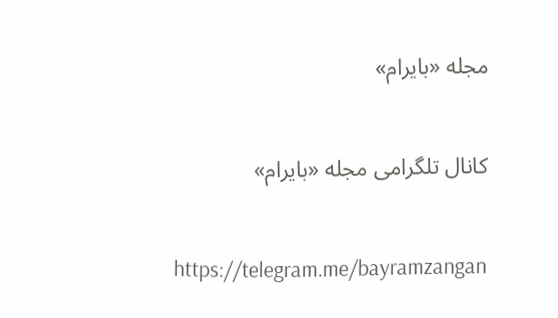مجله «بایرام»

کانال تلگرامی مجله «بایرام»

https://telegram.me/bayramzangan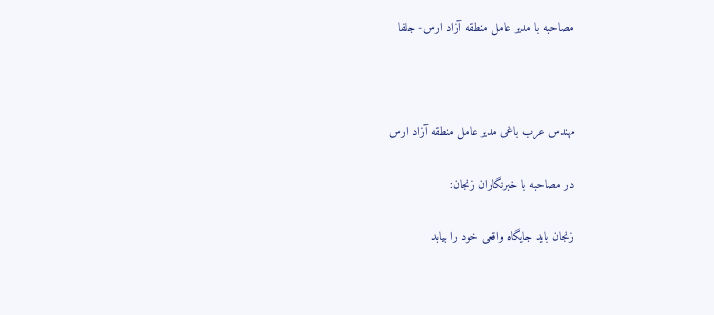مصاحبه با مدیر عامل منطقه آزاد ارس- جلفا



مهندس عرب باغی مدیر عامل منطقه آزاد ارس

در مصاحبه با خبرنگاران زنجان:

زنجان باید جایگاه واقعی خود را بیابد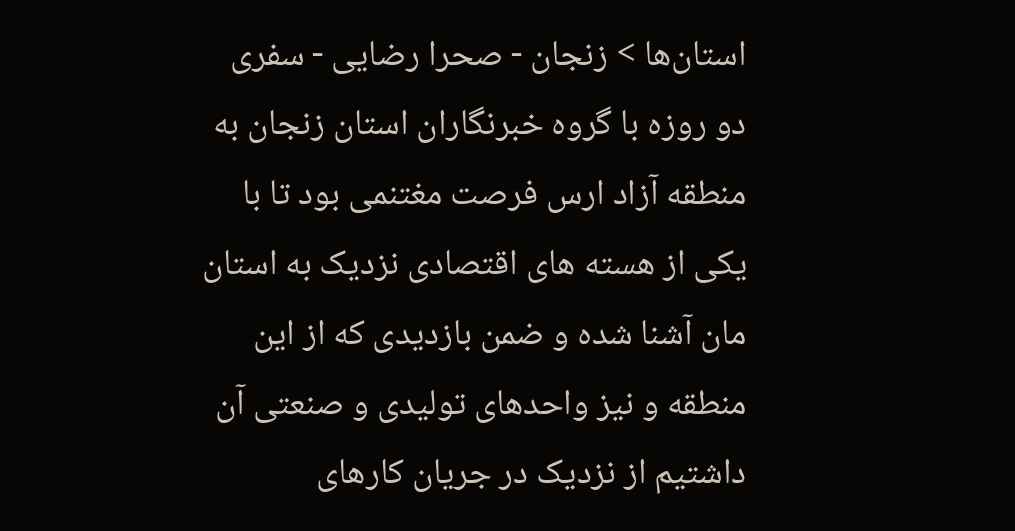استان‌ها > زنجان - صحرا رضایی - سفری دو روزه با گروه خبرنگاران استان زنجان به منطقه آزاد ارس فرصت مغتنمی بود تا با یکی از هسته های اقتصادی نزدیک به استان مان آشنا شده و ضمن بازدیدی که از این منطقه و نیز واحدهای تولیدی و صنعتی آن داشتیم از نزدیک در جریان کارهای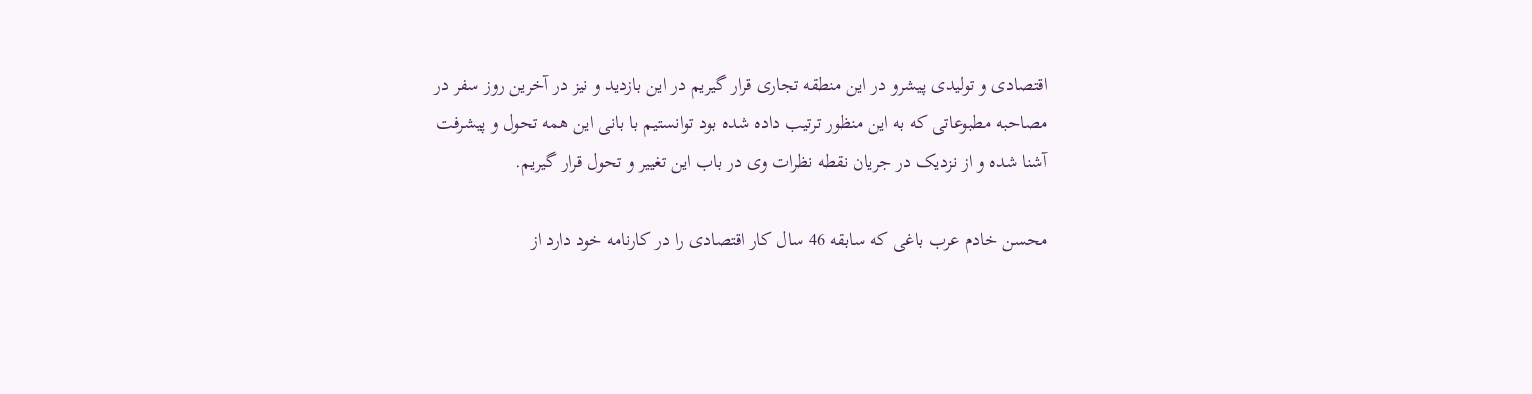اقتصادی و تولیدی پیشرو در این منطقه تجاری قرار گیریم در این بازدید و نیز در آخرین روز سفر در مصاحبه مطبوعاتی که به این منظور ترتیب داده شده بود توانستیم با بانی این همه تحول و پیشرفت آشنا شده و از نزدیک در جریان نقطه نظرات وی در باب این تغییر و تحول قرار گیریم.

محسن خادم عرب باغی که سابقه 46 سال کار اقتصادی را در کارنامه خود دارد از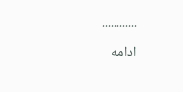............

ادامه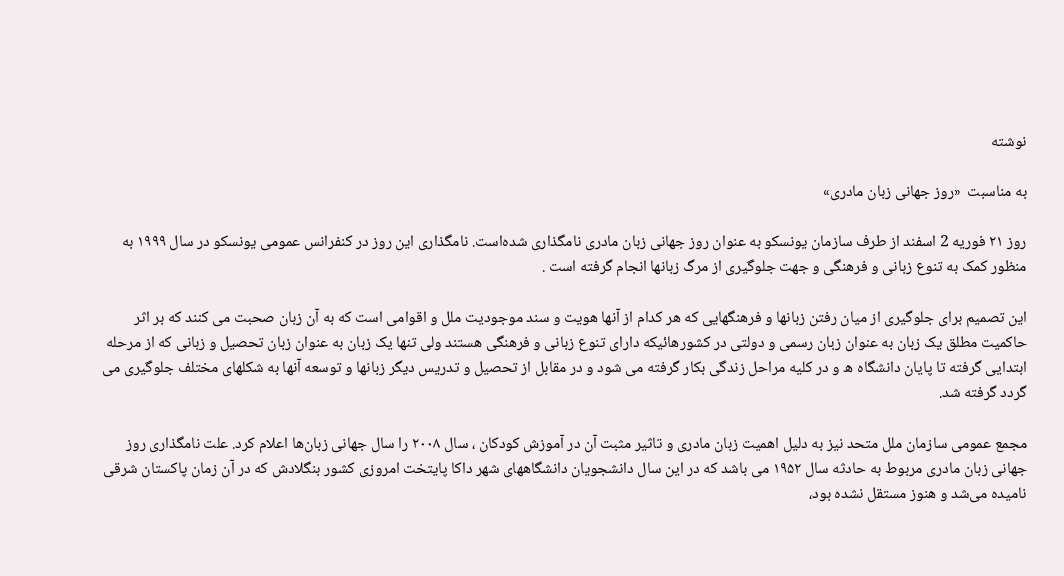نوشته

به مناسبت  «روز جهانی زبان مادری»

روز ۲۱ فوریه 2 اسفند از طرف سازمان یونسکو به عنوان روز جهانی زبان مادری نامگذاری شده‌است. نامگذاری این روز در کنفرانس عمومی یونسکو در سال ۱۹۹۹ به منظور کمک به تنوع زبانی و فرهنگی و جهت جلوگیری از مرگ زبانها انجام گرفته است .

این تصمیم برای جلوگیری از میان رفتن زبانها و فرهنگهایی که هر کدام از آنها هویت و سند موجودیت ملل و اقوامی است که به آن زبان صحبت می کنند که بر اثر حاکمیت مطلق یک زبان به عنوان زبان رسمی و دولتی در کشورهائیکه دارای تنوع زبانی و فرهنگی هستند ولی تنها یک زبان به عنوان زبان تحصیل و زبانی که از مرحله ابتدایی گرفته تا پایان دانشگاه ه و در کلیه مراحل زندگی بکار گرفته می شود و در مقابل از تحصیل و تدریس دیگر زبانها و توسعه آنها به شکلهای مختلف جلوگیری می گردد گرفته شد.

مجمع عمومی سازمان ملل متحد نیز به دلیل اهمیت زبان مادری و تاثیر مثبت آن در آموزش کودکان ، سال ۲۰۰۸ را سال جهانی زبان‌ها اعلام کرد. علت نامگذاری روز جهانی زبان مادری مربوط به حادثه سال ۱۹۵۲ می باشد که در این سال دانشجویان دانشگاههای شهر داکا پایتخت امروزی کشور بنگلادش که در آن زمان پاکستان شرقی نامیده می‌شد و هنوز مستقل نشده بود،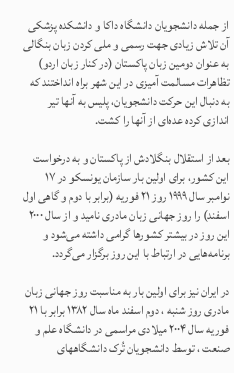از جمله دانشجویان دانشگاه داکا و دانشکده پزشکی آن تلاش زیادی جهت رسمی و ملی کردن زبان بنگالی به عنوان دومین زبان پاکستان (در کنار زبان اردو) تظاهرات مسالمت آمیزی در این شهر براه انداختند که به دنبال این حرکت دانشجویان، پلیس به آنها تیر اندازی کرده عده‌ای از آنها را کشت.

بعد از استقلال بنگلادش از پاکستان و به درخواست این کشور، برای اولین بار سازمان یونسکو در ۱۷ نوامبر سال ۱۹۹۹ روز ۲۱ فوریه (برابر با دوم و گاهی اول اسفند) را روز جهانی زبان مادری نامید و از سال ۲۰۰۰ این روز در بیشتر کشورها گرامی داشته می‌شود و برنامه‌هایی در ارتباط با این روز برگزار می‌گردد.

در ایران نیز برای اولین بار به مناسبت روز جهانی زبان مادری روز شنبه ، دوم اسفند ماه سال ۱۳۸۲ برابر با ۲۱ فوریه سال ۲۰۰۴ میلادی مراسمی در دانشگاه علم و صنعت ، توسط دانشجویان تُرک دانشگاههای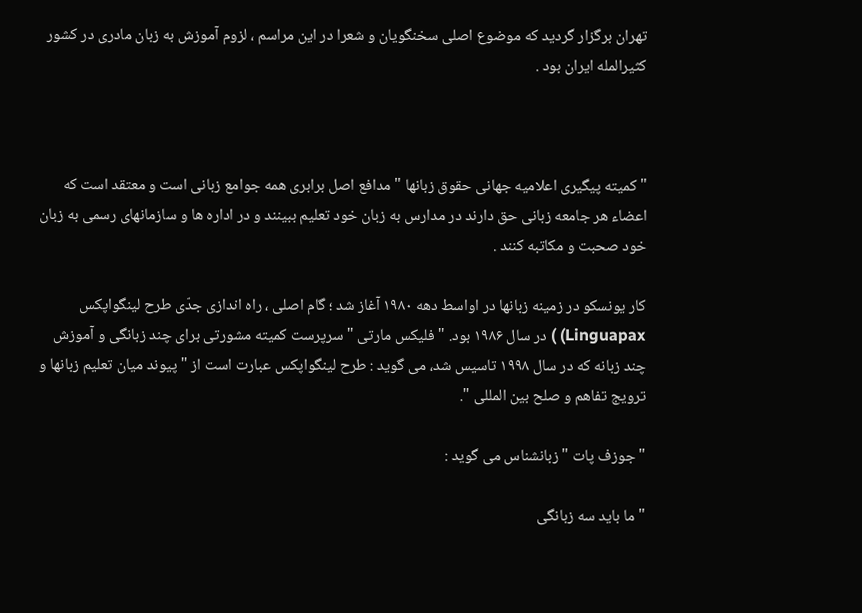تهران برگزار گردید که موضوع اصلی سخنگویان و شعرا در این مراسم ، لزوم آموزش به زبان مادری در کشور کثیرالمله ایران بود .



" کمیته پیگیری اعلامیه جهانی حقوق زبانها " مدافع اصل برابری همه جوامع زبانی است و معتقد است که اعضاء هر جامعه زبانی حق دارند در مدارس به زبان خود تعلیم ببینند و در اداره ها و سازمانهای رسمی به زبان خود صحبت و مکاتبه کنند .

کار یونسکو در زمینه زبانها در اواسط دهه ۱۹۸۰ آغاز شد ؛ گام اصلی ، راه اندازی جدّی طرح لینگواپکس Linguapax) ) در سال ۱۹۸۶ بود. " فلیکس مارتی " سرپرست کمیته مشورتی برای چند زبانگی و آموزش چند زبانه که در سال ۱۹۹۸ تاسیس شد، می گوید : طرح لینگواپکس عبارت است از " پیوند میان تعلیم زبانها و ترویج تفاهم و صلح بین المللی ".

" جوزف پات " زبانشناس می گوید :

" ما باید سه زبانگی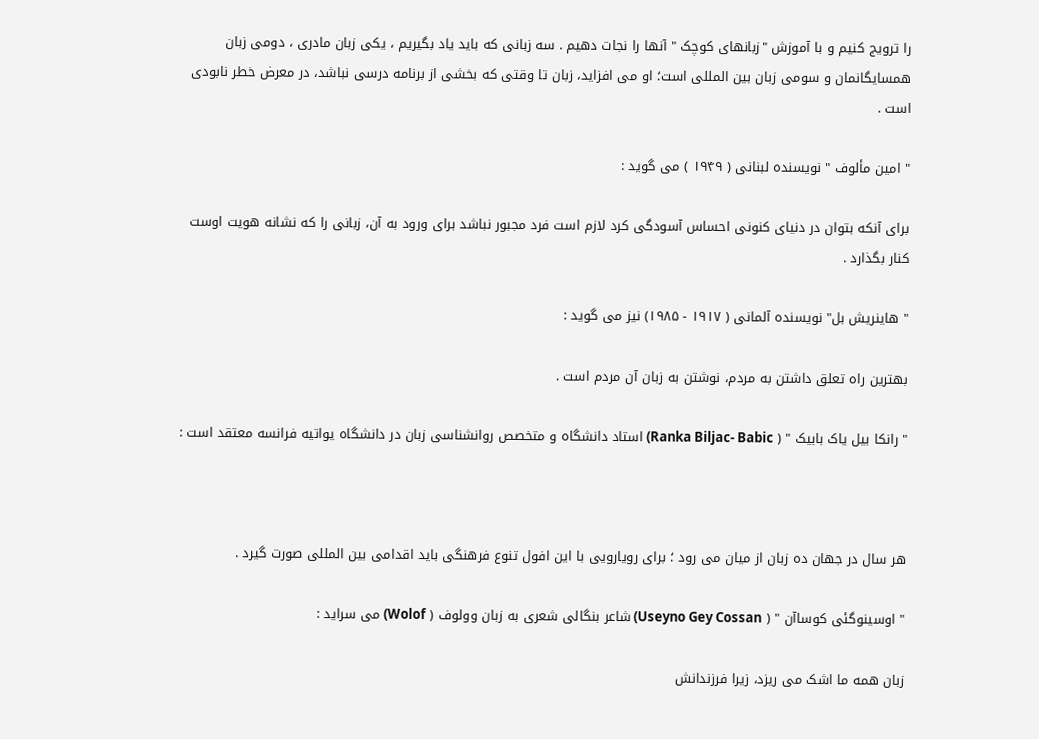را ترویج کنیم و با آموزش "زبانهای کوچک " آنها را نجات دهیم . سه زبانی که باید یاد بگیریم ، یکی زبان مادری ، دومی زبان همسایگانمان و سومی زبان بین المللی است؛ او می افزاید، زبان تا وقتی که بخشی از برنامه درسی نباشد، در معرض خطر نابودی است .

" امین مألوف " نویسنده لبنانی ( ۱۹۴۹ ) می گوید :

برای آنکه بتوان در دنیای کنونی احساس آسودگی کرد لازم است فرد مجبور نباشد برای ورود به آن، زبانی را که نشانه هویت اوست کنار بگذارد .

" هاینریش بل" نویسنده آلمانی ( ۱۹۱۷ - ۱۹۸۵) نیز می گوید :

بهترین راه تعلق داشتن به مردم، نوشتن به زبان آن مردم است .

" رانکا بیل یاک بابیک " ( Ranka Biljac- Babic) استاد دانشگاه و متخصص روانشناسی زبان در دانشگاه یواتیه فرانسه معتقد است :



هر سال در جهان ده زبان از میان می رود ؛ برای رویارویی با این افول تنوع فرهنگی باید اقدامی بین المللی صورت گیرد .

" اوسینوگئی کوساآن " ( Useyno Gey Cossan) شاعر بنگالی شعری به زبان وولوف ( Wolof) می سراید :

زبان همه ما اشک می ریزد، زیرا فرزندانش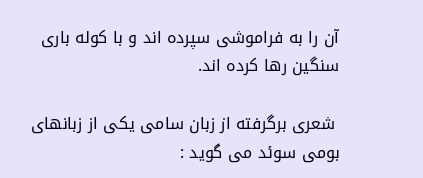آن را به فراموشی سپرده اند و با کوله باری سنگین رها کرده اند.

 شعری برگرفته از زبان سامی یکی از زبانهای بومی سوئد می گوید :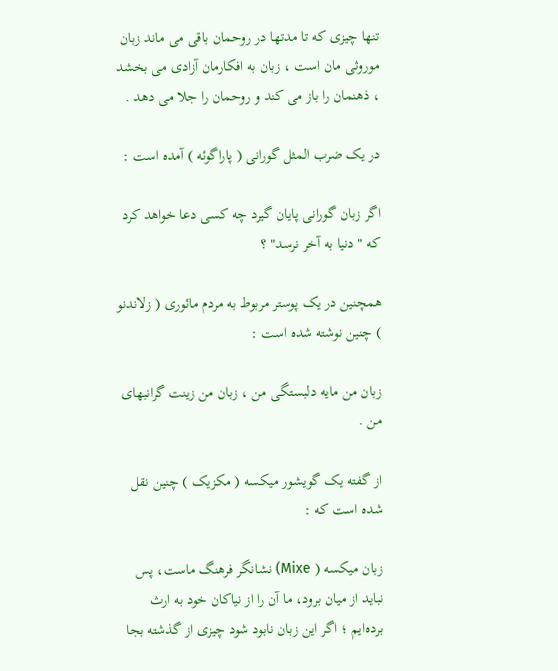تنها چیزی که تا مدتها در روحمان باقی می ماند زبان موروثی مان است ، زبان به افکارمان آزادی می بخشد ، ذهنمان را باز می کند و روحمان را جلا می دهد .

در یک ضرب المثل گورانی ( پاراگوئه ) آمده است :

اگر زبان گورانی پایان گیرد چه کسی دعا خواهد کرد که " دنیا به آخر نرسد" ؟

همچنین در یک پوستر مربوط به مردم مائوری ( زلاندنو ) چنین نوشته شده است :

زبان من مایه دلبستگی من ، زبان من زینت گرانبهای من .

از گفته یک گویشور میکسه ( مکزیک ) چنین نقل شده است که :

زبان میکسه ( Mixe) نشانگر فرهنگ ماست، پس نباید از میان برود، ما آن را از نیاکان خود به ارث برده‌ایم ؛ اگر این زبان نابود شود چیزی از گذشته بجا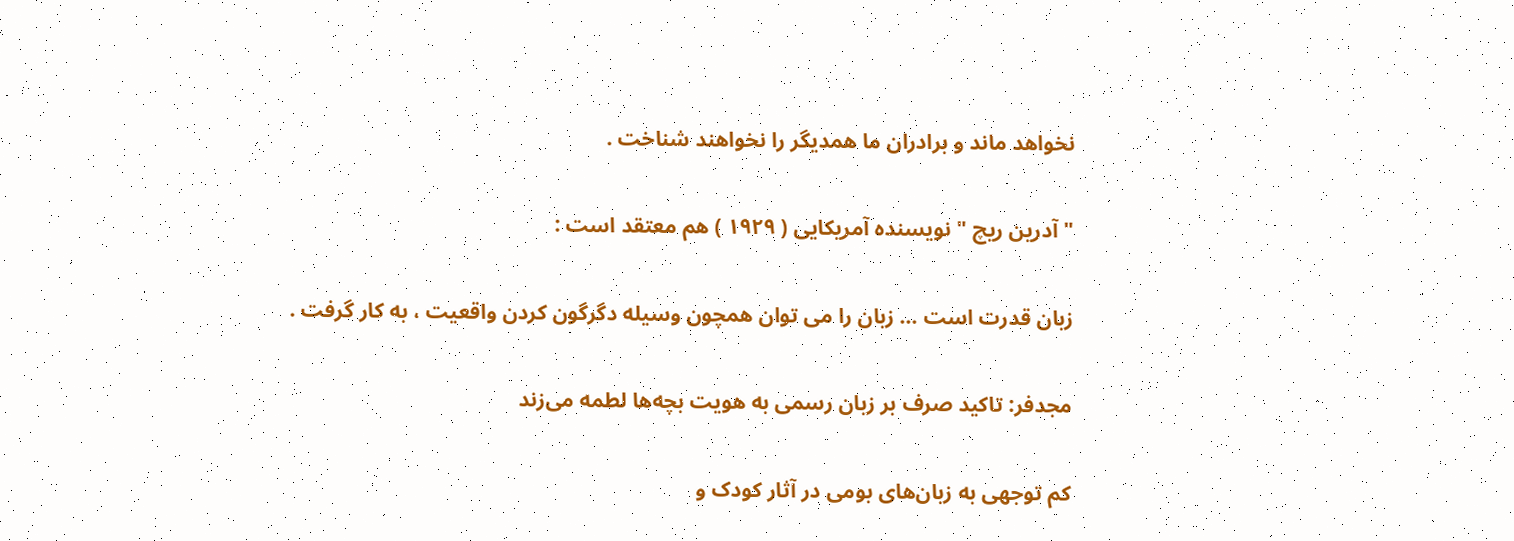نخواهد ماند و برادران ما همدیگر را نخواهند شناخت .

" آدرین ریچ " نویسنده آمریکایی ( ۱۹۲۹ ) هم معتقد است :

زبان قدرت است ... زبان را می توان همچون وسیله دگرگون کردن واقعیت ، به کار گرفت .

مجدفر: تاکید صرف بر زبان رسمی به هویت بچه‌ها لطمه می‌زند

کم توجهی به زبان‌های بومی در آثار کودک و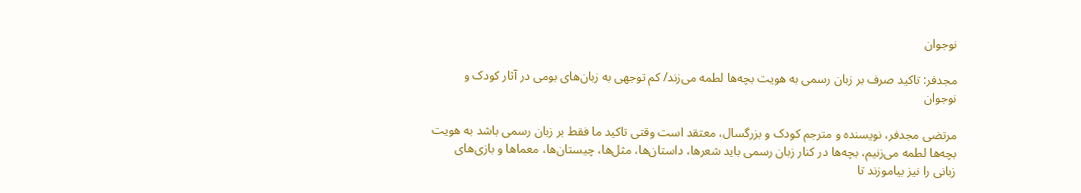نوجوان

مجدفر: تاکید صرف بر زبان رسمی به هویت بچه‌ها لطمه می‌زند/ کم توجهی به زبان‌های بومی در آثار کودک و نوجوان

مرتضی مجدفر، نویسنده و مترجم کودک و بزرگسال، معتقد است وقتی تاکید ما فقط بر زبان رسمی باشد به هویت بچه‌ها لطمه می‌زنیم، بچه‌ها در کنار زبان رسمی باید شعرها، داستان‌ها، مثل‌ها، چیستان‌ها، معماها و بازی‌های زبانی را نیز بیاموزند تا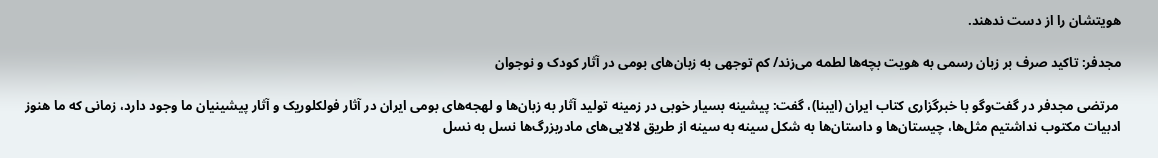هویتشان را از دست ندهند.

مجدفر: تاکید صرف بر زبان رسمی به هویت بچه‌ها لطمه می‌زند/ کم توجهی به زبان‌های بومی در آثار کودک و نوجوان

 مرتضی مجدفر در گفت‌وگو با خبرگزاری کتاب ایران (ایبنا)، گفت: پیشینه بسیار خوبی در زمینه تولید آثار به زبان‌ها و لهجه‌های بومی ایران در آثار فولکلوریک و آثار پیشینیان ما وجود دارد، زمانی که ما هنوز ادبیات مکتوب نداشتیم مثل‌ها، چیستان‌ها و داستان‌ها به شکل سینه به سینه از طریق لالایی‌های مادربزرگ‌ها نسل به نسل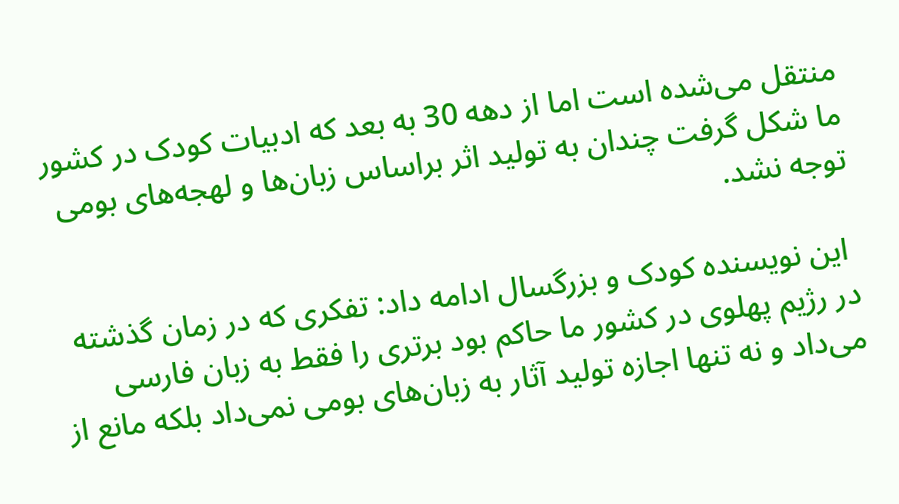منتقل می‌شده است اما از دهه 30 به بعد که ادبیات کودک در کشور ما شکل گرفت چندان به تولید اثر براساس زبان‌ها و لهجه‌های بومی توجه نشد.

 این نویسنده کودک و بزرگسال ادامه داد: تفکری که در زمان گذشته در رژیم پهلوی در کشور ما حاکم بود برتری را فقط به زبان فارسی می‌داد و نه تنها اجازه تولید آثار به زبان‌های بومی نمی‌داد بلکه مانع از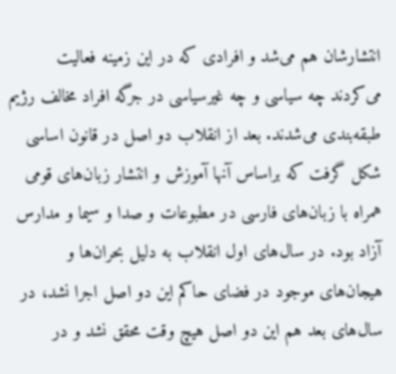انتشارشان هم می‌شد و افرادی که در این زمینه فعالیت می‌کردند چه سیاسی و چه غیرسیاسی در جرگه افراد مخالف رژیم طبقه‌بندی می‌شدند. بعد از انقلاب دو اصل در قانون اساسی شکل گرفت که براساس آنها آموزش و انتشار زبان‌های قومی همراه با زبان‌های فارسی در مطبوعات و صدا و سیما و مدارس آزاد بود. در سال‌های اول انقلاب به دلیل بحران‌ها و هیجان‌های موجود در فضای حاکم این دو اصل اجرا نشد، در سال‌های بعد هم این دو اصل هیچ وقت محقق نشد و در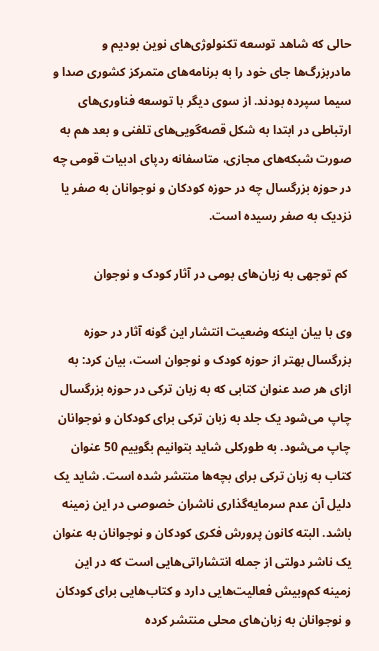حالی که شاهد توسعه تکنولوژی‌های نوین بودیم و مادربزرگ‌ها جای خود را به برنامه‌های متمرکز کشوری صدا و سیما سپرده بودند. از سوی دیگر با توسعه فناوری‌های ارتباطی در ابتدا به شکل قصه‌گویی‌های تلفنی و بعد هم به صورت شبکه‌های مجازی، متاسفانه ردپای ادبیات قومی چه در حوزه بزرگسال چه در حوزه کودکان و نوجوانان به صفر یا نزدیک به صفر رسیده است.

 کم توجهی به زبان‌های بومی در آثار کودک و نوجوان

وی با بیان اینکه وضعیت انتشار این گونه آثار در حوزه بزرگسال بهتر از حوزه کودک و نوجوان است، بیان کرد: به ازای هر صد عنوان کتابی که به زبان ترکی در حوزه بزرگسال چاپ می‌شود یک جلد به زبان ترکی برای کودکان و نوجوانان چاپ می‌شود. به طورکلی شاید بتوانیم بگوییم 50 عنوان کتاب به زبان ترکی برای بچه‌ها منتشر شده است. شاید یک دلیل آن عدم سرمایه‌گذاری ناشران خصوصی در این زمینه باشد. البته کانون پرورش فکری کودکان و نوجوانان به عنوان یک ناشر دولتی از جمله انتشاراتی‌هایی است که در این زمینه کم‌وبیش فعالیت‌هایی دارد و کتاب‌هایی برای کودکان و نوجوانان به زبان‌های محلی منتشر کرده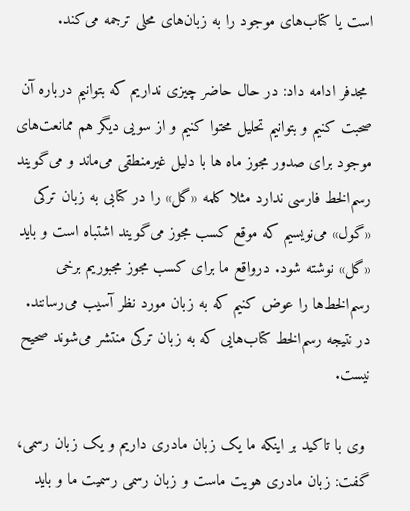است یا کتاب‌های موجود را به زبان‌های محلی ترجمه می‌کند.

 مجدفر ادامه داد: در حال حاضر چیزی نداریم که بتوانیم درباره آن صحبت کنیم و بتوانیم تحلیل محتوا کنیم و از سویی دیگر هم ممانعت‌های موجود برای صدور مجوز ماه ها با دلیل غیرمنطقی می‌ماند و می‌گویند رسم‌الخط فارسی ندارد مثلا کلمه «گل» را در کتابی به زبان ترکی «گول» می‌نویسیم که موقع کسب مجوز می‌گویند اشتباه است و باید «گل» نوشته شود. درواقع ما برای کسب مجوز مجبوریم برخی رسم‌الخط‌ها را عوض کنیم که به زبان مورد نظر آسیب می‌رسانند. در نتیجه رسم‌الخط کتاب‌هایی که به زبان ترکی منتشر می‌شوند صحیح نیست.

 وی با تاکید بر اینکه ما یک زبان مادری داریم و یک زبان رسمی، گفت: زبان مادری هویت ماست و زبان رسمی رسمیت ما و باید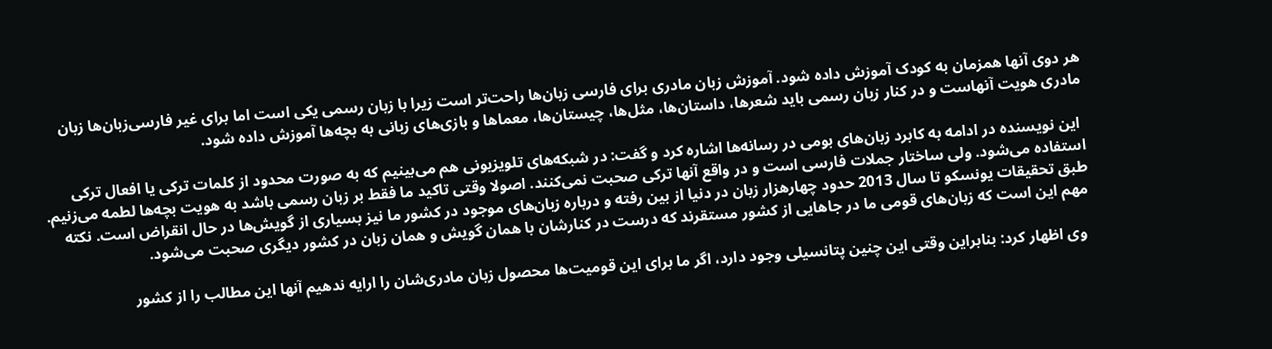هر دوی آنها همزمان به کودک آموزش داده شود. آموزش زبان مادری برای فارسی زبان‌ها راحت‌تر است زیرا با زبان رسمی یکی است اما برای غیر فارسی‌زبان‌ها زبان مادری هویت آنهاست و در کنار زبان رسمی باید شعرها، داستان‌ها، مثل‌ها، چیستان‌ها، معماها و بازی‌های زبانی به بچه‌ها آموزش داده شود.

 این نویسنده در ادامه به کابرد زبان‌های بومی در رسانه‌ها اشاره کرد و گفت: در شبکه‌های تلویزیونی هم می‌بینیم که به صورت محدود از کلمات ترکی یا افعال ترکی استفاده می‌شود. ولی ساختار جملات فارسی است و در واقع آنها ترکی صحبت نمی‌کنند. اصولا وقتی تاکید ما فقط بر زبان رسمی باشد به هویت بچه‌ها لطمه می‌زنیم. طبق تحقیقات یونسکو تا سال 2013 حدود چهارهزار زبان در دنیا از بین رفته و درباره زبان‌های موجود در کشور ما نیز بسیاری از گویش‌ها در حال انقراض است. نکته مهم این است که زبان‌های قومی ما در جاهایی از کشور مستقرند که درست در کنارشان با همان گویش و همان زبان در کشور دیگری صحبت می‌شود.

 وی اظهار کرد: بنابراین وقتی این چنین پتانسیلی وجود دارد، اگر ما برای این قومیت‌ها محصول زبان مادری‌شان را ارایه ندهیم آنها این مطالب را از کشور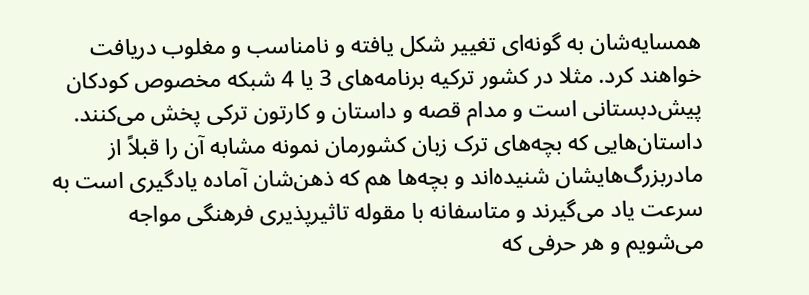همسایه‌شان به گونه‌ای تغییر شکل یافته و نامناسب و مغلوب دریافت خواهند کرد. مثلا در کشور ترکیه برنامه‌های 3 یا 4 شبکه مخصوص کودکان پیش‌دبستانی است و مدام قصه و داستان و کارتون ترکی پخش می‌کنند. داستان‌هایی که بچه‌های ترک زبان کشورمان نمونه مشابه آن را قبلاً از مادربزرگ‌هایشان شنیده‌اند و بچه‌ها هم که ذهن‌شان آماده یادگیری است به سرعت یاد می‌گیرند و متاسفانه با مقوله تاثیرپذیری فرهنگی مواجه می‌شویم و هر حرفی که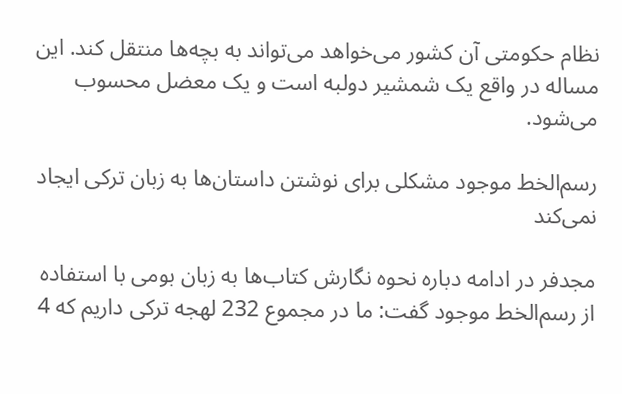نظام حکومتی آن کشور می‌خواهد می‌تواند به بچه‌ها منتقل کند. این مساله در واقع یک شمشیر دولبه است و یک معضل محسوب می‌شود.

رسم‌الخط موجود مشکلی برای نوشتن داستان‌ها به زبان ترکی ایجاد نمی‌کند

مجدفر در ادامه دباره نحوه نگارش کتاب‌ها به زبان بومی با استفاده از رسم‌الخط موجود گفت: ما در مجموع 232 لهجه ترکی داریم که 4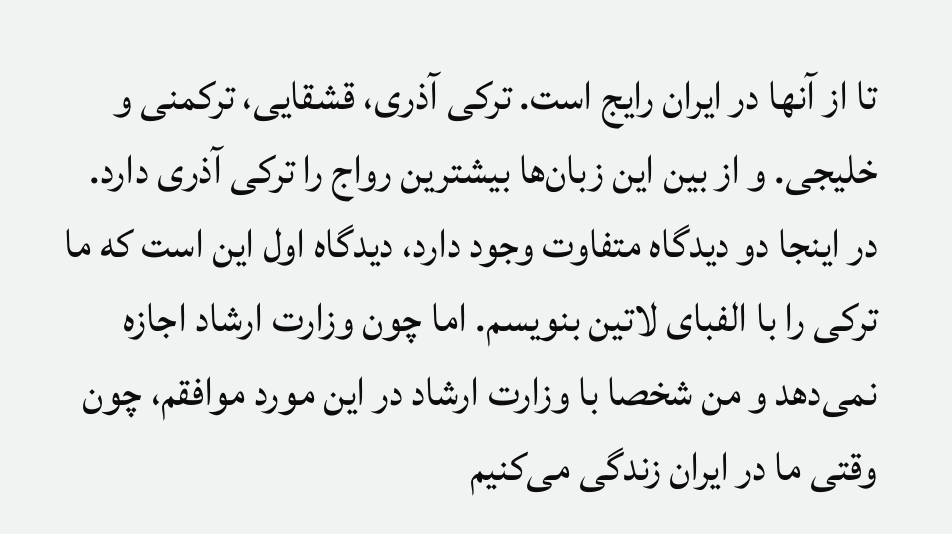تا از آنها در ایران رایج است. ترکی آذری، قشقایی، ترکمنی و خلیجی. و از بین این زبان‌ها بیشترین رواج را ترکی آذری دارد. در اینجا دو دیدگاه متفاوت وجود دارد، دیدگاه اول این است که ما ترکی را با الفبای لاتین بنویسم. اما چون وزارت ارشاد اجازه نمی‌دهد و من شخصا با وزارت ارشاد در این مورد موافقم، چون وقتی ما در ایران زندگی می‌کنیم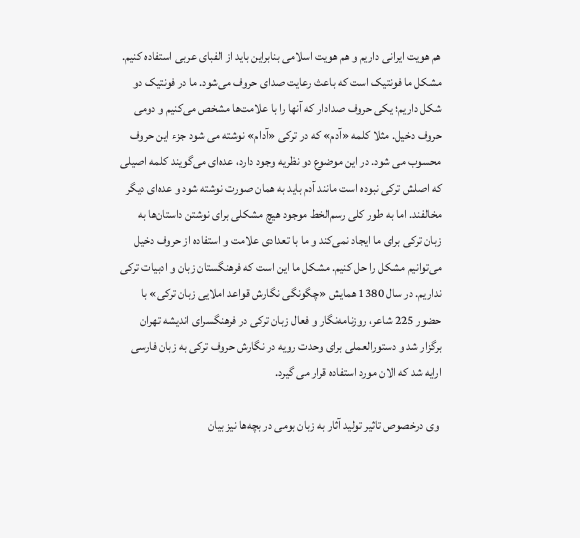هم هویت ایرانی داریم و هم هویت اسلامی بنابراین باید از الفبای عربی استفاده کنیم. مشکل ما فونتیک است که باعث رعایت صدای حروف می‌شود. ما در فونتیک دو شکل داریم؛ یکی حروف صدادار که ‌آنها را با علامت‌ها مشخص می‌کنیم و دومی حروف دخیل. مثلا کلمه «آدم» که در ترکی «آدام» نوشته می شود جزء این حروف محسوب می شود. در این موضوع دو نظریه وجود دارد، عده‌ای می‌گویند کلمه‌ اصیلی که اصلش ترکی نبوده است مانند آدم باید به همان صورت نوشته شود و عده‌ای دیگر مخالفند. اما به طور کلی رسم‌الخط موجود هیچ مشکلی برای نوشتن داستان‌ها به زبان ترکی برای ما ایجاد نمی‌کند و ما با تعدادی علامت و استفاده از حروف دخیل می‌توانیم مشکل را حل کنیم. مشکل ما این است که فرهنگستان زبان و ادبیات ترکی نداریم. در سال 1380 همایش «چگونگی نگارش قواعد املایی زبان ترکی» با حضور 225 شاعر، روزنامه‌نگار و فعال زبان ترکی در فرهنگسرای اندیشه تهران برگزار شد و دستورالعملی برای وحدت رویه در نگارش حروف ترکی به زبان فارسی ارایه شد که الان مورد استفاده قرار می گیرد.

 وی درخصوص تاثیر تولید آثار به زبان بومی در بچه‌ها نیز بیان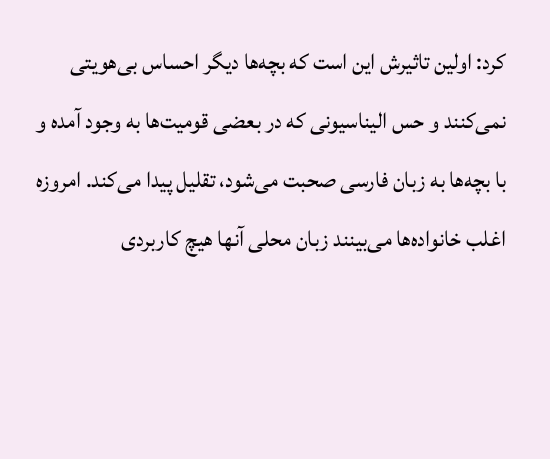کرد: اولین تاثیرش این است که بچه‌ها دیگر احساس بی‌هویتی نمی‌کنند و حس الیناسیونی که در بعضی قومیت‌ها به وجود آمده و با بچه‌ها به زبان فارسی صحبت می‌شود، تقلیل پیدا می‌کند. امروزه اغلب خانواده‌ها می‌بینند زبان محلی آنها هیچ کاربردی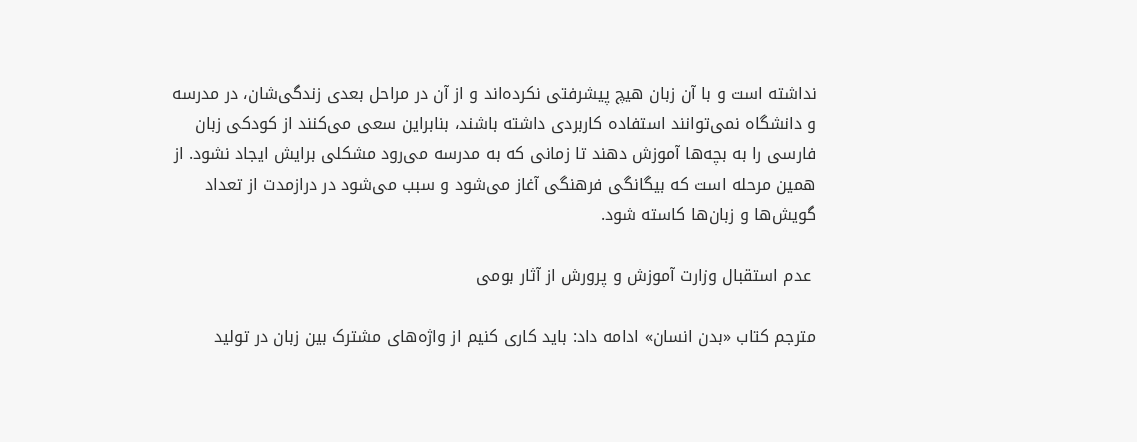نداشته است و با آن زبان هیچ پیشرفتی نکرده‌اند و از آن در مراحل بعدی زندگی‌شان، در مدرسه و دانشگاه نمی‌توانند استفاده کاربردی داشته باشند، بنابراین سعی می‌کنند از کودکی زبان فارسی را به بچه‌ها آموزش دهند تا زمانی که به مدرسه می‌رود مشکلی برایش ایجاد نشود. از همین مرحله است که بیگانگی فرهنگی آغاز می‌شود و سبب می‌شود در درازمدت از تعداد گویش‌ها و زبان‌ها کاسته شود.

 عدم استقبال وزارت آموزش و پرورش از آثار بومی

مترجم کتاب «بدن انسان» ادامه داد: باید کاری کنیم از واژه‌های مشترک بین زبان در تولید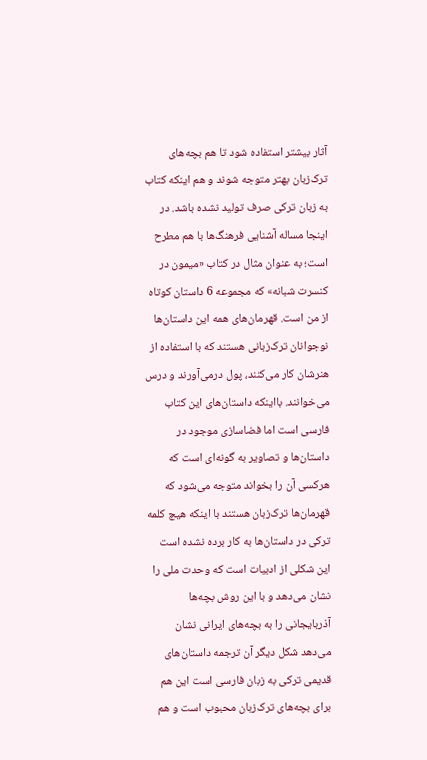آثار بیشتر استفاده شود تا هم بچه‌های ترک‌زبان بهتر متوجه شوند و هم اینکه کتاب به زبان ترکی صرف تولید نشده باشد. در اینجا مساله آشنایی فرهنگ‌ها با هم مطرح است؛ به عنوان مثال در کتاب «میمون در کنسرت شبانه» که مجموعه 6 داستان کوتاه از من است. قهرمان‌های همه این داستان‌ها نوجوانان ترک‌زبانی هستند که با استفاده از هنرشان کار می‌کنند، پول درمی‌آورند و درس می‌خوانند. بااینکه داستان‌های این کتاب فارسی است اما فضاسازی موجود در داستان‌ها و تصاویر به گونه‌ای است که هرکسی آن را بخواند متوجه می‌شود که قهرمان‌ها ترک‌زبان هستند با اینکه هیچ کلمه ترکی در داستان‌ها به کار برده نشده است این شکلی از ادبیات است که وحدت ملی را نشان می‌دهد و با این روش بچه‌ها آذربایجانی را به بچه‌های ایرانی نشان می‌دهد شکل دیگر آن ترجمه داستان‌های قدیمی ترکی به زبان فارسی است این هم برای بچه‌های ترک‌زبان محبوب است و هم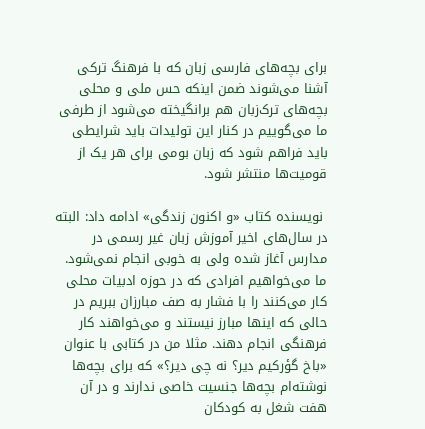برای بچه‌های فارسی زبان که با فرهنگ ترکی آشنا می‌شوند ضمن اینکه حس ملی و محلی بچه‌های ترک‌زبان هم برانگیخته می‌شود از طرفی ما می‌گوییم در کنار این تولیدات باید شرایطی باید فراهم شود که زبان بومی برای هر یک از قومیت‌ها منتشر شود.

 نویسنده کتاب «و اکنون زندگی» ادامه داد: البته در سال‌های اخیر آموزش زبان غیر رسمی در مدارس آغاز شده ولی به خوبی انجام نمی‌شود. ما می‌خواهیم افرادی که در حوزه ادبیات محلی کار می‌کنند را با فشار به صف مبارزان ببریم در حالی که اینها مبارز نیستند و می‌خواهند کار فرهنگی انجام دهند. مثلا من در کتابی با عنوان «باخ گؤرکیم دیر؟ نه چی دیر؟» که برای بچه‌ها نوشته‌ام بچه‌ها جنسیت خاصی ندارند و در آن هفت شغل به کودکان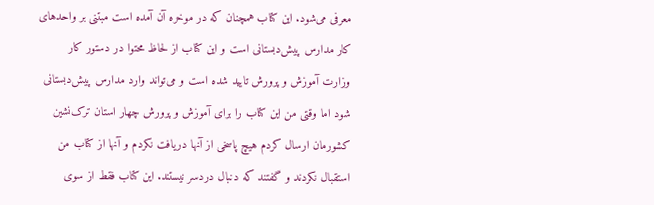معرفی می‌شود. این کتاب همچنان که در موخره آن آمده است مبتنی بر واحدهای کار مدارس پیش‌دبستانی است و این کتاب از لحاظ محتوا در دستور کار وزارت آموزش و پرورش تایید شده است و می‌تواند وارد مدارس پیش‌دبستانی شود اما وقتی من این کتاب را برای آموزش و پرورش چهار استان ترک‌نشین کشورمان ارسال کردم هیچ پاسخی از آنها دریافت نکردم و آنها از کتاب من استقبال نکردند و گفتند که دنبال دردسر نیستند. این کتاب فقط از سوی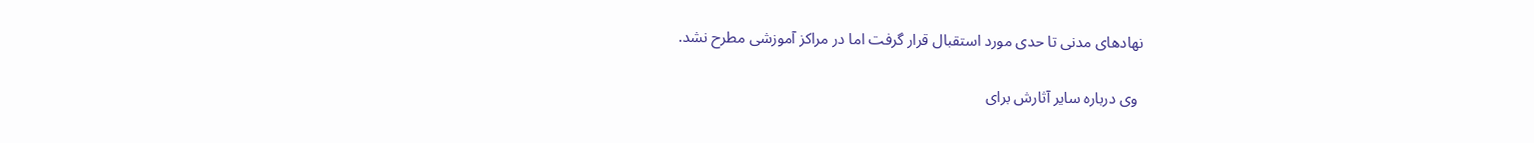نهادهای مدنی تا حدی مورد استقبال قرار گرفت اما در مراکز آموزشی مطرح نشد.

 وی درباره سایر آثارش برای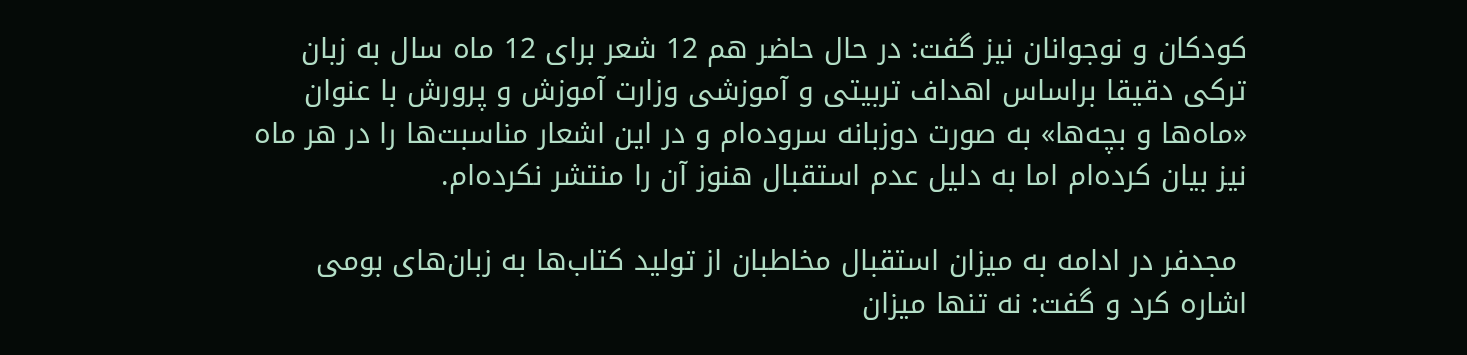کودکان و نوجوانان نیز گفت: در حال حاضر هم 12 شعر برای 12 ماه سال به زبان ترکی دقیقا براساس اهداف تربیتی و آموزشی وزارت آموزش و پرورش با عنوان «ماه‌ها و بچه‌ها» به صورت دوزبانه سروده‌ام و در این اشعار مناسبت‌ها را در هر ماه نیز بیان کرده‌ام اما به دلیل عدم استقبال هنوز آن را منتشر نکرده‌ام.

 مجدفر در ادامه به میزان استقبال مخاطبان از تولید کتاب‌ها به زبان‌های بومی اشاره کرد و گفت: نه تنها میزان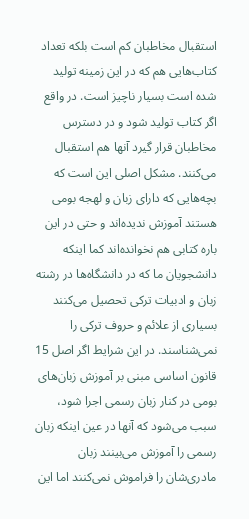استقبال مخاطبان کم است بلکه تعداد کتاب‌هایی هم که در این زمینه تولید شده است بسیار ناچیز است. در واقع اگر کتاب تولید شود و در دسترس مخاطبان قرار گیرد آنها هم استقبال می‌کنند. مشکل اصلی این است که بچه‌هایی که دارای زبان و لهجه بومی هستند آموزش ندیده‌اند و حتی در این باره کتابی هم نخوانده‌اند کما اینکه دانشجویان ما که در دانشگاه‌ها در رشته زبان و ادبیات ترکی تحصیل می‌کنند بسیاری از علائم و حروف ترکی را نمی‌شناسند. در این شرایط اگر اصل 15 قانون اساسی مبنی بر آموزش زبان‌های بومی در کنار زبان رسمی اجرا شود، سبب می‌شود که آنها در عین اینکه زبان رسمی را آموزش می‌بینند زبان مادری‌شان را فراموش نمی‌کنند اما این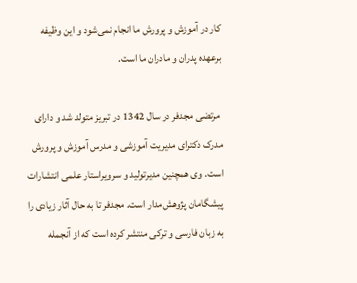کار در آموزش و پرورش ما انجام نمی‌شود و این وظیفه برعهده پدران و مادران ما است.

 مرتضی مجدفر در سال 1342 در تبریز متولد شد و دارای مدرک دکترای مدیریت آموزشی و مدرس آموزش و پرورش است. وی همچنین مدیرتولید و سر‌ویراستار علمی انتشارات پیشگامان پژوهش‌مدار است. مجدفر تا به حال آثار زیادی را به زبان فارسی و ترکی منتشر کرده است که از آنجمله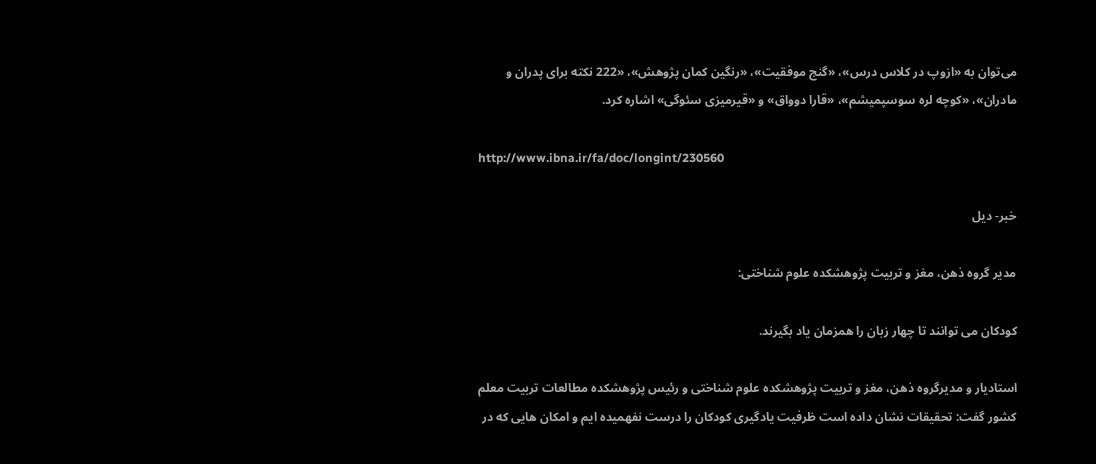می‌توان به «ازوپ در کلاس درس»، «گنج موفقیت»، «رنگین کمان پژوهش»، «222 نکته برای پدران و مادران»، «کوچه لره سوسپمیشم»، «قارا دوواق» و «قیرمیزی سئوگی» اشاره کرد.

http://www.ibna.ir/fa/doc/longint/230560

خبر- دیل

مدیر گروه ذهن، مغز و تربیت پژوهشکده علوم شناختی:

کودکان می توانند تا چهار زبان را همزمان یاد بگیرند.

استادیار و مدیرگروه ذهن، مغز و تربیت پژوهشکده علوم شناختی و رئیس پژوهشکده مطالعات تربیت معلم کشور گفت: تحقیقات نشان داده است ظرفیت یادگیری کودکان را درست نفهمیده ایم و امکان هایی که در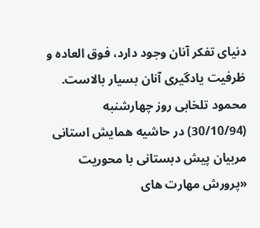دنیای تفکر آنان وجود دارد، فوق العاده و ظرفیت یادگیری آنان بسیار بالاست. محمود تلخابی روز چهارشنبه (30/10/94) در حاشیه همایش استانی مربیان پیش دبستانی با محوریت «پرورش مهارت های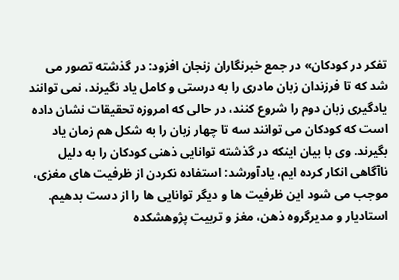تفکر در کودکان» در جمع خبرنگاران زنجان افزود: در گذشته تصور می شد که تا فرزندان زبان مادری را به درستی و کامل یاد نگیرند، نمی توانند یادگیری زبان دوم را شروع کنند، در حالی که امروزه تحقیقات نشان داده است که کودکان می توانند سه تا چهار زبان را به شکل هم زمان یاد بگیرند. وی با بیان اینکه در گذشته توانایی ذهنی کودکان را به دلیل ناآگاهی انکار کرده ایم، یادآورشد: استفاده نکردن از ظرفیت های مغزی، موجب می شود این ظرفیت ها و دیگر توانایی ها را از دست بدهیم. استادیار و مدیرگروه ذهن، مغز و تربیت پژوهشکده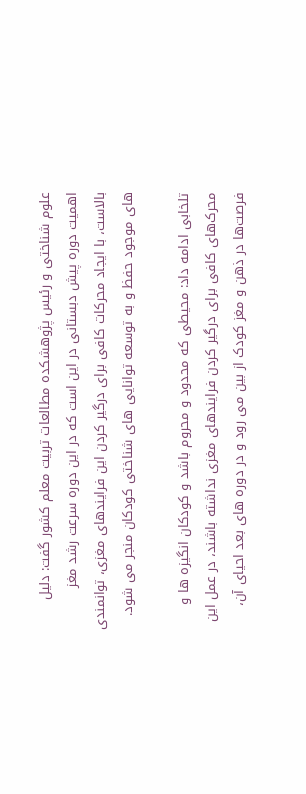علوم شناختی و رئیس پژوهشکده مطالعات تربیت معلم کشور گفت: دلیل اهمیت دوره پیش دبستانی در این است که در این دوره سرعت رشد مغز بالاست، با ایجاد محرکات کافی برای درگیر کردن این فرایندهای مغزی، توانمندی های موجود حفظ و به توسعه توانایی های شناختی کودکان منجر می شود.

تلخابی ادامه داد: محیطی که محدود و محروم باشد و کودکان انگیزه ها و محرک‌های کافی برای درگیر کردن فرایندهای مغزی نداشته باشند، در عمل این فرصت‌ها در ذهن و مغز کودک از بین می رود و در دوره های بعد احیای آن،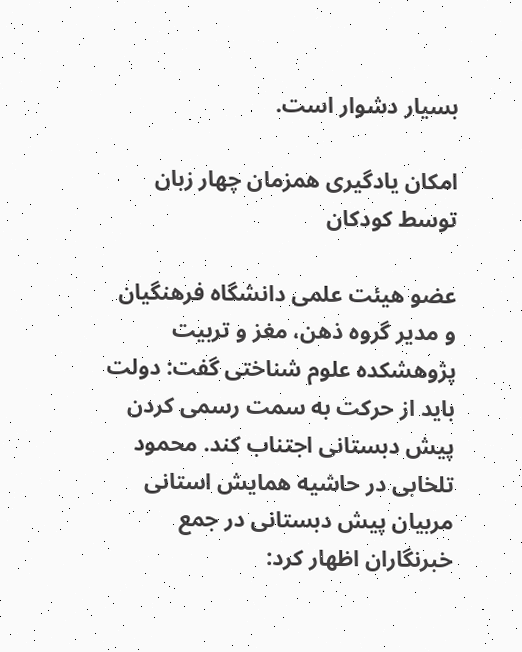بسیار دشوار است.

امکان یادگیری همزمان چهار زبان توسط کودکان

عضو هیئت علمی دانشگاه فرهنگیان و مدیر گروه ذهن، مغز و تربیت پژوهشکده علوم شناختی گفت: دولت باید از حرکت به سمت رسمی کردن پیش دبستانی اجتناب کند. محمود تلخابی در حاشیه همایش استانی مربیان پیش دبستانی در جمع خبرنگاران اظهار کرد: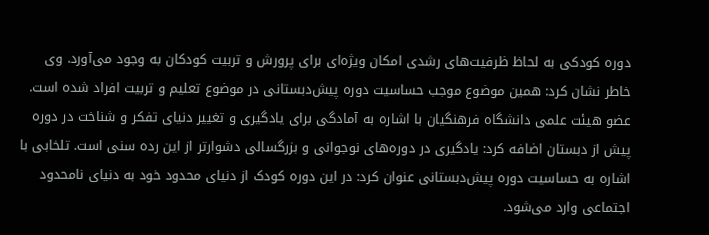دوره کودکی به لحاظ ظرفیت‌های رشدی امکان ویژه‌ای برای پرورش و تربیت کودکان به وجود می‌آورد. وی خاطر نشان کرد: همین موضوع موجب حساسیت دوره پیش‌دبستانی در موضوع تعلیم و تربیت افراد شده است. عضو هیئت علمی دانشگاه فرهنگیان با اشاره به آمادگی برای یادگیری و تغییر دنیای تفکر و شناخت در دوره پیش از دبستان اضافه کرد: یادگیری در دوره‌های نوجوانی و بزرگسالی دشوارتر از این رده سنی است. تلخابی با اشاره به حساسیت دوره پیش‌دبستانی عنوان کرد: در این دوره کودک از دنیای محدود خود به دنیای نامحدود اجتماعی وارد می‌شود.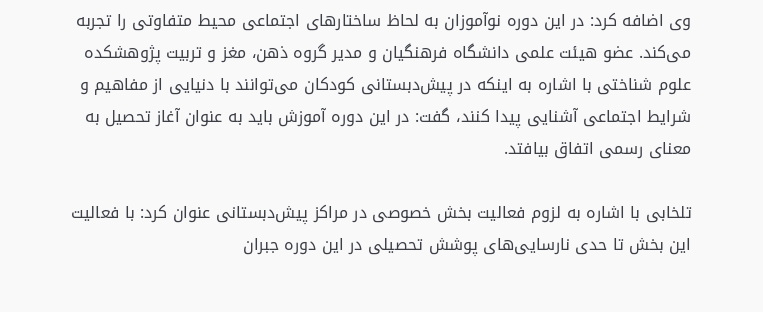وی اضافه کرد: در این دوره نوآموزان به لحاظ ساختارهای اجتماعی محیط متفاوتی را تجربه می‌کند. عضو هیئت علمی دانشگاه فرهنگیان و مدیر گروه ذهن، مغز و تربیت پژوهشکده علوم شناختی با اشاره به اینکه در پیش‌دبستانی کودکان می‌توانند با دنیایی از مفاهیم و شرایط اجتماعی آشنایی پیدا کنند، گفت: در این دوره آموزش باید به عنوان آغاز تحصیل به معنای رسمی اتفاق بیافتد.

تلخابی با اشاره به لزوم فعالیت بخش خصوصی در مراکز پیش‌دبستانی عنوان کرد: با فعالیت این بخش تا حدی نارسایی‌های پوشش تحصیلی در این دوره جبران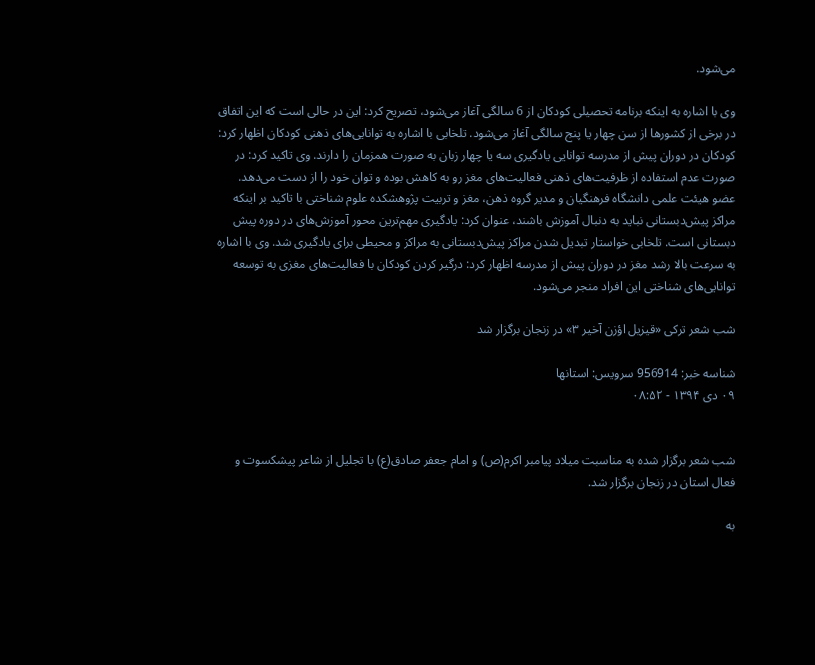می‌شود.

وی با اشاره به اینکه برنامه ‌تحصیلی کودکان از 6 سالگی آغاز می‌شود، تصریح کرد: این در حالی است که این اتفاق در برخی از کشورها از سن چهار یا پنج‌ سالگی آغاز می‌شود. تلخابی با اشاره به توانایی‌های ذهنی کودکان اظهار کرد: کودکان در دوران پیش از مدرسه توانایی یادگیری سه یا چهار زبان به صورت همزمان را دارند. وی تاکید کرد: در صورت عدم استفاده از ظرفیت‌های ذهنی فعالیت‌های مغز رو به کاهش بوده و توان خود را از دست می‌دهد. عضو هیئت علمی دانشگاه فرهنگیان و مدیر گروه ذهن، مغز و تربیت پژوهشکده علوم شناختی با تاکید بر اینکه مراکز پیش‌دبستانی نباید به دنبال آموزش باشند، عنوان کرد: یادگیری مهم‌ترین محور آموزش‌های در دوره پیش دبستانی است. تلخابی خواستار تبدیل شدن مراکز پیش‌دبستانی به مراکز و محیطی برای یادگیری شد. وی با اشاره به سرعت بالا رشد مغز در دوران پیش از مدرسه اظهار کرد: درگیر کردن کودکان با فعالیت‌های مغزی به توسعه توانایی‌های شناختی این افراد منجر می‌شود.

شب شعر ترکی «قیزیل اؤزن آخیر ۳» در زنجان برگزار شد

شناسه خبر: 956914 سرویس: استانها
۰۹ دی ۱۳۹۴ - ۰۸:۵۲


شب شعر برگزار شده به مناسبت میلاد پیامبر اکرم(ص) و امام جعفر صادق(ع) با تجلیل از شاعر پیشکسوت و فعال استان در زنجان برگزار شد.

به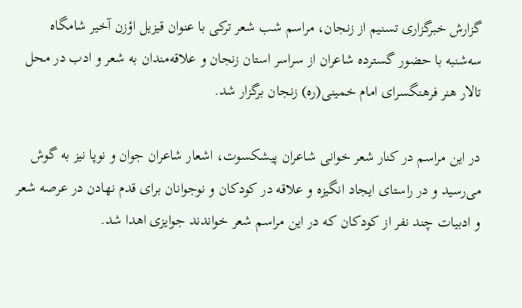گزارش خبرگزاری تسنیم از زنجان، مراسم شب شعر ترکی با عنوان قیزیل اؤزن آخیر شامگاه سه‌شنبه با حضور گسترده شاعران از سراسر استان زنجان و علاقه‌مندان به شعر و ادب در محل تالار هنر فرهنگسرای امام خمینی(ره) زنجان برگزار شد.

در این مراسم در کنار شعر خوانی شاعران پیشکسوت، اشعار شاعران جوان و نوپا نیز به گوش می‌رسید و در راستای ایجاد انگیزه و علاقه در کودکان و نوجوانان برای قدم نهادن در عرصه شعر و ادبیات چند نفر از کودکان که در این مراسم شعر خواندند جوایزی اهدا شد.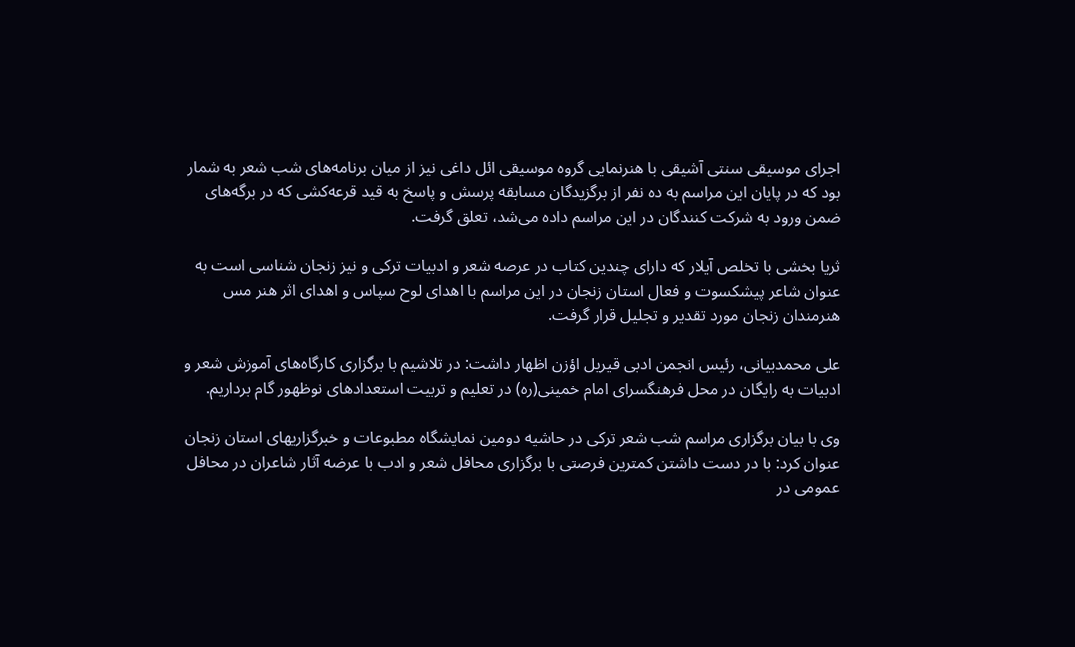اجرای موسیقی سنتی آشیقی با هنرنمایی گروه موسیقی ائل داغی نیز از میان برنامه‌های شب شعر به شمار بود که در پایان این مراسم به ده نفر از برگزیدگان مسابقه پرسش و پاسخ به قید قرعه‌کشی که در برگه‌های ضمن ورود به شرکت کنندگان در این مراسم داده می‌شد، تعلق گرفت.

ثریا بخشی با تخلص آیلار که دارای چندین کتاب در عرصه شعر و ادبیات ترکی و نیز زنجان شناسی است به عنوان شاعر پیشکسوت و فعال استان زنجان در این مراسم با اهدای لوح سپاس و اهدای اثر هنر مس هنرمندان زنجان مورد تقدیر و تجلیل قرار گرفت.

علی محمدبیانی، رئیس انجمن ادبی قیریل اؤزن اظهار داشت: در تلاشیم با برگزاری کارگاه‌های آموزش شعر و ادبیات به رایگان در محل فرهنگسرای امام خمینی(ره) در تعلیم و تربیت استعدادهای نوظهور گام برداریم.

وی با بیان برگزاری مراسم شب شعر ترکی در حاشیه دومین نمایشگاه مطبوعات و خبرگزاریهای استان زنجان عنوان کرد: با در دست داشتن کمترین فرصتی با برگزاری محافل شعر و ادب با عرضه آثار شاعران در محافل عمومی در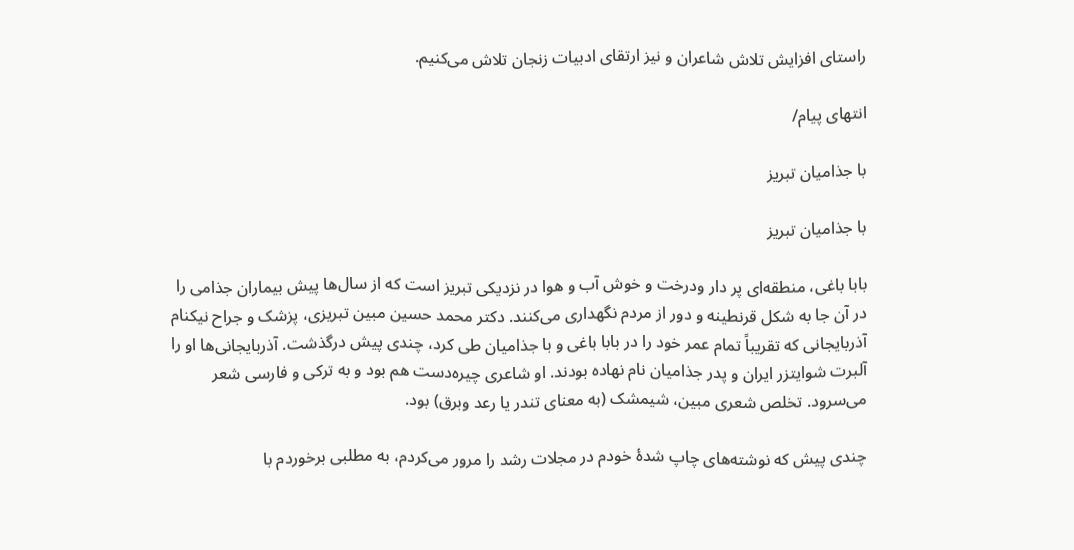راستای افزایش تلاش شاعران و نیز ارتقای ادبیات زنجان تلاش می‌کنیم.

انتهای پیام/

با جذامیان تبریز

با جذامیان تبریز

بابا باغی، منطقه‌ای پر دار ودرخت و خوش آب و هوا در نزدیکی تبریز است که از سال‌ها پیش بیماران جذامی را در آن جا به شکل قرنطینه و دور از مردم نگهداری می‌کنند. دکتر محمد حسین مبین تبریزی، پزشک و جراح نیکنام آذربایجانی که تقریباً تمام عمر خود را در بابا باغی و با جذامیان طی کرد، چندی پیش درگذشت. آذربایجانی‌ها او را آلبرت شوایتزر ایران و پدر جذامیان نام نهاده بودند. او شاعری چیره‌دست هم بود و به ترکی و فارسی شعر می‌سرود. تخلص شعری مبین، شیمشک (به معنای تندر یا رعد وبرق) بود.

چندی پیش که نوشته‌های چاپ شدۀ خودم در مجلات رشد را مرور می‌کردم، به مطلبی برخوردم با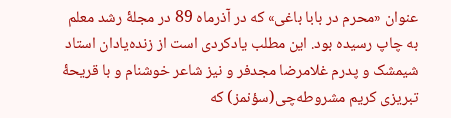عنوان «محرم در بابا باغی» که در آذرماه 89 در مجلۀ رشد معلم به چاپ رسیده بود. این مطلب یادکردی است از زنده‌یادان استاد شیمشک و پدرم غلامرضا مجدفر و نیز شاعر خوشنام و با قریحۀ تبریزی کریم مشروطه‌چی(سؤنمز) که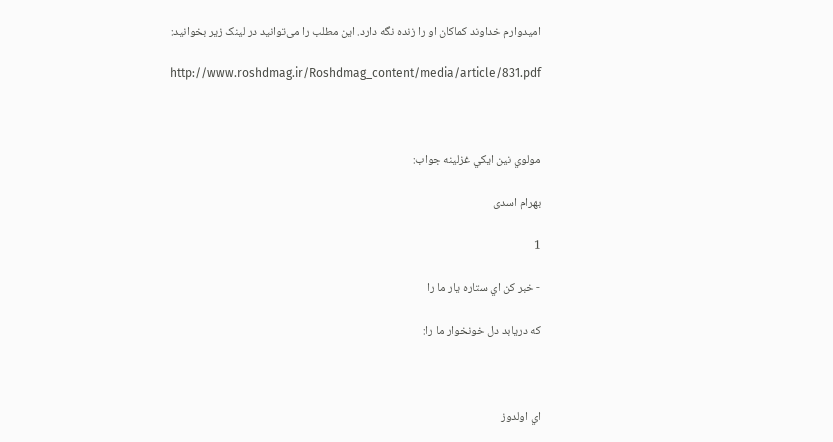امیدوارم خداوند کماکان او را زنده نگه دارد. این مطلب را می‌توانید در لینک زیر بخوانید:

http://www.roshdmag.ir/Roshdmag_content/media/article/831.pdf



مولوي نين ايكي غزلينه جواب:

بهرام اسدی

1

- خبر كن اي ستاره يار ما را

كه دريابد دل خونخوار ما را:



اي اولدوز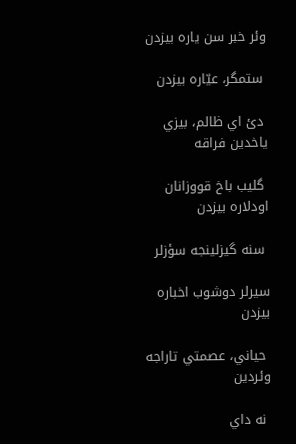وئر خبر سن ياره بيزدن

 ستمگر، عيّاره بيزدن

 دئ اي ظالم، بيزي ياخدين فراقه

 گليب باخ قووزانان اودلاره بيزدن

 سنه گيزلينجه سؤزلر

سيرلر دوشوب اخباره بيزدن

 حياني، عصمتي تاراجه وئردين

 نه داي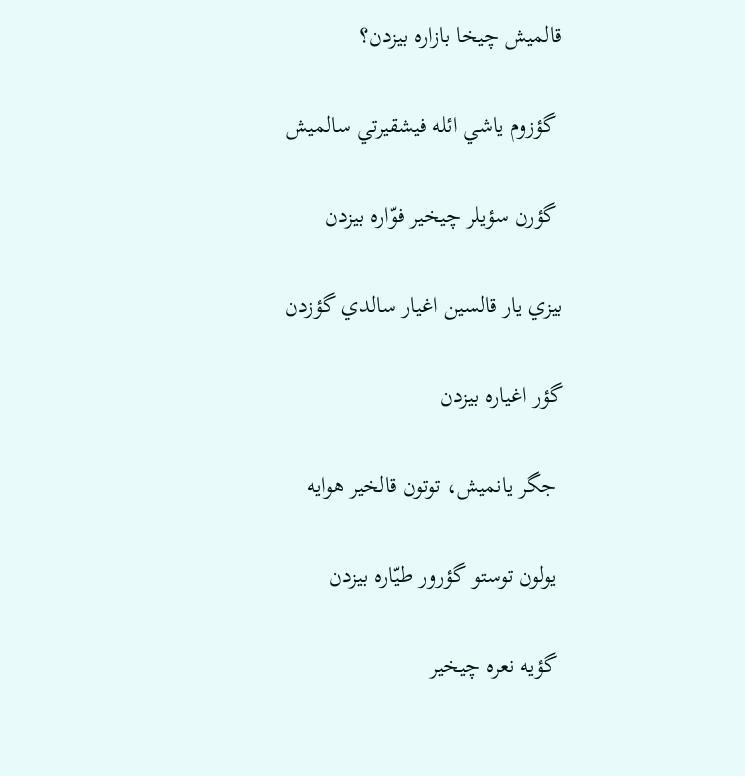قالميش چيخا بازاره بيزدن؟

 گؤزوم ياشي ائله فيشقيرتي سالميش

 گؤرن سؤيلر چيخير فوّاره بيزدن

بيزي يار قالسين اغيار سالدي گؤزدن

گؤر اغياره بيزدن

 جگر يانميش، توتون قالخير هوايه

 يولون توستو گؤرور طيّاره بيزدن

 گؤيه نعره چيخير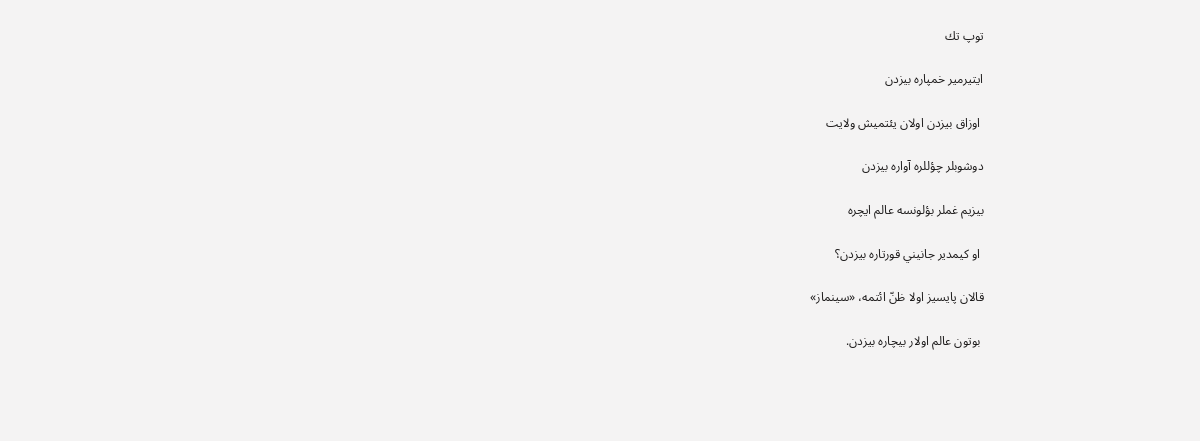توپ تك

ايتيرمير خمپاره بيزدن

 اوزاق بيزدن اولان يئتميش ولايت

دوشوبلر چؤللره آواره بيزدن

بيزيم غملر بؤلونسه عالم ايچره

 او كيمدير جانيني قورتاره بيزدن؟

قالان پايسيز اولا ظنّ ائتمه، «سينماز»

 بوتون عالم اولار بيچاره بيزدن.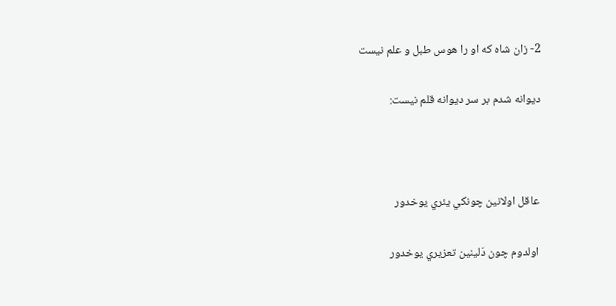2- زان شاه كه او را هوس طبل و علم نيست

ديوانه شدم بر سر ديوانه قلم نيست:



 عاقل اولانين چونكي يئري يوخدور

 اولدوم چون دَلينين تعزيري يوخدور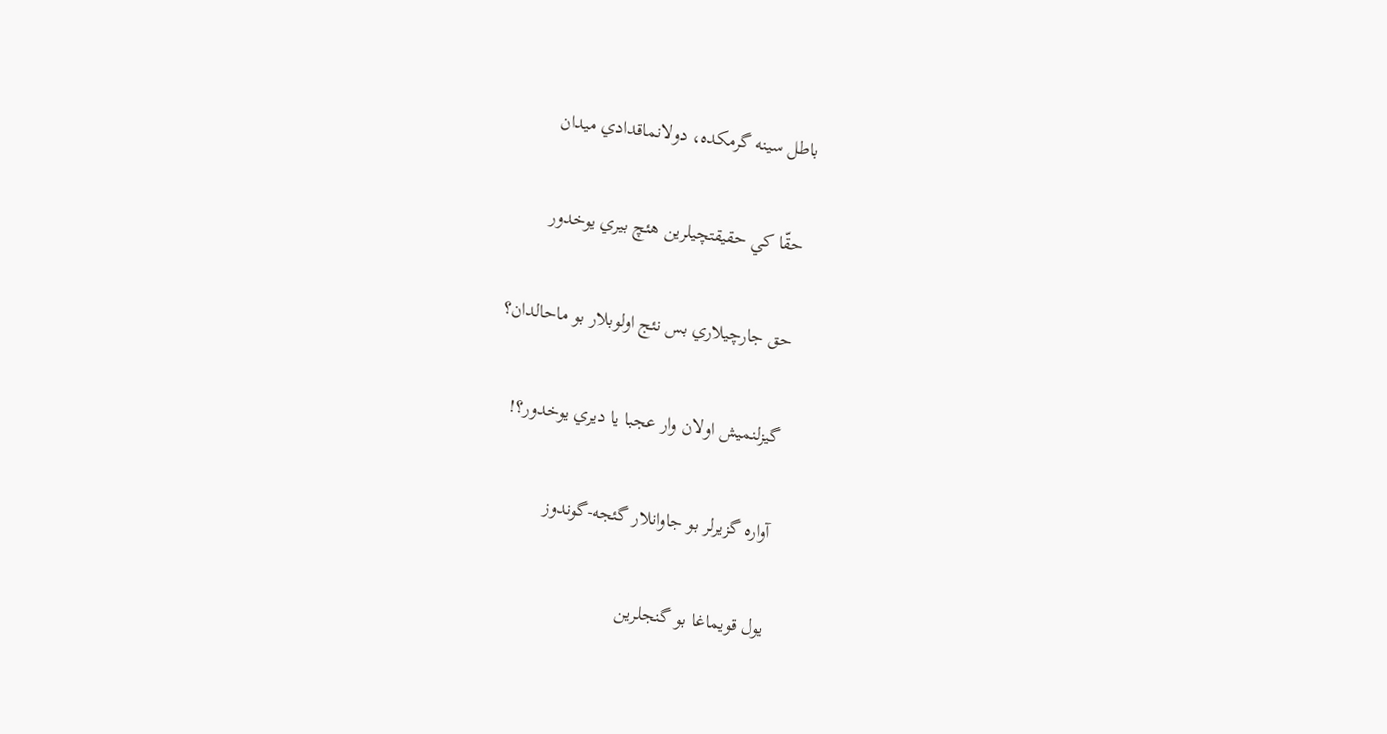باطل سينه گرمكده، دولانماقدادي ميدان

 حقّا كي حقيقتچيلرين هئچ بيري يوخدور

 حق جارچيلاري بس نئج اولوبلار بو ماحالدان؟

 گيزلنميش اولان وار عجبا يا ديري يوخدور؟!

 آواره گزيرلر بو جاوانلار گئجه-گوندوز

يول قويماغا بو گنجلرين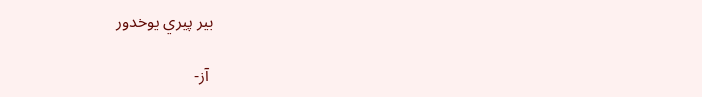بير پيري يوخدور

 آز-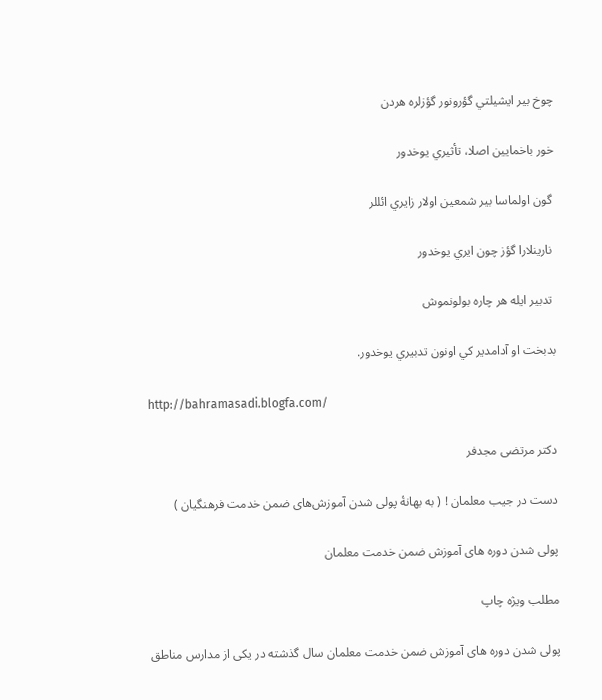چوخ بير ايشيلتي گؤرونور گؤزلره هردن

خور باخمايين اصلا، تأثيري يوخدور

 گون اولماسا بير شمعين اولار زايري ائللر

 نارينلارا گؤز چون ايري يوخدور

 تدبير ايله هر چاره بولونموش

بدبخت او آدامدير كي اونون تدبيري يوخدور.

http://bahramasadi.blogfa.com/

دکتر مرتضی مجدفر

دست در جیب معلمان ! ( به بهانۀ پولی شدن آموزش‌های ضمن خدمت فرهنگیان )

پولی شدن دوره های آموزش ضمن خدمت معلمان

مطلب ویژه چاپ

پولی شدن دوره های آموزش ضمن خدمت معلمان سال گذشته در یکی از مدارس مناطق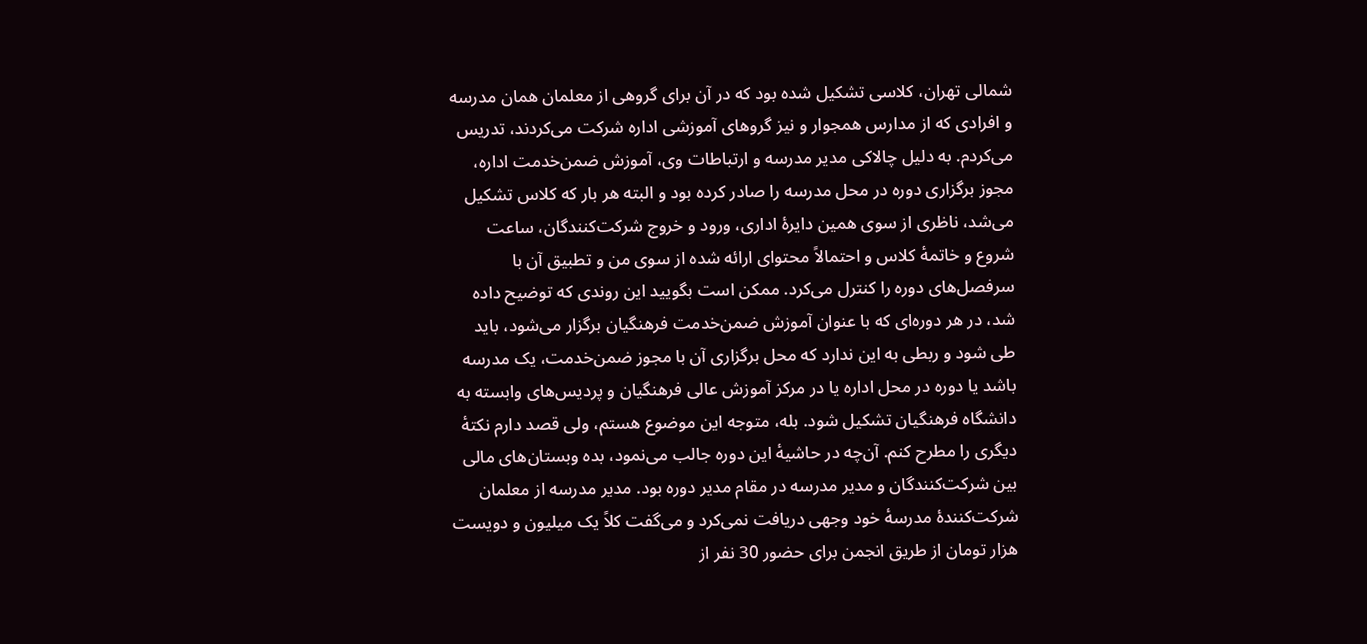شمالی تهران، کلاسی تشکیل شده بود که در آن برای گروهی از معلمان همان مدرسه و افرادی که از مدارس همجوار و نیز گرو‌های آموزشی اداره شرکت می‌کردند، تدریس می‌کردم. به دلیل چالاکی مدیر مدرسه و ارتباطات وی، آموزش ضمن‌خدمت اداره، مجوز برگزاری دوره در محل مدرسه را صادر کرده بود و البته هر بار که کلاس تشکیل می‌شد، ناظری از سوی همین دایرۀ اداری، ورود و خروج شرکت‌کنندگان، ساعت شروع و خاتمۀ کلاس و احتمالاً محتوای ارائه شده از سوی من و تطبیق آن با سرفصل‌های دوره را کنترل می‌کرد. ممکن است بگویید این روندی که توضیح داده شد، در هر دوره‌ای که با عنوان آموزش ضمن‌خدمت فرهنگیان برگزار می‌شود، باید طی شود و ربطی به این ندارد که محل برگزاری آن با مجوز ضمن‌خدمت، یک مدرسه باشد یا دوره در محل اداره یا در مرکز آموزش عالی فرهنگیان و پردیس‌های وابسته به دانشگاه فرهنگیان تشکیل شود. بله، متوجه این موضوع هستم، ولی قصد دارم نکتۀ دیگری را مطرح کنم. آن‌چه در حاشیۀ این دوره جالب می‌نمود، بده‌ و‌بستان‌های مالی بین شرکت‌کنندگان و مدیر مدرسه در مقام مدیر دوره بود. مدیر مدرسه از معلمان شرکت‌کنندۀ مدرسۀ خود وجهی دریافت نمی‌کرد و می‌گفت کلاً یک میلیون و دویست هزار تومان از طریق انجمن برای حضور 30 نفر از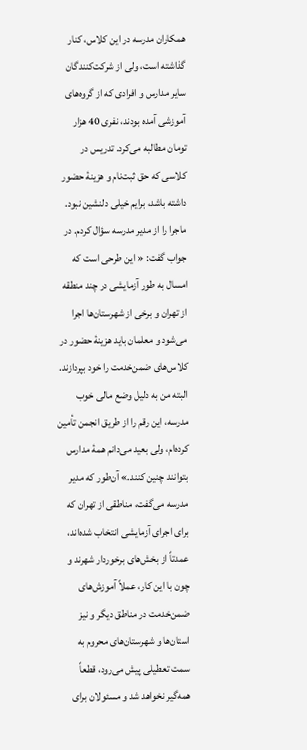همکاران مدرسه در این کلاس، کنار گذاشته است، ولی از شرکت‌کنندگان سایر مدارس و افرادی که از گروه‌‌های آموزشی آمده بودند، نفری 40 هزار تومان مطالبه می‌کرد. تدریس در کلاسی که حق ثبت‌نام و هزینۀ حضور داشته باشد، برایم خیلی دلنشین نبود. ماجرا را از مدیر مدرسه سؤال کردم. در جواب گفت: « این طرحی است که امسال به طور آزمایشی در چند منطقه از تهران و برخی از شهرستان‌ها اجرا می‌شود و معلمان باید هزینۀ حضور در کلاس‌های ضمن‌خدمت را خود بپردازند. البته من به دلیل وضع مالی خوب مدرسه، این رقم را از طریق انجمن تأمین کرده‌ام، ولی بعید می‌دانم همۀ مدارس بتوانند چنین کنند.» آن‌طور که مدیر مدرسه می‌گفت، مناطقی از تهران که برای اجرای آزمایشی انتخاب شده‌اند، عمدتاً از بخش‌های برخوردار شهرند و چون با این کار، عملاً آموزش‌های ضمن‌خدمت در مناطق دیگر و نیز استان‌ها و شهرستان‌های محروم به سمت تعطیلی پیش می‌رود، قطعاً همه‌گیر نخواهد شد و مسئولان برای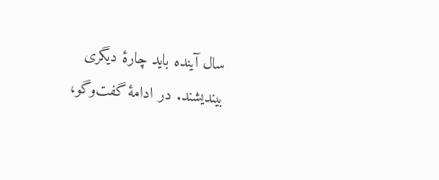سال آینده باید چارۀ دیگری بیندیشند. در ادامۀ گفت‌و‌گو،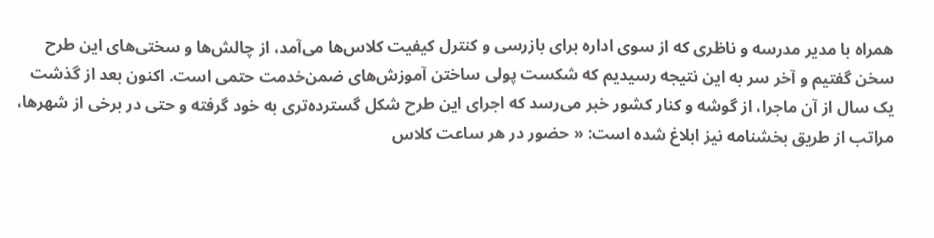همراه با مدیر مدرسه و ناظری که از سوی اداره برای بازرسی و کنترل کیفیت کلاس‌ها می‌آمد، از چالش‌ها و سختی‌های این طرح سخن گفتیم و آخر سر به این نتیجه رسیدیم که شکست پولی ساختن آموزش‌های ضمن‌خدمت حتمی است. اکنون بعد از گذشت یک سال از آن ماجرا، از گوشه و کنار کشور خبر می‌رسد که اجرای این طرح شکل گسترده‌تری به خود گرفته و حتی در برخی از شهرها، مراتب از طریق بخشنامه نیز ابلاغ شده است: « حضور در هر ساعت کلاس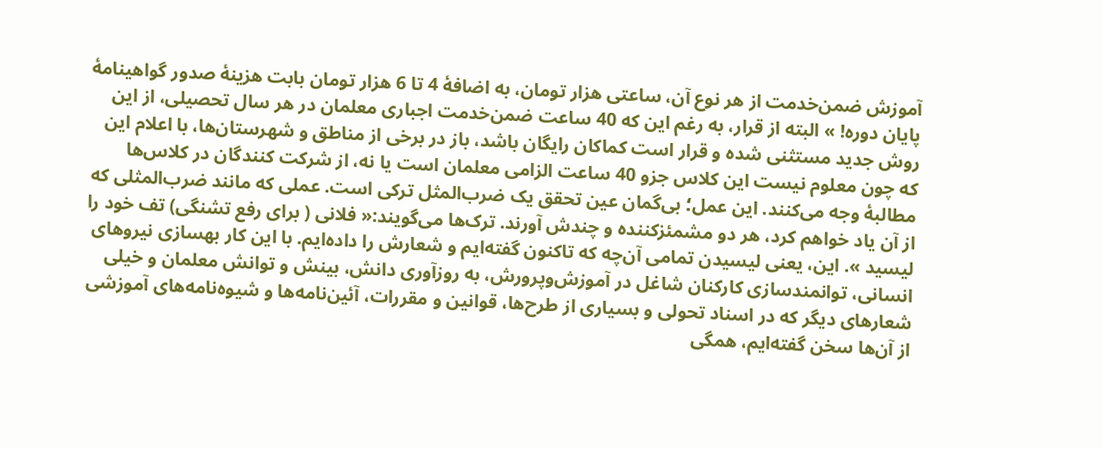آموزش ضمن‌خدمت از هر نوع آن، ساعتی هزار تومان، به اضافۀ 4 تا 6 هزار تومان بابت هزینۀ صدور گواهینامۀ پایان دوره! » البته از قرار، به رغم این که 40 ساعت ضمن‌خدمت اجباری معلمان در هر سال تحصیلی، از این روش جدید مستثنی شده و قرار است کماکان رایگان باشد، باز در برخی از مناطق و شهرستان‌ها، با اعلام این که چون معلوم نیست این کلاس جزو 40 ساعت الزامی معلمان است یا نه، از شرکت کنندگان در کلاس‌ها مطالبۀ وجه می‌کنند. این عمل؛ بی‌گمان عین تحقق یک ضرب‌المثل ترکی است. عملی که مانند ضرب‌المثلی که از آن یاد خواهم کرد، هر دو مشمئزکننده و چندش آورند. ترک‌ها می‌گویند:« فلانی ( برای رفع تشنگی) تف خود را لیسید ». این، یعنی لیسیدن تمامی آن‌چه که تاکنون گفته‌ایم و شعارش را داده‌‌ایم. با این کار بهسازی نیروهای انسانی، توانمندسازی کارکنان شاغل در آموزش‌و‌پرورش، به روزآوری دانش، بینش و توانش معلمان و خیلی شعارهای دیگر که در اسناد تحولی و بسیاری از طرح‌ها، قوانین و مقررات، آئین‌نامه‌ها و شیوه‌نامه‌های آموزشی از آن‌ها سخن گفته‌ایم، همگی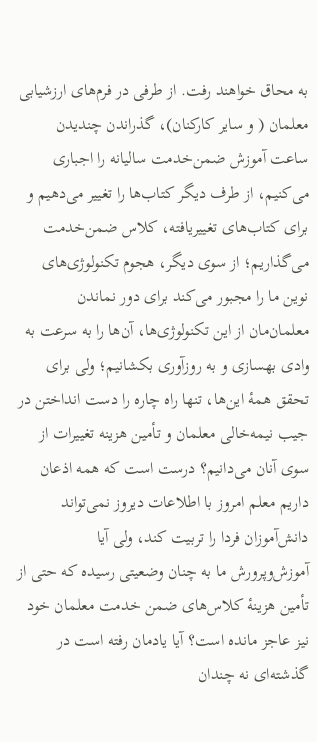به محاق خواهند رفت. از طرفی در فرم‌های ارزشیابی معلمان ( و سایر کارکنان)، گذراندن چندیدن ساعت آموزش ضمن‌خدمت سالیانه را اجباری می‌کنیم، از طرف دیگر کتاب‌ها را تغییر می‌دهیم و برای کتاب‌های تغییریافته، کلاس ضمن‌خدمت می‌‌‌گذاریم؛ از سوی دیگر، هجوم تکنولوژی‌های نوین ما را مجبور می‌کند برای دور نماندن معلمان‌مان از این تکنولوژی‌ها، آن‌ها را به سرعت به وادی بهسازی و به روزآوری بکشانیم؛ ولی برای تحقق همۀ این‌ها، تنها راه چاره را دست انداختن در جیب نیمه‌‌خالی معلمان و تأمین هزینه تغییرات از سوی آنان می‌دانیم؟ درست است که همه اذعان داریم معلم امروز با اطلاعات دیروز نمی‌تواند دانش‌آموزان فردا را تربیت کند، ولی آیا آموزش‌و‌پرورش ما به چنان وضعیتی رسیده که حتی از تأمین هزینۀ کلاس‌های ضمن خدمت معلمان خود نیز عاجز مانده است؟ آیا یادمان رفته است در گذشته‌ای نه چندان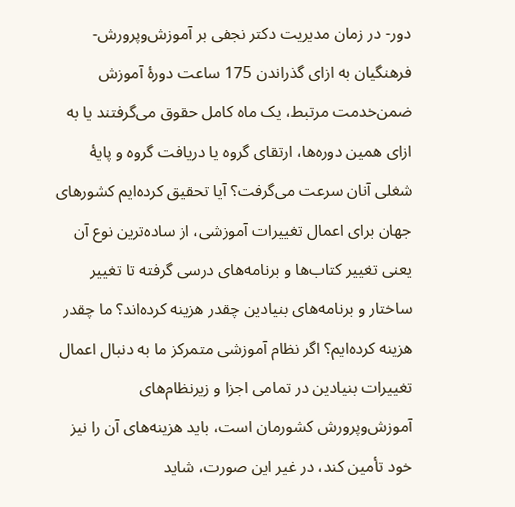دور- در زمان مدیریت دکتر نجفی بر آموزش‌وپرورش- فرهنگیان به ازای گذراندن 175 ساعت دورۀ آموزش ضمن‌خدمت مرتبط، یک ماه کامل حقوق می‌گرفتند یا به ازای همین دوره‌ها، ارتقای گروه یا دریافت گروه و پایۀ شغلی آنان سرعت می‌گرفت؟ آیا تحقیق کرده‌ایم کشورهای جهان برای اعمال تغییرات آموزشی، از ساده‌ترین نوع آن یعنی تغییر کتاب‌ها و برنامه‌های درسی گرفته تا تغییر ساختار و برنامه‌های بنیادین چقدر هزینه کرده‌اند؟ ما چقدر هزینه کرده‌ایم؟ اگر نظام آموزشی متمرکز ما به دنبال اعمال تغییرات بنیادین در تمامی اجزا و زیرنظا‌م‌های آموزش‌وپرورش کشورمان است، باید هزینه‌های آن را نیز خود تأمین کند، در غیر این صورت، شاید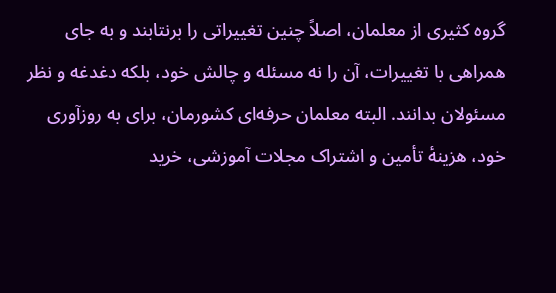گروه کثیری از معلمان، اصلاً چنین تغییراتی را برنتابند و به جای همراهی با تغییرات، آن را نه مسئله و چالش خود، بلکه دغدغه و نظر مسئولان بدانند. البته معلمان حرفه‌ای کشورمان، برای به روزآوری خود، هزینۀ تأمین و اشتراک مجلات آموزشی، خرید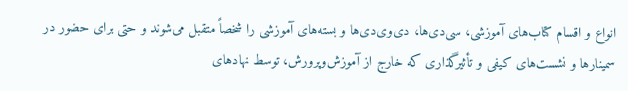انواع و اقسام کتاب‌های آموزشی، سی‌دی‌ها، دی‌وی‌دی‌ها و بسته‌های آموزشی را شخصاً متقبل می‌شوند و حتی برای حضور در سمینارها و نشست‌های کیفی و تأثیرگذاری که خارج از آموزش‌و‌پرورش، توسط نهادهای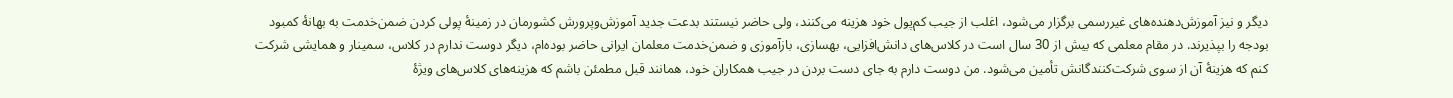دیگر و نیز آموزش‌دهنده‌های غیر‌رسمی برگزار می‌شود، اغلب از جیب کم‌پول خود هزینه می‌کنند، ولی حاضر نیستند بدعت جدید آموزش‌و‌پرورش کشورمان در زمینۀ پولی کردن ضمن‌خدمت به بهانۀ کمبود بودجه را بپذیرند. در مقام معلمی که بیش از 30 سال است در کلاس‌های دانش‌افزایی، بهسازی، بازآموزی و ضمن‌خدمت معلمان ایرانی حاضر بوده‌ام، دیگر دوست ندارم در کلاس، سمینار و همایشی شرکت کنم که هزینۀ آن از سوی شرکت‌کنندگانش تأمین می‌شود. من دوست دارم به جای دست بردن در جیب همکاران خود، همانند قبل مطمئن باشم که هزینه‌های کلاس‌های ویژۀ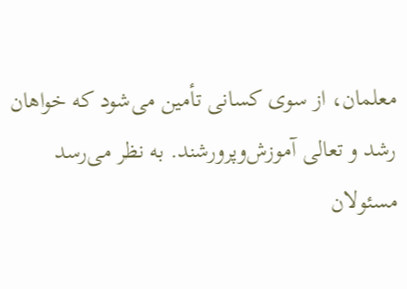معلمان، از سوی کسانی تأمین می‌شود که خواهان رشد و تعالی آموزش‌و‌پرورشند. به نظر می‌رسد مسئولان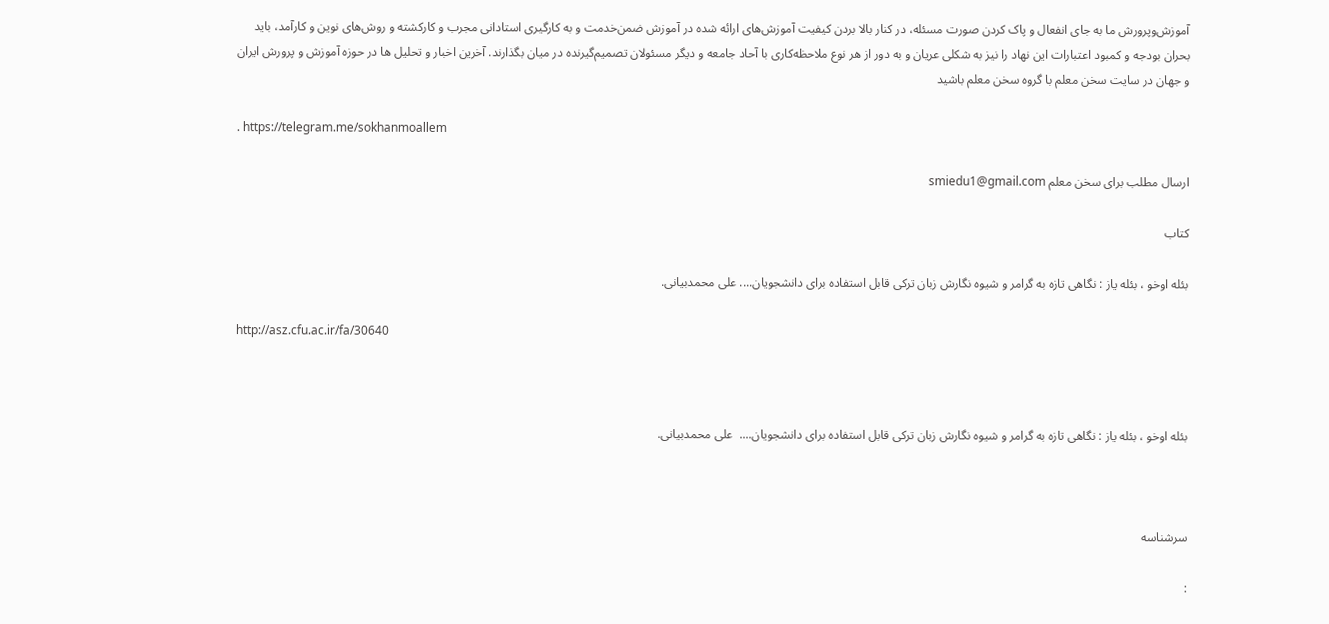آموزش‌و‌پرورش ما به جای انفعال و پاک کردن صورت مسئله، در کنار بالا بردن کیفیت آموزش‌های ارائه شده در آموزش ضمن‌خدمت و به کارگیری استادانی مجرب و کارکشته و روش‌های نوین و کارآمد، باید بحران بودجه و کمبود اعتبارات این نهاد را نیز به شکلی عریان و به دور از هر نوع ملاحظه‌کاری با آحاد جامعه و دیگر مسئولان تصمیم‌گیرنده در میان بگذارند. آخرین اخبار و تحلیل ها در حوزه آموزش و پرورش ایران و جهان در سایت سخن معلم با گروه سخن معلم باشید

. https://telegram.me/sokhanmoallem

ارسال مطلب برای سخن معلم smiedu1@gmail.com

کتاب

بئله اوخو ، بئله یاز : نگاهی تازه به گرامر و شیوه نگارش زبان ترکی قابل استفاده برای دانشجویان.... علی محمدبیانی.

http://asz.cfu.ac.ir/fa/30640



بئله اوخو ، بئله یاز : نگاهی تازه به گرامر و شیوه نگارش زبان ترکی قابل استفاده برای دانشجویان....  علی محمدبیانی.



سرشناسه

: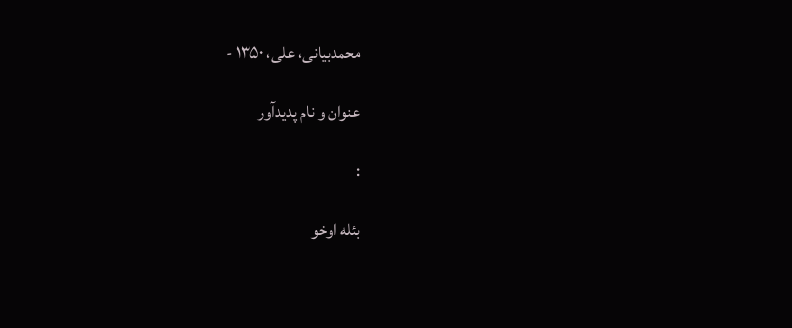محمدبیانی، علی، ۱۳۵۰ -

عنوان و نام پدیدآور

:

بئله اوخو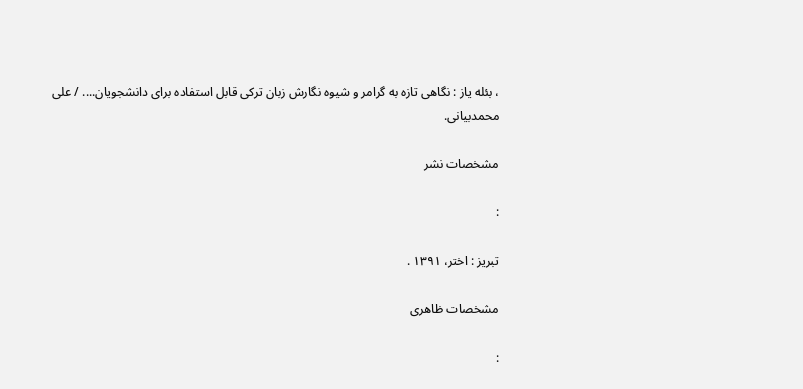، بئله یاز : نگاهی تازه به گرامر و شیوه نگارش زبان ترکی قابل استفاده برای دانشجویان.... / علی محمدبیانی.

مشخصات نشر

:

تبریز : اختر، ۱۳۹۱ .

مشخصات ظاهری

: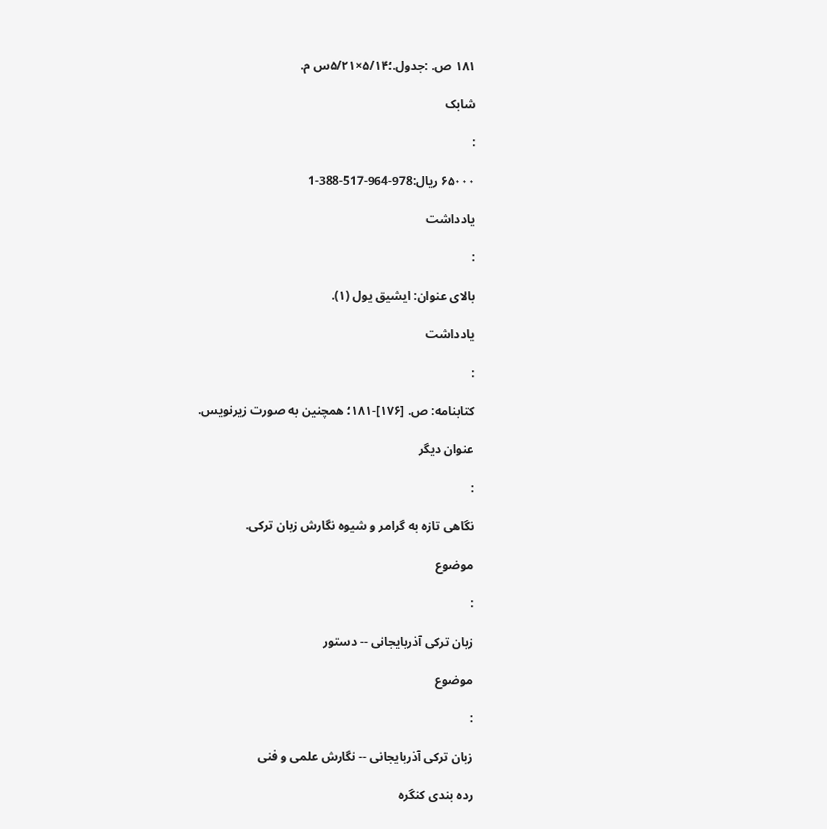۱۸۱ ص. :جدول.؛۵/۱۴×۵/۲۱س م.

شابک

:

۶۵۰۰۰ ریال:978-964-517-388-1

یادداشت

:

بالای عنوان: ایشیق یول (۱).

یادداشت

:

کتابنامه: ص. [۱۷۶]-۱۸۱؛ همچنین به صورت زیرنویس.

عنوان دیگر

:

نگاهی تازه به گرامر و شیوه نگارش زبان ترکی.

موضوع

:

زبان ترکی آذربایجانی -- دستور

موضوع

:

زبان ترکی آذربایجانی -- نگارش علمی و فنی

رده بندی کنگره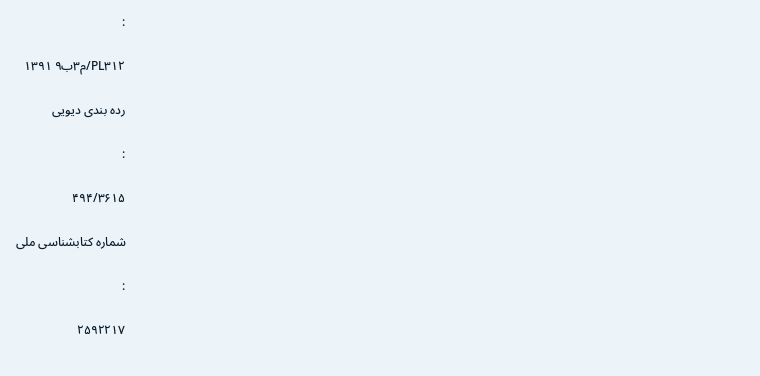:

PL۳۱۲/م۳ب۹ ۱۳۹۱

رده بندی دیویی

:

۴۹۴/۳۶۱۵

شماره کتابشناسی ملی

:

۲۵۹۲۲۱۷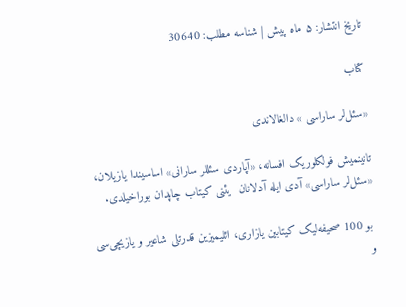تاریخ انتشار: ۵ ماه پیش | شناسه مطلب: 30640

کتاب

«سئل‌لر ساراسی » دالغالاندی

تانینمیش فولکلوریک افسانه، «آپاردی سئللر سارانی» اساسیندا یازیلان، «سئل‌لر ساراسی» آدی ایله آدلانان  یئنی کیتاب چاپدان بوراخیلدی.

 بو 100 صحیفه‌لیک کیتابین یازاری، ائلیمیزین قدرتلی شاعیر و یازیچی‌سی و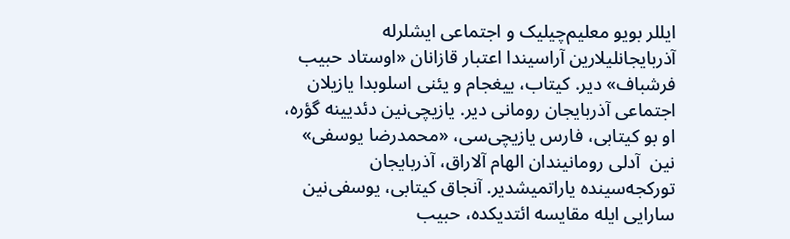ایللر بویو معلیم‌چیلیک و اجتماعی ایشلرله آذربایجانلیلارین آراسیندا اعتبار قازانان «اوستاد حبیب فرشباف» دیر. کیتاب، ییغجام و یئنی اسلوبدا یازیلان اجتماعی آذربایجان رومانی دیر. یازیچی‌نین دئدیینه گؤره، او بو کیتابی، فارس یازیچی‌سی، «محمدرضا یوسفی‌» نین  آدلی رومانیندان الهام آلاراق، آذربایجان تورکجه‌سینده یاراتمیشدیر. آنجاق کیتابی، یوسفی‌نین سارایی ایله مقایسه ائتدیکده، حبیب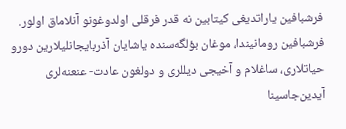فرشبافین یاراتدیغی کیتابین نه قدر فرقلی اولدوغونو آنلاماق اولور. فرشبافین رومانیندا، موغان بؤلگه‌سنده یاشایان آذربایجانلیلارین دورو حیاتلاری، ساغلام و آخیجی دیللری و دولغون عادت- عنعنه‌لری آیدین‌جاسینا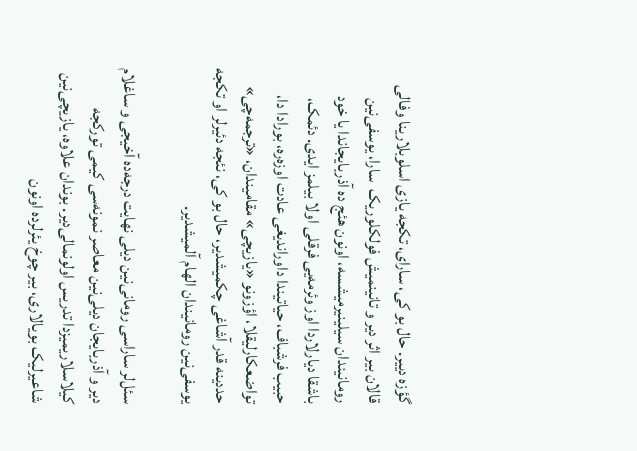گؤزه دییر. حال بو کی، سارای، تکجه یازی اسلوبلارینا وفالی قالان بیر اثر دیر و تانینمیش فولکلوریک  سارا، یوسفی‌نین رومانیندان سیلینیرمیشسه، اونون هئج ده آذربایجاندا یا خود باشقا دیارلاردا اوز وئرمه‌یی فرقلی اولا بیلمز ایدی. دئمک، حبیب‌ فرشباف، حیاتیندا داوراندیغی عادت اوزه‌ره، بورادا دا، تواضعکارلیقلا، اؤزونو «یازیچی» مقامیندان، «ترجمه‌چی» حددینه قدر آشاغی چکمیشدیر، حال بو کی، نئجه دئیرلر او تکجه یوسفی‌نین رومانیندان الهام آلمیشدیر.

سئل‌لر ساراسی رومانی‌نین دیلی نهایت درجه‌ده آخیجی و ساغلام دیر و آذربایجان دیلی‌نین معاصر نمونه‌سی کیمی تورکجه کیلاسلاریمیزدا تدریس اولونمالی‌دیر. بوندان علاوه، یازیچی‌نین شاعیرلیک بویالاری، بیر چوخ یئرلرده اونون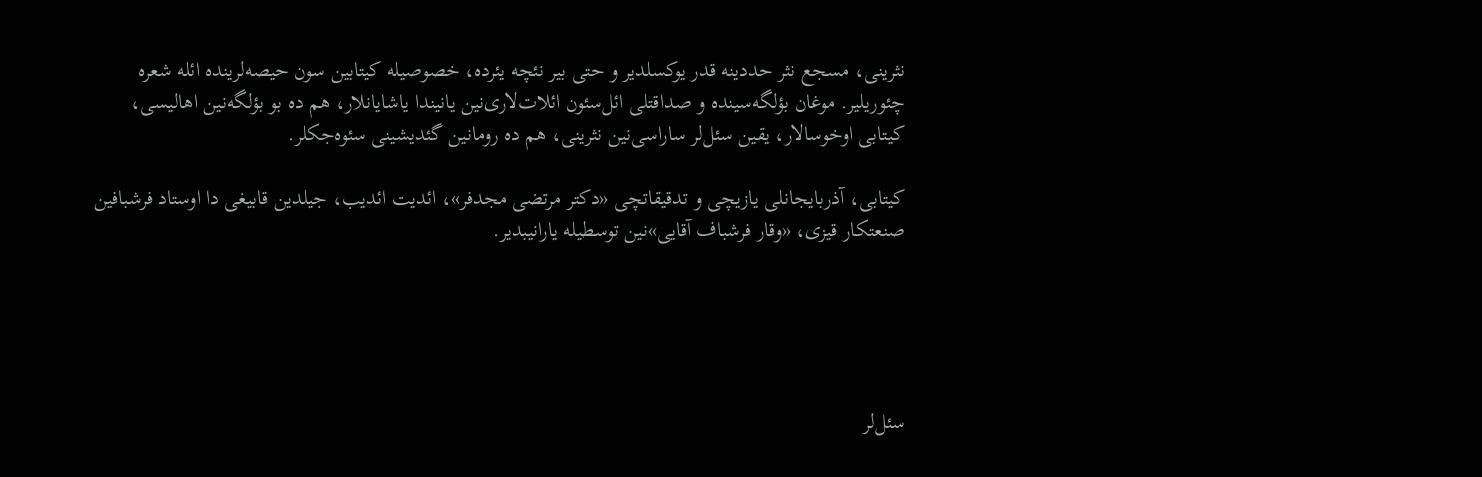نثرینی، مسجع نثر حددینه قدر یوکسلدیر و حتی بیر نئچه یئرده، خصوصیله کیتابین سون حیصه‌لرینده ائله شعره چئوریلیر. موغان بؤلگه‌سینده و صداقتلی ائل‌سئون ائلات‌لاری‌نین یانیندا یاشایانلار، هم ده بو بؤلگه‌نین اهالیسی، کیتابی اوخوسالار، یقین سئل‌لر ساراسی‌نین نثرینی، هم ده رومانین گئدیشینی سئوه‌جکلر.

کیتابی، آذربایجانلی یازیچی و تدقیقاتچی «دکتر مرتضی مجدفر»، ائدیت ائدیب، جیلدین قابیغی دا اوستاد فرشبافین صنعتکار قیزی، «وقار فرشباف آقایی»نین توسطیله یارانیبدیر.





سئل‌لر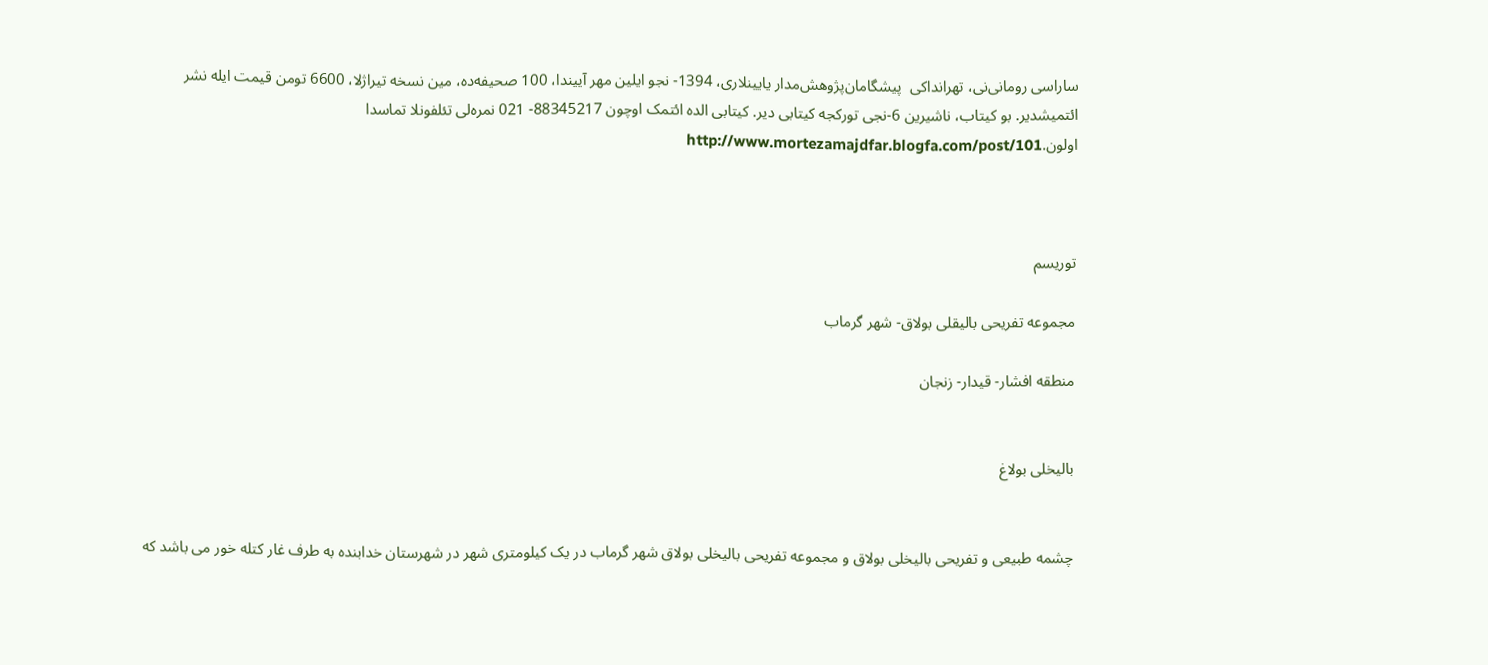ساراسی رومانی‌نی، تهرانداکی  پیشگامان‌پژوهش‌مدار یایینلاری، 1394- نجو ایلین مهر‌ آییندا، 100 صحیفه‌ده، مین نسخه تیراژلا، 6600 تومن قیمت ایله نشر ائتمیشدیر. بو کیتاب، ناشیرین 6-نجی تورکجه کیتابی دیر. کیتابی الده ائتمک اوچون 88345217- 021 نمره‌لی تئلفونلا تماسدا اولون.http://www.mortezamajdfar.blogfa.com/post/101



توریسم

مجموعه تفریحی بالیقلی بولاق- شهر گرماب

منطقه افشار- قیدار- زنجان


بالیخلی بولاغ


چشمه طبیعی و تفریحی بالیخلی بولاق و مجموعه تفریحی بالیخلی بولاق شهر گرماب در یک کیلومتری شهر در شهرستان خدابنده به طرف غار کتله خور می باشد که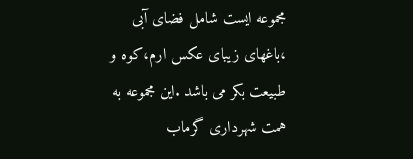مجموعه ایست شامل فضای آبی ،باغهای زیبای عکس ارم،کوه و طبیعت بکر می باشد .این مجموعه به همت شهرداری گرماب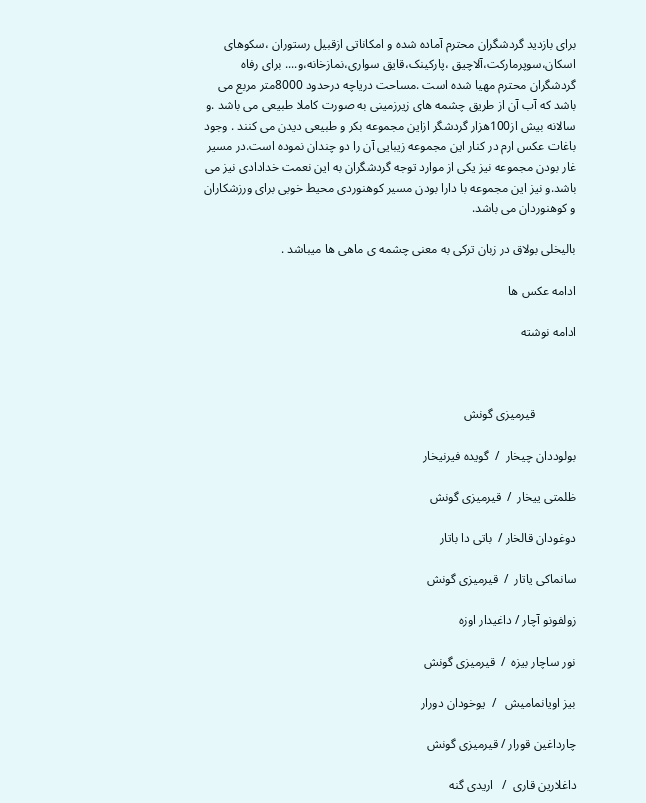برای بازدید گردشگران محترم آماده شده و امکاناتی ازقبیل رستوران ،سکوهای اسکان،سوپرمارکت،آلاچیق ،پارکینک،قایق سواری،نمازخانه،و.... برای رفاه گردشگران محترم مهیا شده است .مساحت دریاچه درحدود 8000متر مربع می باشد که آب آن از طریق چشمه های زیرزمینی به صورت کاملا طبیعی می باشد .و سالانه بیش از100هزار گردشگر ازاین مجموعه بکر و طبیعی دیدن می کنند . وجود باغات عکس ارم در کنار این مجموعه زیبایی آن را دو چندان نموده است.در مسیر غار بودن مجموعه نیز یکی از موارد توجه گردشگران به این نعمت خدادادی نیز می باشد.و نیز این مجموعه با دارا بودن مسیر کوهنوردی محیط خوبی برای ورزشکاران و کوهنوردان می باشد.

بالیخلی بولاق در زبان ترکی به معنی چشمه ی ماهی ها میباشد .

ادامه عکس ها

ادامه نوشته



             قیرمیزی گونش

بولوددان چیخار  /  گویده فیرنیخار

ظلمتی ییخار  /  قیرمیزی گونش

دوغودان قالخار /  باتی دا باتار

سانماکی یاتار  /  قیرمیزی گونش

زولفونو آچار / داغیدار اوزه

نور ساچار بیزه  /  قیرمیزی گونش

بیز اویانمامیش   /  یوخودان دورار

چارداغین قورار / قیرمیزی گونش

داغلارین قاری  /   اریدی گنه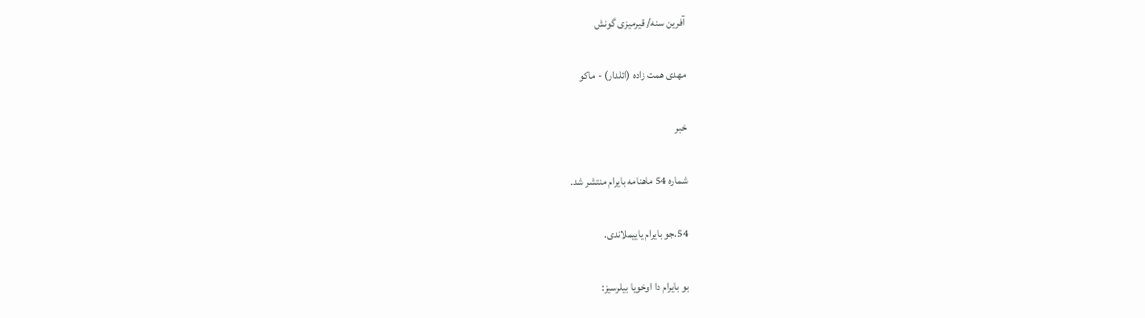آفرین سنه/ قیرمیزی گونش

مهدی همت زاده (ائلدار) - ماکو

خبر

شماره 54 ماهنامه بایرام منتشر شد.

54.جو بایرام یاییملاندی.

بو بایرام دا اوخویا بیلرسیز: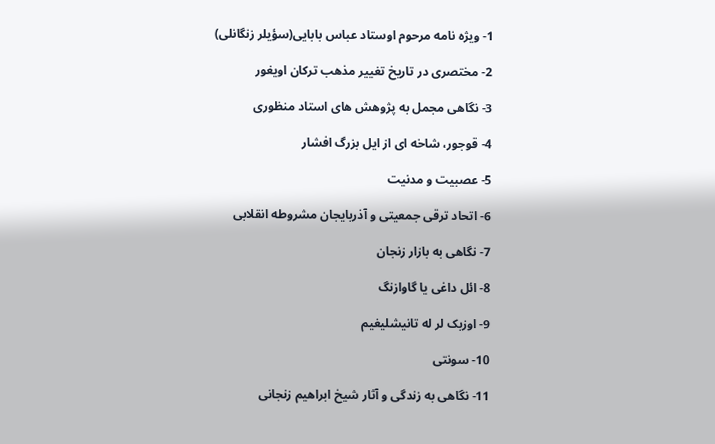1- ویژه نامه مرحوم اوستاد عباس بابایی(سؤیلر زنگانلی)

2- مختصری در تاریخ تغییر مذهب ترکان اویغور

3- نگاهی مجمل به پژوهش های استاد منظوری

4- قوجور، شاخه ای از ایل بزرگ افشار

5- عصبیت و مدنیت

6- اتحاد ترقی جمعیتی و آذربایجان مشروطه انقلابی

7- نگاهی به بازار زنجان

8- ائل داغی یا گاوازنگ

9- اوزبک لر له تانیشلیغیم

10- سونتی

11- نگاهی به زندگی و آثار شیخ ابراهیم زنجانی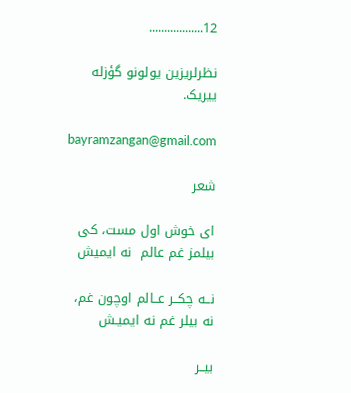12..................

نظرلریزین یولونو گؤزله ییریک.

bayramzangan@gmail.com

شعر

ای خوش اول مست، کی بیلمز غم عالم  نه ایمیش

نــه چکــر عــالم اوچون غم، نه بیلر غم نه ایمیـش

بیــر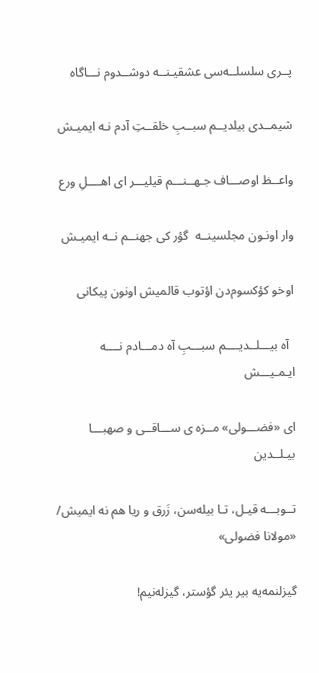پــری سلسلــه‌سی عشقیـنــه دوشــدوم نـــاگاه

شیمــدی بیلدیــم سبــبِ خلقــتِ آدم نـه ایمیـش

واعــظ اوصـــاف جـهــنـــم قیلیـــر ای اهــــلِ ورع

وار اونـون مجلسینــه  گؤر کی جهنــم نــه ایمیـش

اوخو کؤکسوم‌دن اؤتوب قالمیش اونون پیکانی

  آه بیـــلــدیــــم سبـــبِ آه دمـــادم نــــه ایـمـیـــش

ای «فضـــولی» مــزه ی ســـاقــی و صهبـــا بیـلــدین

تــوبـــه قیـل، تـا بیله‌سن، زَرق و ریا هم نه ایمیش/  «مولانا فضولی»

گیزلنمه‌یه بیر یئر گؤستر، گیزله‌نیم!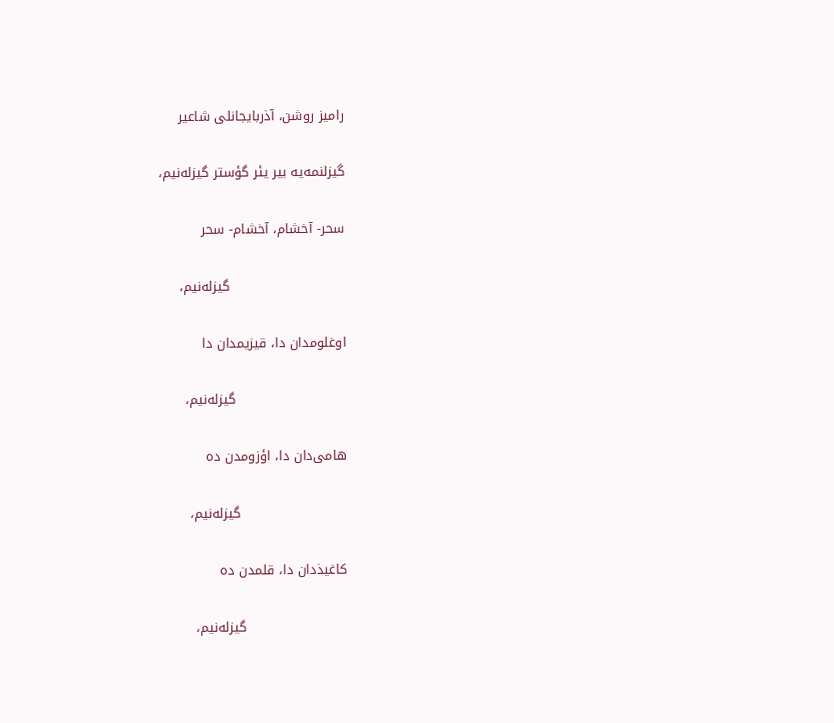رامیز روشن، آذربایجانلی شاعیر

گیزلنمه‌یه بیر یئر گؤستر گیزله‌نیم،

سحر- آخشام، آخشام- سحر

                          گیزله‌نیم،

اوغلومدان دا، قیزیمدان دا

                         گیزله‌نیم،

هامی‌دان دا، اؤزومدن ده

                        گیزله‌نیم،

کاغیذدان دا، قلمدن ده

                       گیزله‌نیم،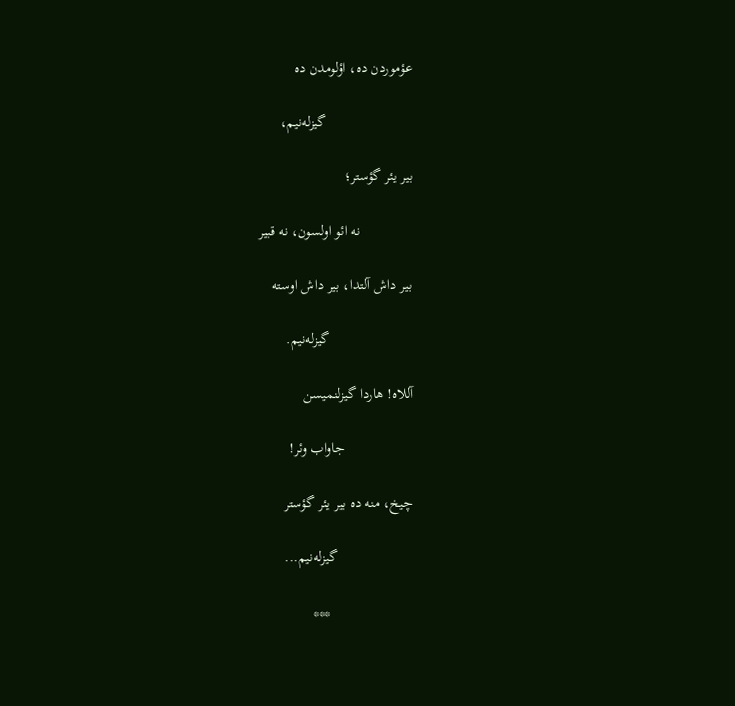عؤموردن ده، اؤلومدن ده

                       گیزله‌نیم،

بیر یئر گؤستر؛

              نه ائو اولسون، نه قبیر

بیر داش آلتدا، بیر داش اوسته

                      گیزله‌نیم.

آللاه! هاردا گیزلنمیسن

                  جاواب وئر!

چیخ، منه ده بیر یئر گؤستر

                    گیزله‌نیم...

                      ***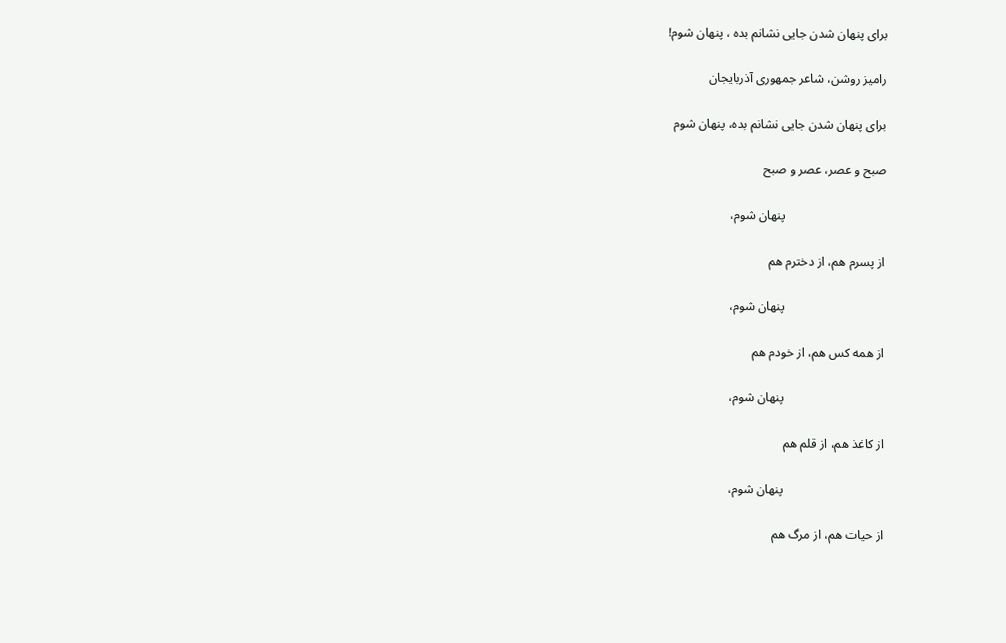برای پنهان شدن جایی نشانم بده ، پنهان شوم!

رامیز روشن، شاعر جمهوری آذربایجان

برای پنهان شدن جایی نشانم بده‌، پنهان شوم

صبح و عصر، عصر و صبح

                                پنهان شوم،

از پسرم هم، از دخترم هم

                                پنهان شوم،

از همه کس هم، از خودم هم

                                پنهان شوم،

از کاغذ هم، از قلم هم

                                پنهان شوم،

از حیات هم، از مرگ هم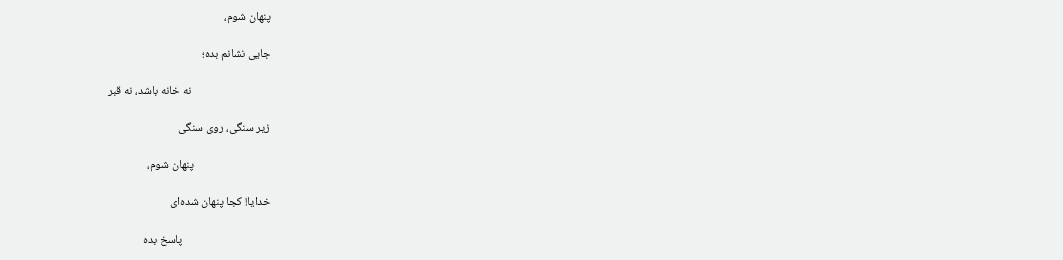پنهان شوم،

جایی نشانم بده؛

                              نه خانه باشد، نه قبر

زیر سنگی، روی سنگی

                             پنهان شوم،

خدایا! کجا پنهان شده‌ای

                                 پاسخ بده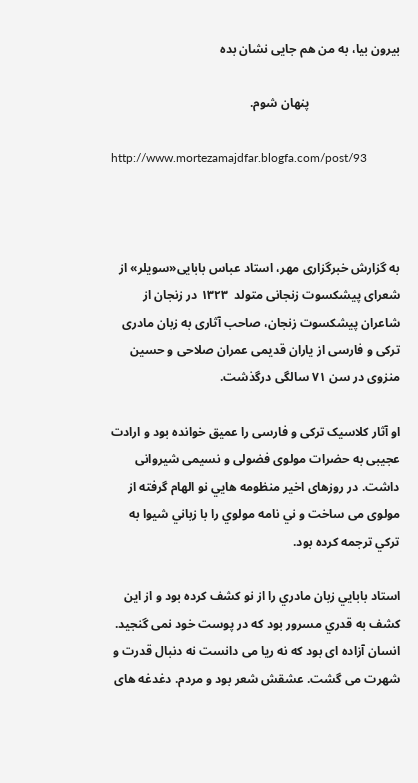بیرون بیا، به من هم جایی نشان بده

                             پنهان شوم.

http://www.mortezamajdfar.blogfa.com/post/93



به گزارش خبرگزاری مهر، استاد عباس بابایی«سویلر» از شعرای پیشکسوت زنجانی متولد  ۱۳۲۳ در زنجان از شاعران پیشکسوت زنجان، صاحب آثاری به زبان مادری ترکی و فارسی از یاران قدیمی عمران صلاحی و حسین منزوی در سن ۷۱ سالگی درگذشت.

او آثار کلاسیک ترکی و فارسی را عمیق خوانده بود و ارادت عجیبی به حضرات مولوی فضولی و نسیمی شیروانی داشت. در روزهای اخیر منظومه هايي نو الهام گرفته از مولوی می ساخت و ني نامه مولوي را با زباني شيوا به تركي ترجمه كرده بود.

استاد بابايي زبان مادري را از نو كشف كرده بود و از اين كشف به قدري مسرور بود كه در پوست خود نمی گنجید. انسان آزاده ای بود که نه ریا می دانست نه دنبال قدرت و شهرت می گشت. عشقش شعر بود و مردم. دغدغه های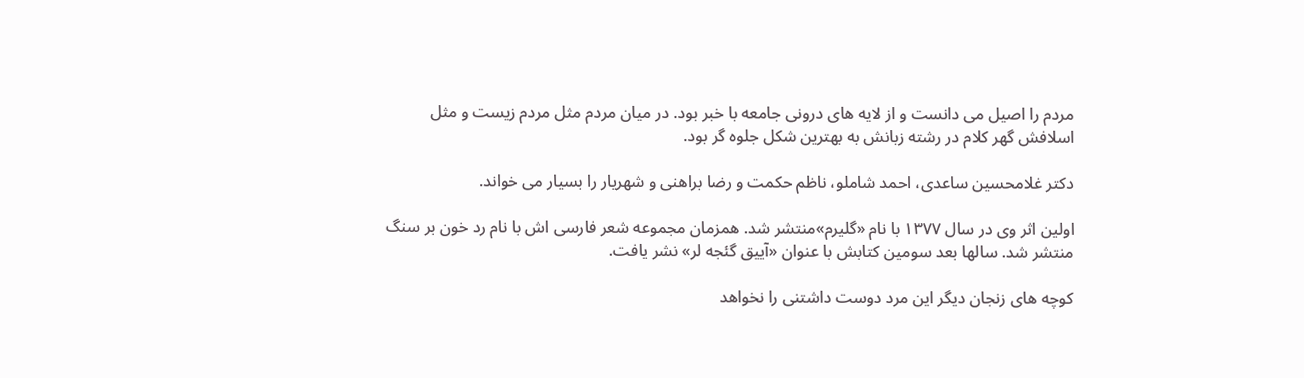مردم را اصیل می دانست و از لایه های درونی جامعه با خبر بود. در میان مردم مثل مردم زیست و مثل اسلافش گهر کلام در رشته زبانش به بهترین شکل جلوه گر بود.

دکتر غلامحسین ساعدی، احمد شاملو، ناظم حکمت و رضا براهنی و شهریار را بسیار می خواند.

اولین اثر وی در سال ۱۳۷۷ با نام «گلیرم»منتشر شد. همزمان مجموعه شعر فارسی اش با نام رد خون بر سنگ منتشر شد. سالها بعد سومین کتابش با عنوان «آییق گئجه لر» نشر يافت.

کوچه های زنجان دیگر این مرد دوست داشتنی را نخواهد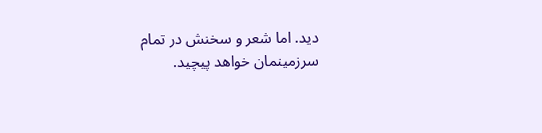دید. اما شعر و سخنش در تمام سرزمینمان خواهد پیچید.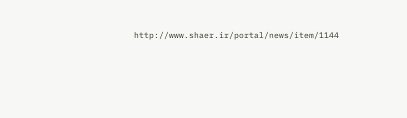http://www.shaer.ir/portal/news/item/1144